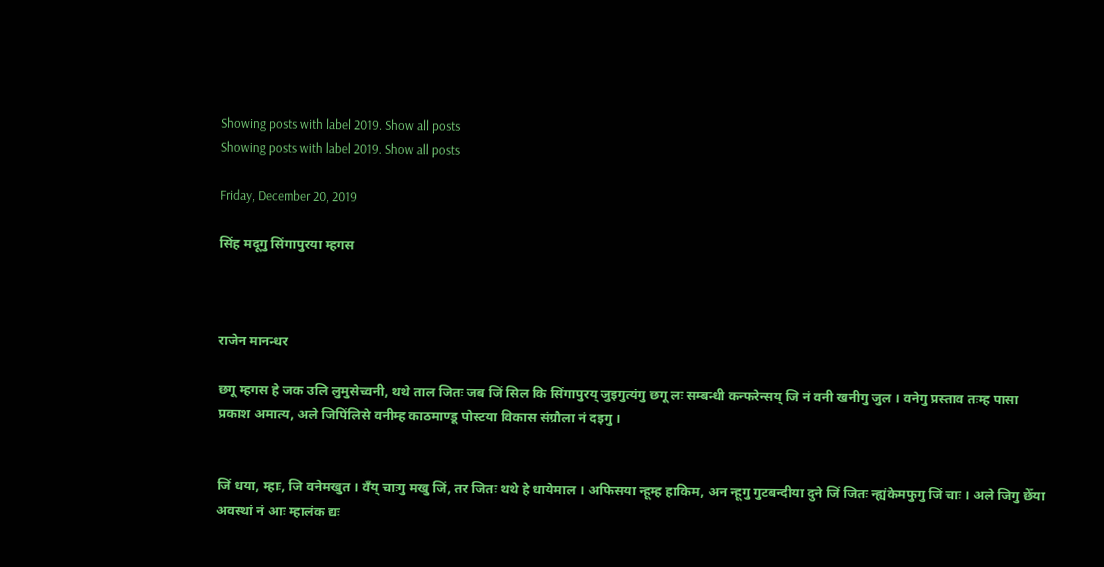Showing posts with label 2019. Show all posts
Showing posts with label 2019. Show all posts

Friday, December 20, 2019

सिंह मदूगु सिंगापुरया म्हगस



राजेन मानन्धर

छगू म्हगस हे जक उलि लुमुसेच्वनी, थथे ताल जितः जब जिं सिल कि सिंगापुरय् जुइगुत्यंगु छगू लः सम्बन्धी कन्फरेन्सय् जि नं वनी खनीगु जुल । वनेगु प्रस्ताव तःम्ह पासा प्रकाश अमात्य, अले जिपिंलिसे वनीम्ह काठमाण्डू पोस्टया विकास संग्रौला नं दइगु ।


जिं धया, म्हाः, जि वनेमखुत । वँय् चाःगु मखु जिं, तर जितः थथे हे धायेमाल । अफिसया न्हूम्ह हाकिम, अन न्हूगु गुटबन्दीया दुने जिं जितः न्ह्यंकेमफुगु जिं चाः । अले जिगु छेँया अवस्थां नं आः म्हालंक द्यः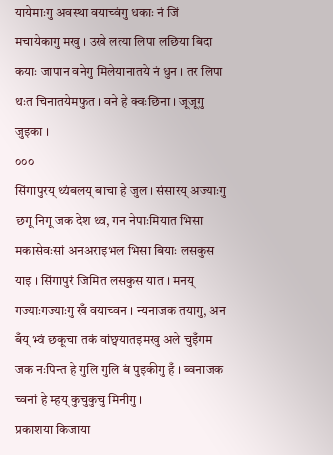यायेमाःगु अवस्था वयाच्वंगु धकाः नं जिं मचायेकागु मखु । उखे लत्या लिपा लछिया बिदा कयाः जापान वनेगु मिलेयानातये नं धुन । तर लिपा थःत चिनातयेमफुत । वने हे क्वःछिना । जूजूगु जुइका ।
०००
सिंगापुरय् थ्यंबलय् बाचा हे जुल । संसारय् अज्याःगु छगू निगू जक देश थ्व, गन नेपाःमियात भिसा मकासेवःसां अनअराइभल भिसा बियाः लसकुस याइ । सिंगापुरं जिमित लसकुस यात । मनय् गज्याःगज्याःगु खँ वयाच्वन । न्यनाजक तयागु, अन बँय् भ्वं छकूचा तकं वांछ्वयातइमखु अले चुइँगम जक नःपिन्त हे गुलि गुलि बं पुइकीगु हँ । ब्वनाजक च्वनां हे म्हय् कुचुकुचु मिनीगु ।
प्रकाशया किजाया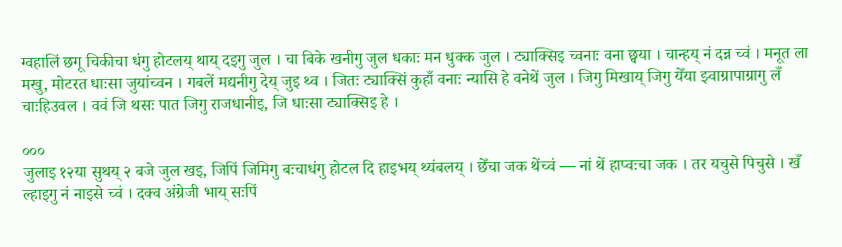ग्वहालिं छगू चिकीचा धंगु होटलय् थाय् दइगु जुल । चा बिके खनीगु जुल धकाः मन धुक्क जुल । ट्याक्सिइ च्वनाः वना छ्वया । चान्हय् नं दन्न च्वं । मनूत ला मखु, मोटरत धाःसा जुयांच्वन । गबलें मद्यनीगु देय् जुइ थ्व । जितः ट्याक्सिं कुहाँ वनाः न्यासि हे वनेथें जुल । जिगु मिखाय् जिगु येँया झ्वाग्रापाग्रागु लँ चाःहिउवल । ववं जि थसः पात जिगु राजधानीइ, जि धाःसा ट्याक्सिइ हे ।

०००
जुलाइ १२या सुथय् २ बजे जुल खइ, जिपिं जिमिगु बःचाधंगु होटल दि हाइभय् थ्यंबलय् । छेँचा जक थेंच्वं — नां थें हाप्वःचा जक । तर यचुसे पिचुसे । खँ ल्हाइगु नं नाइसे च्वं । दक्व अंग्रेजी भाय् सःपिं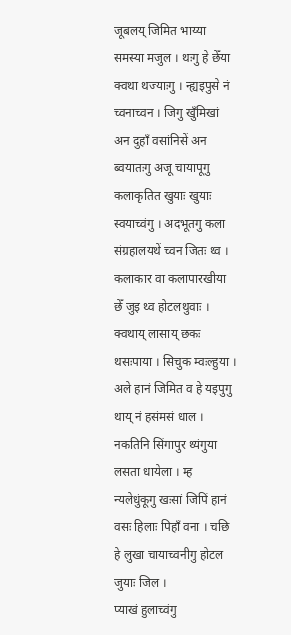जूबलय् जिमित भाय्या समस्या मजुल । थःगु हे छेँया क्वथा थज्याःगु । न्ह्यइपुसे नं च्वनाच्वन । जिगु खुँमिखां अन दुहाँ वसांनिसें अन ब्वयातःगु अजू चायापूगु कलाकृतित खुयाः खुयाः स्वयाच्वंगु । अदभूतगु कला संग्रहालयथें च्वन जितः थ्व । कलाकार वा कलापारखीया छेँ जुइ थ्व होटलथुवाः ।
क्वथाय् लासाय् छकः थसःपाया । सिचुक म्वःल्हुया । अले हानं जिमित व हे यइपुगु थाय् नं हसंमसं धाल । नकतिनि सिंगापुर थ्यंगुया लसता धायेला । म्ह न्यलेधुंकूगु खःसां जिपिं हानं वसः हिलाः पिहाँ वना । चछि हे लुखा चायाच्वनीगु होटल जुयाः जिल ।
प्याखं हुलाच्वंगु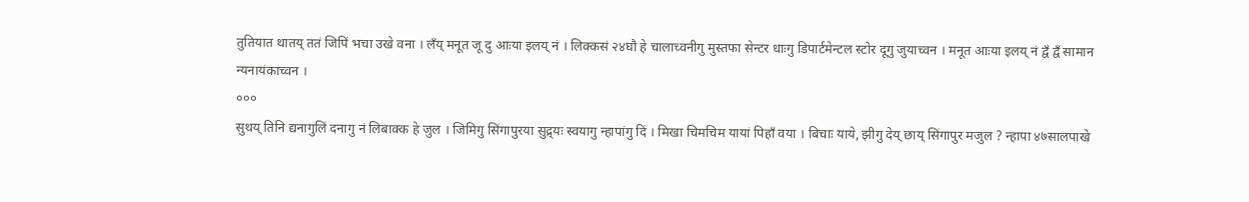तुतियात थातय् ततं जिपिं भचा उखे वना । लँय् मनूत जू दु आःया इलय् नं । लिक्कसं २४घौ हे चालाच्वनीगु मुस्तफा सेन्टर धाःगु डिपार्टमेन्टल स्टोर दूगु जुयाच्वन । मनूत आःया इलय् नं द्वँ द्वँ सामान न्यनायंकाच्वन ।
०००
सुथय् तिनि द्यनागुलिं दनागु नं लिबाक्क हे जुल । जिमिगु सिंगापुरया सुद्र्यः स्वयागु न्हापांगु दिं । मिखा चिमचिम यायां पिहाँ वया । बिचाः याये, झीगु देय् छाय् सिंगापुर मजुल ? न्हापा ४७सालपाखे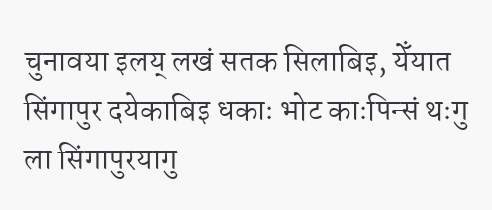चुनावया इलय् लखं सतक सिलाबिइ, येँयात सिंगापुर दयेकाबिइ धकाः भोट काःपिन्सं थःगु ला सिंगापुरयागु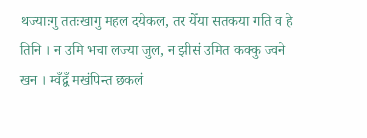थज्याःगु ततःखागु महल दयेकल, तर येँया सतकया गति व हे तिनि । न उमि भचा लज्या जुल, न झीसं उमित कक्कु ज्वने खन । म्वँद्वँ मखंपिन्त छकलं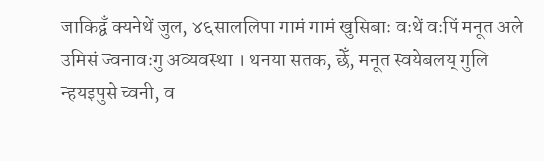जाकिद्वँ क्यनेथें जुल, ४६साललिपा गामं गामं खुसिबाः वःथें वःपिं मनूत अले उमिसं ज्वनावःगु अव्यवस्था । थनया सतक, छेँ, मनूत स्वयेबलय् गुलि न्हयइपुसे च्वनी, व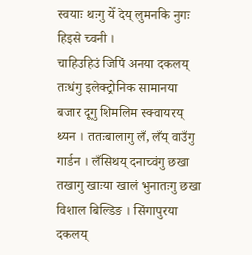स्वयाः थःगु येँ देय् लुमनकि नुगः हिइसे च्वनी ।
चाहिउहिउं जिपिं अनया दकलय् तःधंगु इलेक्ट्रोनिक सामानया बजार दूगु शिमलिम स्क्वायरय् थ्यन । ततःबालागु लँ, लँय् वाउँगु गार्डन । लँसिथय् दनाच्वंगु छखा तखागु खाःया खालं भुनातःगु छखा विशाल बिल्डिङ । सिंगापुरया दकलय्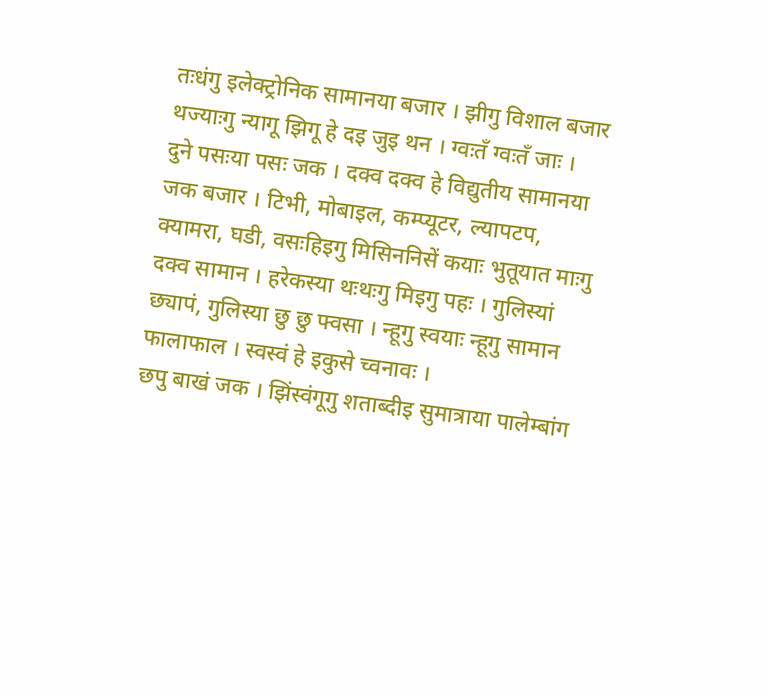तःधंगु इलेक्ट्रोनिक सामानया बजार । झीगु विशाल बजार थज्याःगु न्यागू झिगू हे दइ जुइ थन । ग्वःतँ ग्वःतँ जाः ।
दुने पसःया पसः जक । दक्व दक्व हे विद्युतीय सामानया जक बजार । टिभी, मोबाइल, कम्प्यूटर, ल्यापटप, क्यामरा, घडी, वसःहिइगु मिसिननिसें कयाः भुतूयात माःगु दक्व सामान । हरेकस्या थःथःगु मिइगु पहः । गुलिस्यां छ्यापं, गुलिस्या छु छु फ्वसा । न्हूगु स्वयाः न्हूगु सामान फालाफाल । स्वस्वं हे इकुसे च्वनावः ।
छपु बाखं जक । झिंस्वंगूगु शताब्दीइ सुमात्राया पालेम्बांग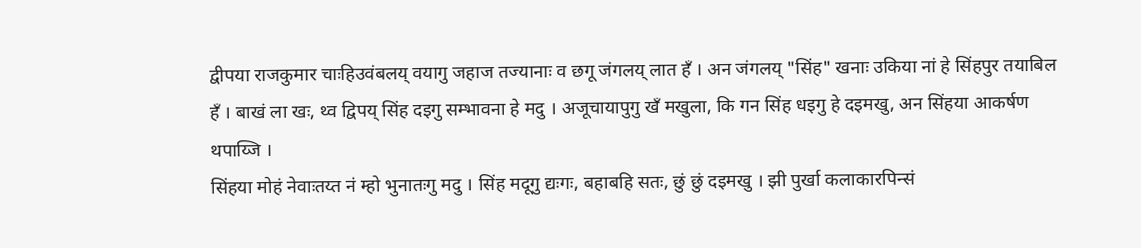द्वीपया राजकुमार चाःहिउवंबलय् वयागु जहाज तज्यानाः व छगू जंगलय् लात हँ । अन जंगलय् "सिंह" खनाः उकिया नां हे सिंहपुर तयाबिल हँ । बाखं ला खः, थ्व द्विपय् सिंह दइगु सम्भावना हे मदु । अजूचायापुगु खँ मखुला, कि गन सिंह धइगु हे दइमखु, अन सिंहया आकर्षण थपाय्जि ।
सिंहया मोहं नेवाःतय्त नं म्हो भुनातःगु मदु । सिंह मदूगु द्यःगः, बहाबहि सतः, छुं छुं दइमखु । झी पुर्खा कलाकारपिन्सं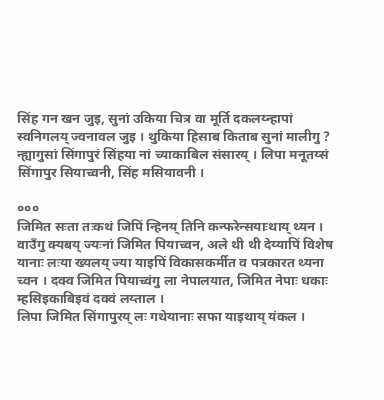सिंह गन खन जुइ, सुनां उकिया चित्र वा मूर्ति दकलय्न्हापां स्वनिगलय् ज्वनावल जुइ । थुकिया हिसाब किताब सुनां मालीगु ? न्ह्यागुसां सिंगापुरं सिंहया नां च्याकाबिल संसारय् । लिपा मनूतय्सं सिंगापुर सियाच्वनी, सिंह मसियावनी ।

०००
जिमित सःता तःकथं जिपिं न्हिनय् तिनि कन्फरेन्सयाःथाय् थ्यन । वाउँगु क्यबय् ज्यःनां जिमित पियाच्वन, अले थी थी देय्यापिं विशेष यानाः लःया ख्यलय् ज्या याइपिं विकासकर्मीत व पत्रकारत थ्यना च्वन । दक्व जिमित पियाच्वंगु ला नेपालयात, जिमित नेपाः धकाः म्हसिइकाबिइवं दक्वं लय्ताल ।
लिपा जिमित सिंगापुरय् लः गथेयानाः सफा याइथाय् यंकल ।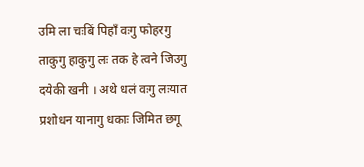उमि ला चःबिं पिहाँ वःगु फोहरगु ताकुगु हाकुगु लः तक हे त्वने जिउगु दयेकी खनी । अथे धलं वःगु लःयात प्रशोधन यानागु धकाः जिमित छगू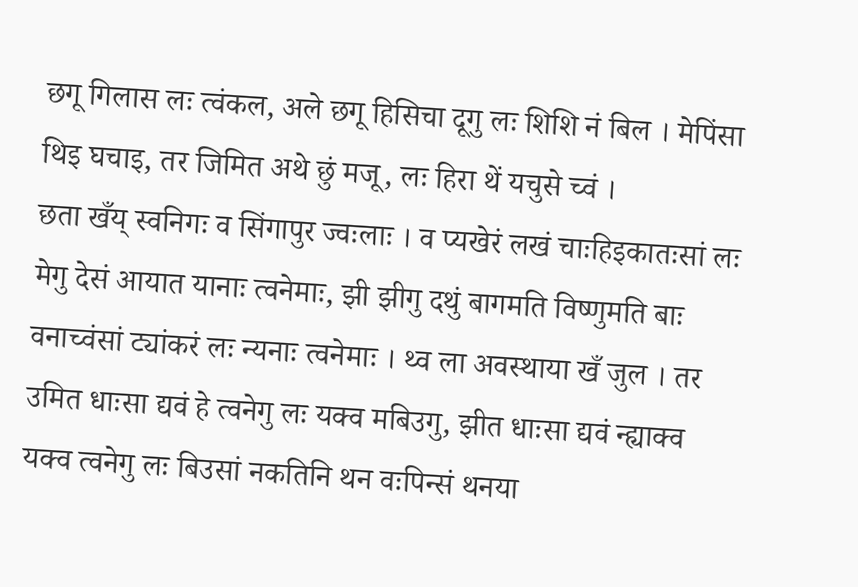छगू गिलास लः त्वंकल, अले छगू हिसिचा दूगु लः शिशि नं बिल । मेपिंसा थिइ घचाइ, तर जिमित अथे छुं मजू, लः हिरा थें यचुसे च्वं ।
छता खँय् स्वनिगः व सिंगापुर ज्वःलाः । व प्यखेरं लखं चाःहिइकातःसां लः मेगु देसं आयात यानाः त्वनेमाः, झी झीगु दथुं बागमति विष्णुमति बाः वनाच्वंसां ट्यांकरं लः न्यनाः त्वनेमाः । थ्व ला अवस्थाया खँ जुल । तर उमित धाःसा द्यवं हे त्वनेगु लः यक्व मबिउगु, झीत धाःसा द्यवं न्ह्याक्व यक्व त्वनेगु लः बिउसां नकतिनि थन वःपिन्सं थनया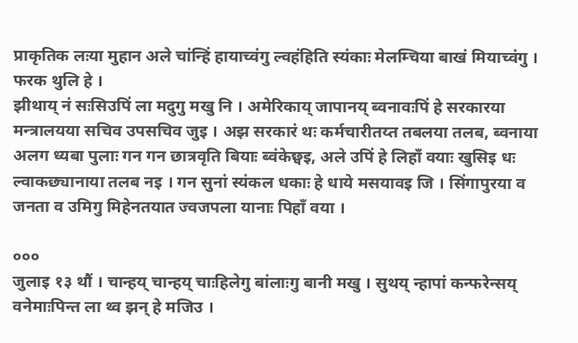प्राकृतिक लःया मुहान अले चांन्हिं हायाच्वंगु ल्वहंहिति स्यंकाः मेलम्चिया बाखं मियाच्वंगु । फरक थुलि हे ।
झीथाय् नं सःसिउपिं ला मदुगु मखु नि । अमेरिकाय् जापानय् ब्वनावःपिं हे सरकारया मन्त्रालयया सचिव उपसचिव जुइ । अझ सरकारं थः कर्मचारीतय्त तबलया तलब, ब्वनाया अलग ध्यबा पुलाः गन गन छात्रवृति बियाः ब्वंकेछ्वइ, अले उपिं हे लिहाँ वयाः खुसिइ धः ल्वाकछ्यानाया तलब नइ । गन सुनां स्यंकल धकाः हे धाये मसयावइ जि । सिंगापुरया व जनता व उमिगु मिहेनतयात ज्वजपला यानाः पिहाँ वया ।

०००
जुलाइ १३ थौं । चान्हय् चान्हय् चाःहिलेगु बांलाःगु बानी मखु । सुथय् न्हापां कन्फरेन्सय् वनेमाःपिन्त ला थ्व झन् हे मजिउ ।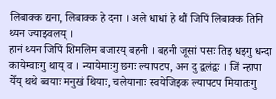लिबाक्क द्यना, लिबाक्क हे दना । अले धाधां हे थौं जिपिं लिबाक्क तिनि थ्यन ज्याझ्वलय् ।
हानं थ्यन जिपिं शिमलिम बजारय् बहनी । बहनी जूसां पसः तिइ धइगु धन्दा कायेम्वाःगु थाय् व । न्यायेमाःगु छगः ल्यापटप, अन दु द्वलंद्वः । जिं न्हापा येँय् थथे ब्वयाः मनुखं थियाः, चलेयानाः स्वयेजिइक ल्यापटप मियातःगु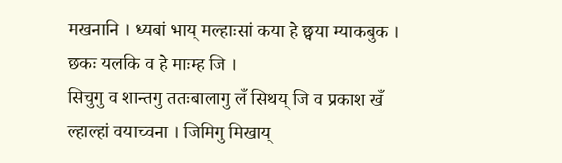मखनानि । ध्यबां भाय् मल्हाःसां कया हे छ्वया म्याकबुक । छकः यलकि व हे माःम्ह जि ।
सिचुगु व शान्तगु ततःबालागु लँ सिथय् जि व प्रकाश खँ ल्हाल्हां वयाच्वना । जिमिगु मिखाय्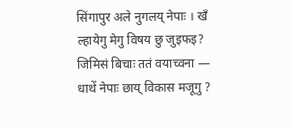सिंगापुर अले नुगलय् नेपाः । खँ ल्हायेगु मेगु विषय छु जुइफइ? जिमिसं बिचाः ततं वयाच्वना — धाथें नेपाः छाय् विकास मजूगु ?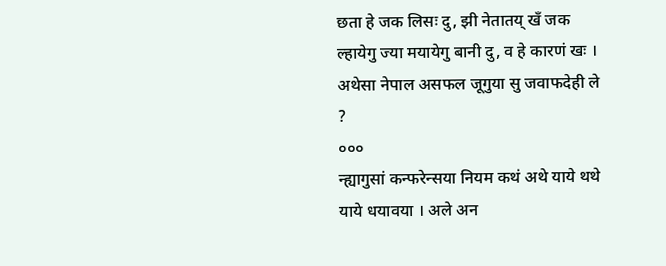छता हे जक लिसः दु, झी नेतातय् खँ जक ल्हायेगु ज्या मयायेगु बानी दु, व हे कारणं खः । अथेसा नेपाल असफल जूगुया सु जवाफदेही ले ?
०००
न्ह्यागुसां कन्फरेन्सया नियम कथं अथे याये थथे याये धयावया । अले अन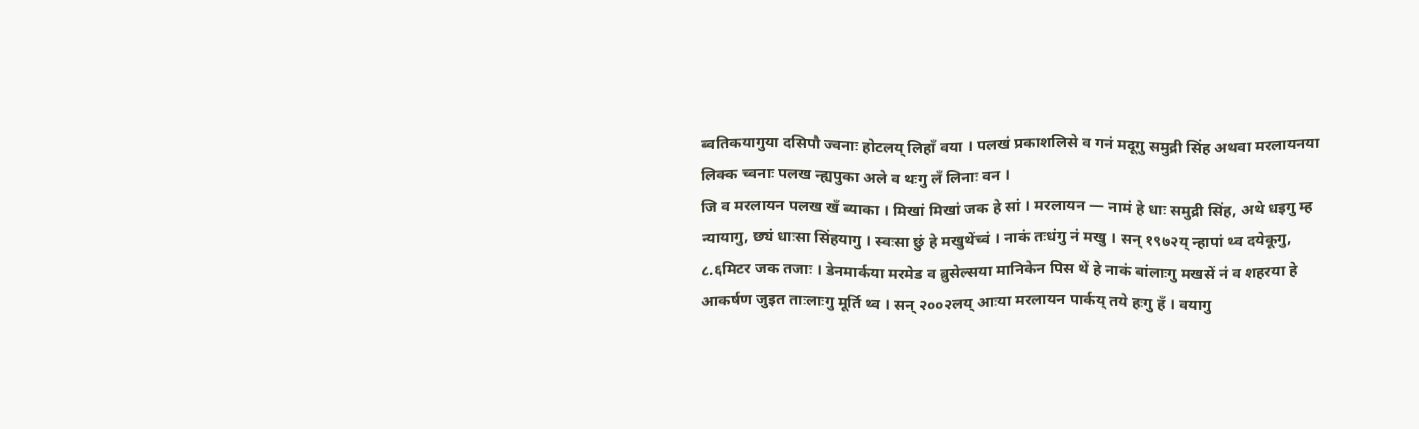ब्वतिकयागुया दसिपौ ज्वनाः होटलय् लिहाँ वया । पलखं प्रकाशलिसे व गनं मदूगु समुद्री सिंह अथवा मरलायनया लिक्क च्वनाः पलख न्ह्यपुका अले व थःगु लँ लिनाः वन ।
जि व मरलायन पलख खँ ब्याका । मिखां मिखां जक हे सां । मरलायन — नामं हे धाः समुद्री सिंह, अथे धइगु म्ह न्यायागु, छ्यं धाःसा सिंहयागु । स्वःसा छुं हे मखुथेंच्वं । नाकं तःधंगु नं मखु । सन् १९७२य् न्हापां थ्व दयेकूगु, ८.६मिटर जक तजाः । डेनमार्कया मरमेड व ब्रुसेल्सया मानिकेन पिस थें हे नाकं बांलाःगु मखसें नं व शहरया हे आकर्षण जुइत ताःलाःगु मूर्ति थ्व । सन् २००२लय् आःया मरलायन पार्कय् तये हःगु हँ । वयागु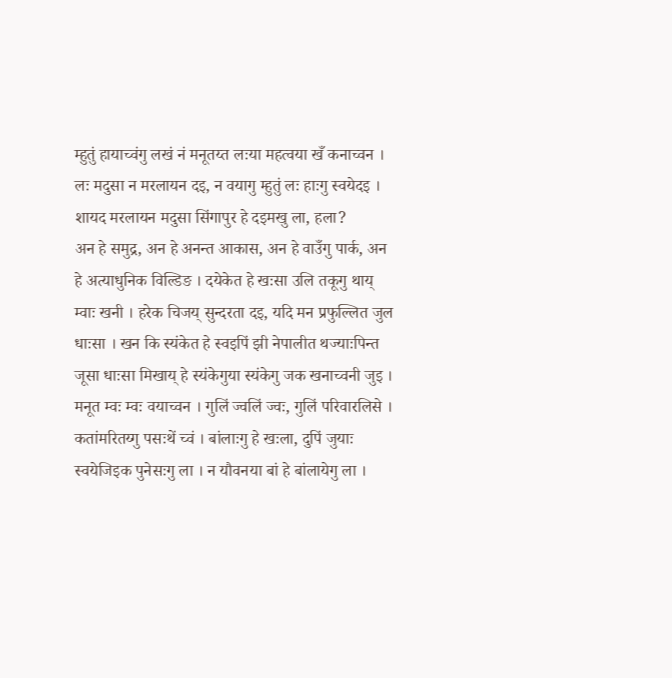म्हुतुं हायाच्वंगु लखं नं मनूतय्त लःया महत्वया खँ कनाच्वन । लः मदुसा न मरलायन दइ, न वयागु म्हुतुं लः हाःगु स्वयेदइ । शायद मरलायन मदुसा सिंगापुर हे दइमखु ला, हला?
अन हे समुद्र, अन हे अनन्त आकास, अन हे वाउँगु पार्क, अन हे अत्याधुनिक विल्डिङ । दयेकेत हे खःसा उलि तकूगु थाय् म्वाः खनी । हरेक चिजय् सुन्दरता दइ, यदि मन प्रफुल्लित जुल धाःसा । खन कि स्यंकेत हे स्वइपिं झी नेपालीत थज्याःपिन्त जूसा धाःसा मिखाय् हे स्यंकेगुया स्यंकेगु जक खनाच्वनी जुइ ।
मनूत म्वः म्वः वयाच्वन । गुलिं ज्वलिं ज्वः, गुलिं परिवारलिसे । कतांमरितय्गु पसःथें च्वं । बांलाःगु हे खःला, दुपिं जुयाः स्वयेजिइक पुनेसःगु ला । न यौवनया बां हे बांलायेगु ला ।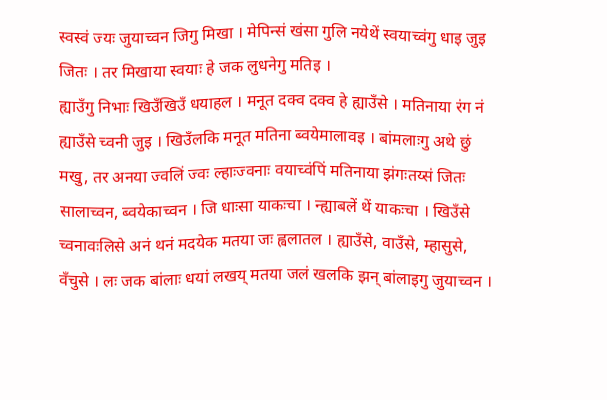स्वस्वं ज्यः जुयाच्वन जिगु मिखा । मेपिन्सं खंसा गुलि नयेथें स्वयाच्वंगु धाइ जुइ जितः । तर मिखाया स्वयाः हे जक लुधनेगु मतिइ ।
ह्याउँगु निभाः खिउँखिउँ धयाहल । मनूत दक्व दक्व हे ह्याउँसे । मतिनाया रंग नं ह्याउँसे च्वनी जुइ । खिउँलकि मनूत मतिना ब्वयेमालावइ । बांमलाःगु अथे छुं मखु, तर अनया ज्वलिं ज्वः ल्हाःज्वनाः वयाच्वंपिं मतिनाया झंगःतय्सं जितः सालाच्वन, ब्वयेकाच्वन । जि धाःसा याकःचा । न्ह्याबलें थें याकःचा । खिउँसे च्वनावःलिसे अनं थनं मदयेक मतया जः ह्वलातल । ह्याउँसे, वाउँसे, म्हासुसे, वँचुसे । लः जक बांलाः धयां लखय् मतया जलं खलकि झन् बांलाइगु जुयाच्वन ।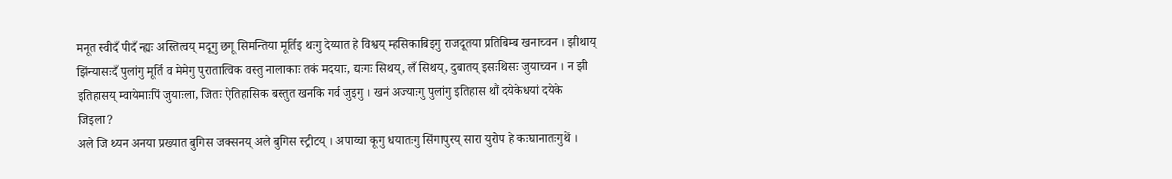मनूत स्वीदँ पीदँ न्ह्यः अस्तित्वय् मदूगु छगू सिमन्तिया मूर्तिइ थःगु देय्यात हे विश्वय् म्हसिकाबिइगु राजदूतया प्रतिबिम्ब खनाच्वन । झीथाय् झिंन्यासःदँ पुलांगु मूर्ति व मेमेगु पुरातात्विक वस्तु नालाकाः तकं मदयाः, द्यःगः सिथय्, लँ सिथय्, दुबातय् इसःथिसः जुयाच्वन । न झी इतिहासय् म्वायेमाःपिं जुयाःला, जितः ऐतिहासिक बस्तुत खनकि गर्व जुइगु । खनं अज्याःगु पुलांगु इतिहास थौं दयेकेधयां दयेके जिइला?
अले जि थ्यन अनया प्रख्यात बुगिस जक्सनय् अले बुगिस स्ट्रीटय् । अपाय्चा कूगु धयातःगु सिंगापुरय् सारा युरोप हे कःघानातःगुथें ।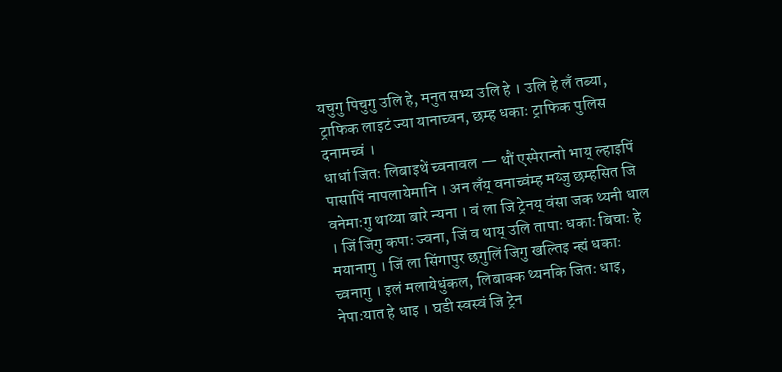यचुगु पिचुगु उलि हे, मनुत सभ्य उलि हे । उलि हे लँ तब्या, ट्राफिक लाइटं ज्या यानाच्वन, छम्ह धकाः ट्राफिक पुलिस दनामच्वं ।
धाधां जितः लिबाइथें च्वनावल — थौं एस्पेरान्तो भाय् ल्हाइपिं पासापिं नापलायेमानि । अन लँय् वनाच्वंम्ह मय्जु छम्हसित जि वनेमाःगु थाय्या बारे न्यना । वं ला जि ट्रेनय् वंसा जक थ्यनी धाल । जिं जिगु कपाः ज्वना, जिं व थाय् उलि तापाः धकाः बिचाः हे मयानागु । जिं ला सिंगापुर छगुलिं जिगु खल्तिइ न्ह्यं धकाः च्वनागु । इलं मलायेधुंकल, लिबाक्क थ्यनकि जितः धाइ, नेपाःयात हे धाइ । घडी स्वस्वं जि ट्रेन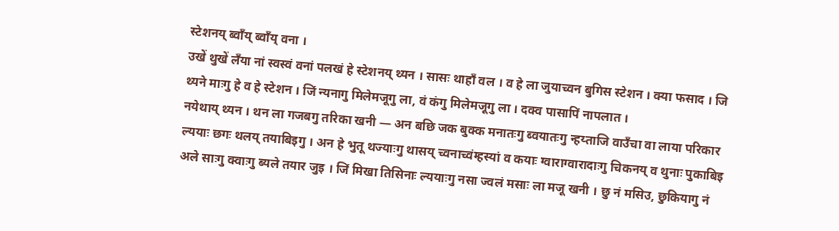स्टेशनय् ब्वाँय् ब्वाँय् वना ।
उखें थुखें लँया नां स्वस्वं वनां पलखं हे स्टेशनय् थ्यन । सासः थाहाँ वल । व हे ला जुयाच्वन बुगिस स्टेशन । क्या फसाद । जि थ्यने माःगु हे व हे स्टेशन । जिं न्यनागु मिलेमजूगु ला, वं कंगु मिलेमजूगु ला । दक्व पासापिं नापलात ।
नयेथाय् थ्यन । थन ला गजबगु तरिका खनी — अन बछि जक बुक्क मनातःगु ब्वयातःगु न्हय्ताजि वाउँचा वा लाया परिकार ल्ययाः छगः थलय् तयाबिइगु । अन हे भुतू थज्याःगु थासय् च्वनाच्वंम्हस्यां व कयाः ग्वाराग्वारादाःगु चिकनय् व थुनाः पुकाबिइ अले साःगु क्वाःगु ब्यले तयार जुइ । जिं मिखा तिसिनाः ल्ययाःगु नसा ज्वलं मसाः ला मजू खनी । छु नं मसिउ, छुकियागु नं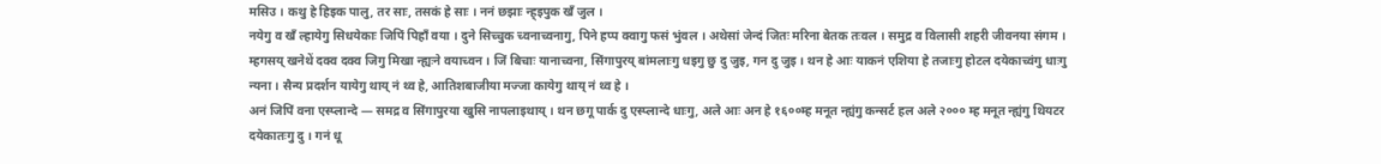मसिउ । कथु हे हिइक पालु, तर साः, तसकं हे साः । ननं छझाः न्ह्इपुक खँ जुल ।
नयेगु व खँ ल्हायेगु सिधयेकाः जिपिं पिहाँ वया । दुने सिच्चुक च्वनाच्वनागु, पिने हप्प क्वागु फसं भुंवल । अथेसां जेन्दं जितः मरिना बेतक तःवल । समुद्र व विलासी शहरी जीवनया संगम । म्हगसय् खनेथें दक्व दक्व जिगु मिखा न्ह्यःने वयाच्वन । जिं बिचाः यानाच्वना, सिंगापुरय् बांमलाःगु धइगु छु दु जुइ, गन दु जुइ । थन हे आः याकनं एशिया हे तजाःगु होटल दयेकाच्वंगु धाःगु न्यना । सैन्य प्रदर्शन यायेगु थाय् नं थ्व हे, आतिशबाजीया मज्जा कायेगु थाय् नं थ्व हे ।
अनं जिपिं वना एस्प्लान्दे — समद्र व सिंगापुरया खुसि नापलाइथाय् । थन छगू पार्क दु एस्प्लान्दे धाःगु, अले आः अन हे १६००म्ह मनूत न्ह्यंगु कन्सर्ट हल अले २००० म्ह मनूत न्ह्यंगु थियटर दयेकातःगु दु । गनं धू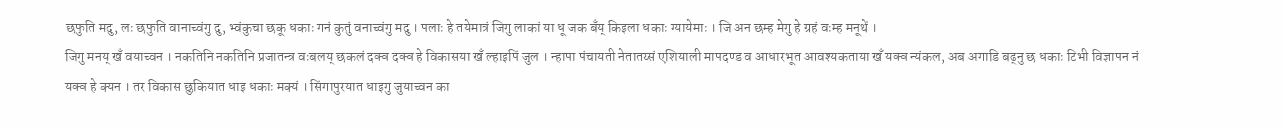छफुति मदु, लः छफुति वानाच्वंगु दु, भ्वंकुचा छकू धकाः गनं कुतुं वनाच्वंगु मदु । पलाः हे तयेमात्रं जिगु लाकां या धू जक बँय् किइला धकाः ग्यायेमाः । जि अन छम्ह मेगु हे ग्रहं वःम्ह मनूथें ।
जिगु मनय् खँ वयाच्वन । नकतिनि नकतिनि प्रजातन्त्र वःबलय् छकलं दक्व दक्व हे विकासया खँ ल्हाइपिं जुल । न्हापा पंचायती नेतातय्सं एशियाली मापदण्ड व आधारभूत आवश्यकताया खँ यक्व न्यंकल, अब अगाडि बढ्नु छ धकाः टिभी विज्ञापन नं यक्व हे क्यन । तर विकास छुकियात धाइ धकाः मक्यं । सिंगापुरयात धाइगु जुयाच्वन का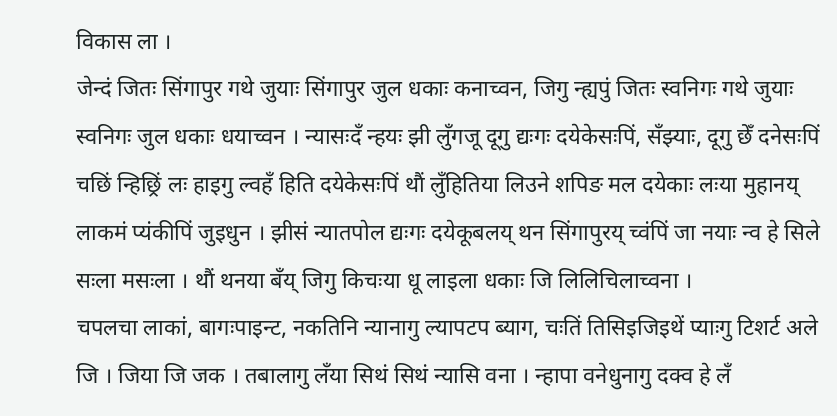विकास ला ।
जेन्दं जितः सिंगापुर गथे जुयाः सिंगापुर जुल धकाः कनाच्वन, जिगु न्ह्यपुं जितः स्वनिगः गथे जुयाः स्वनिगः जुल धकाः धयाच्वन । न्यासःदँ न्हयः झी लुँगजू दूगु द्यःगः दयेकेसःपिं, सँझ्याः, दूगु छेँ दनेसःपिं चछिं न्हिछ्रिं लः हाइगु ल्वहँ हिति दयेकेसःपिं थौं लुँहितिया लिउने शपिङ मल दयेकाः लःया मुहानय् लाकमं प्यंकीपिं जुइधुन । झीसं न्यातपोल द्यःगः दयेकूबलय् थन सिंगापुरय् च्वंपिं जा नयाः न्व हे सिले सःला मसःला । थौं थनया बँय् जिगु किचःया धू लाइला धकाः जि लिलिचिलाच्वना ।
चपलचा लाकां, बागःपाइन्ट, नकतिनि न्यानागु ल्यापटप ब्याग, चःतिं तिसिइजिइथें प्याःगु टिशर्ट अले जि । जिया जि जक । तबालागु लँया सिथं सिथं न्यासि वना । न्हापा वनेधुनागु दक्व हे लँ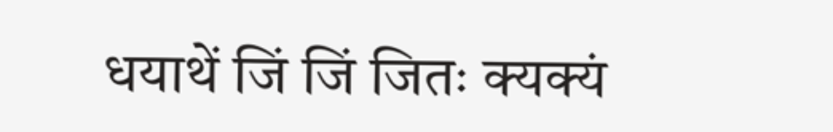धयाथें जिं जिं जितः क्यक्यं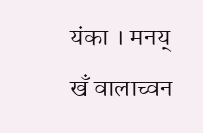यंका । मनय् खँ वालाच्वन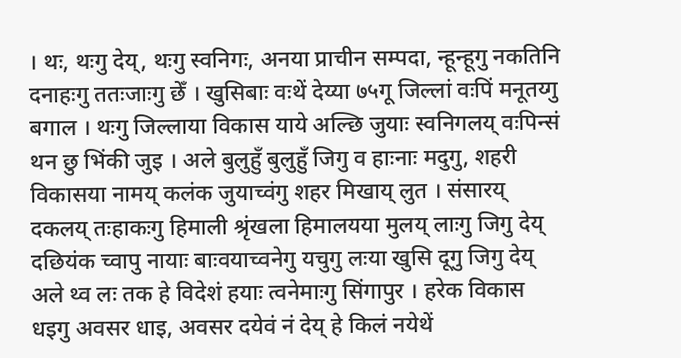। थः, थःगु देय्, थःगु स्वनिगः, अनया प्राचीन सम्पदा, न्हून्हूगु नकतिनि दनाहःगु ततःजाःगु छेँ । खुसिबाः वःथें देय्या ७५गू जिल्लां वःपिं मनूतय्गु बगाल । थःगु जिल्लाया विकास याये अल्छि जुयाः स्वनिगलय् वःपिन्सं थन छु भिंकी जुइ । अले बुलुहुँ बुलुहुँ जिगु व हाःनाः मदुगु, शहरी विकासया नामय् कलंक जुयाच्वंगु शहर मिखाय् लुत । संसारय् दकलय् तःहाकःगु हिमाली श्रृंखला हिमालयया मुलय् लाःगु जिगु देय् दछियंक च्वापु नायाः बाःवयाच्वनेगु यचुगु लःया खुसि दूगु जिगु देय् अले थ्व लः तक हे विदेशं हयाः त्वनेमाःगु सिंगापुर । हरेक विकास धइगु अवसर धाइ, अवसर दयेवं नं देय् हे किलं नयेथें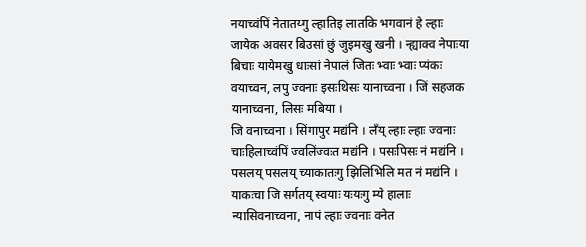नयाच्वंपिं नेतातय्गु ल्हातिइ लातकि भगवानं हे ल्हाः जायेक अवसर बिउसां छुं जुइमखु खनी । न्ह्याक्व नेपाःया बिचाः यायेमखु धाःसां नेपालं जितः भ्वाः भ्वाः प्यंकः वयाच्वन, लपु ज्वनाः इसःथिसः यानाच्वना । जिं सहजक यानाच्वना, लिसः मबिया ।
जि वनाच्वना । सिंगापुर मद्यंनि । लँय् ल्हाः ल्हाः ज्वनाः चाःहिलाच्वंपिं ज्वलिंज्वःत मद्यंनि । पसःपिसः नं मद्यंनि । पसलय् पसलय् च्याकातःगु झिलिभिलि मत नं मद्यंनि । याकःचा जि सर्गतय् स्वयाः यःयःगु म्ये हालाः न्यासिवनाच्वना, नापं ल्हाः ज्वनाः वनेत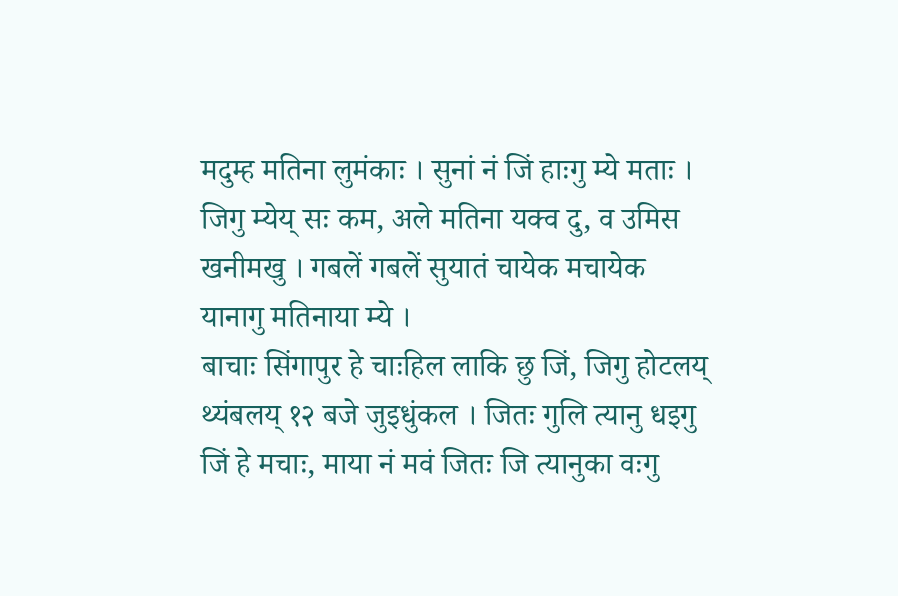मदुम्ह मतिना लुमंकाः । सुनां नं जिं हाःगु म्ये मताः । जिगु म्येय् सः कम, अले मतिना यक्व दु, व उमिस खनीमखु । गबलें गबलें सुयातं चायेक मचायेक यानागु मतिनाया म्ये ।
बाचाः सिंगापुर हे चाःहिल लाकि छु जिं, जिगु होटलय् थ्यंबलय् १२ बजे जुइधुंकल । जितः गुलि त्यानु धइगु जिं हे मचाः, माया नं मवं जितः जि त्यानुका वःगु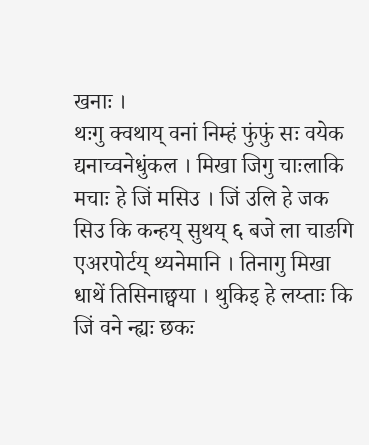खनाः ।
थःगु क्वथाय् वनां निम्हं फुंफुं सः वयेक द्यनाच्वनेधुंकल । मिखा जिगु चाःलाकि मचाः हे जिं मसिउ । जिं उलि हे जक सिउ कि कन्हय् सुथय् ६ बजे ला चाङगि एअरपोर्टय् थ्यनेमानि । तिनागु मिखा धाथें तिसिनाछ्वया । थुकिइ हे लय्ताः कि जिं वने न्ह्यः छकः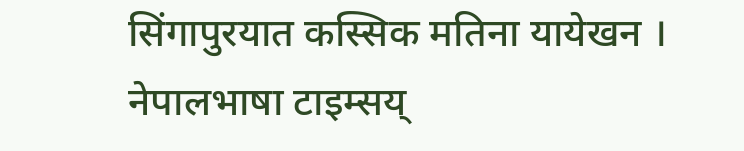सिंगापुरयात कस्सिक मतिना यायेखन ।
नेपालभाषा टाइम्सय्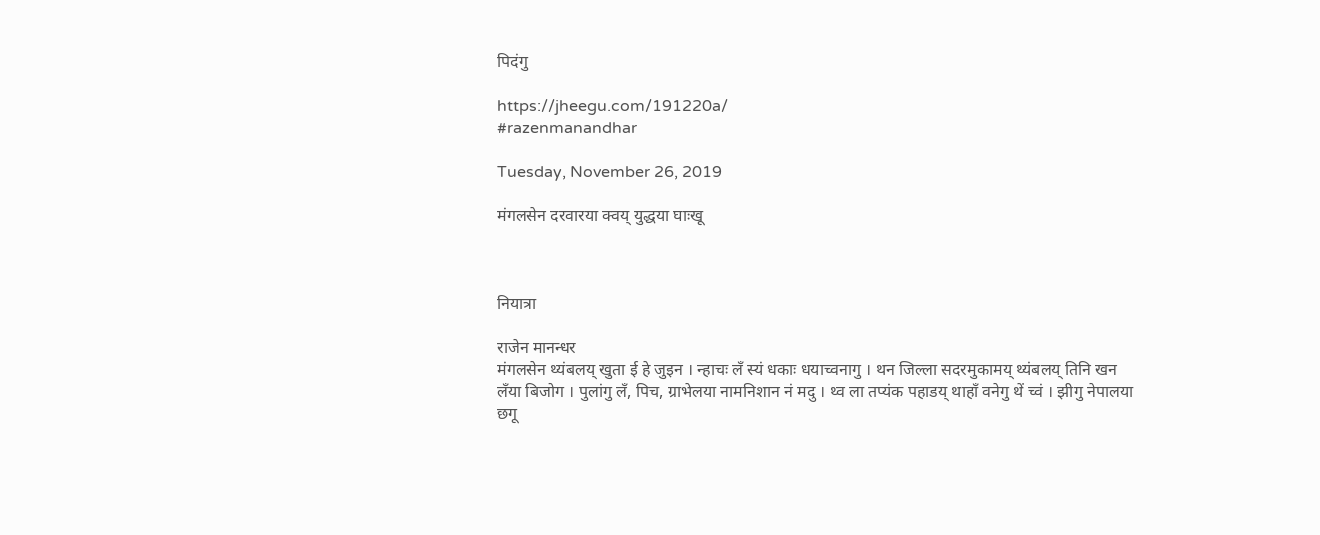पिदंगु

https://jheegu.com/191220a/
#razenmanandhar

Tuesday, November 26, 2019

मंगलसेन दरवारया क्वय् युद्धया घाःखू



नियात्रा

राजेन मानन्धर
मंगलसेन थ्यंबलय् खुता ई हे जुइन । न्हाचः लँ स्यं धकाः धयाच्वनागु । थन जिल्ला सदरमुकामय् थ्यंबलय् तिनि खन लँया बिजोग । पुलांगु लँ, पिच, ग्राभेलया नामनिशान नं मदु । थ्व ला तप्यंक पहाडय् थाहाँ वनेगु थें च्वं । झीगु नेपालया छगू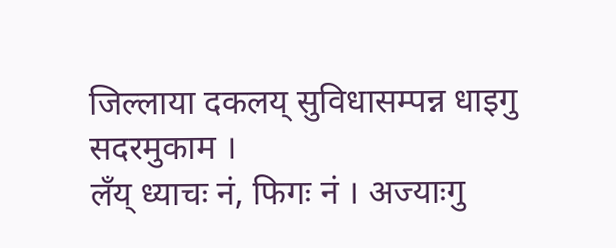जिल्लाया दकलय् सुविधासम्पन्न धाइगु सदरमुकाम ।
लँय् ध्याचः नं, फिगः नं । अज्याःगु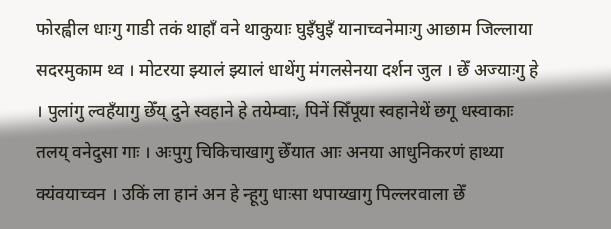फोरह्वील धाःगु गाडी तकं थाहाँ वने थाकुयाः घुइँघुइँ यानाच्वनेमाःगु आछाम जिल्लाया सदरमुकाम थ्व । मोटरया झ्यालं झ्यालं धाथेंगु मंगलसेनया दर्शन जुल । छेँ अज्याःगु हे । पुलांगु ल्वहँयागु छेँय् दुने स्वहाने हे तयेम्वाः, पिनें सिँपूया स्वहानेथें छगू धस्वाकाः तलय् वनेदुसा गाः । अःपुगु चिकिचाखागु छेँयात आः अनया आधुनिकरणं हाथ्या क्यंवयाच्वन । उकिं ला हानं अन हे न्हूगु धाःसा थपाय्खागु पिल्लरवाला छेँ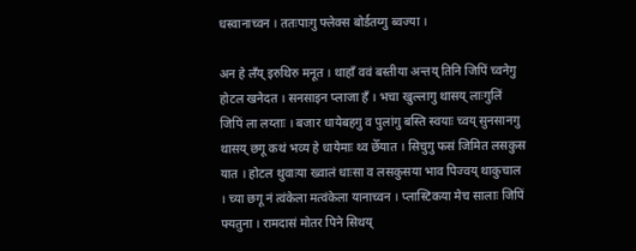धस्वानाच्वन । ततःपाःगु फ्लेक्स बोर्डतय्गु ब्वज्या ।

अन हे लँय् इरुथिरु मनूत । थाहाँ ववं बस्तीया अन्तय् तिनि जिपिं च्वनेगु होटल खनेदत । सनसाइन प्लाजा हँ । भचा खुल्लागु थासय् लाःगुलिं जिपिं ला लय्ताः । बजार धायेबहगु व पुलांगु बस्ति स्वयाः च्वय् सुनसानगु थासय् छगू कथं भव्य हे धायेमाः थ्व छेँयात । सिचुगु फसं जिमित लसकुस यात । होटल थुवाःया ख्वालं धाःसा व लसकुसया भाव पिज्वय् थाकुचाल । च्या छगू नं त्वंकेला मत्वंकेला यानाच्वन । प्लास्टिकया मेच सालाः जिपिं फ्यतुना । रामदासं मोतर पिने सिथय्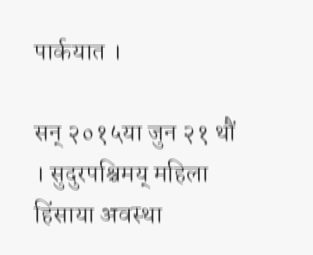पार्कयात ।

सन् २०१५या जुन २१ थौं । सुदुरपश्चिमय् महिला हिंसाया अवस्था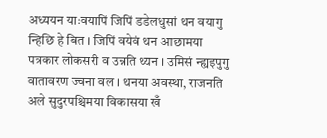अध्ययन याःवयापिं जिपिं डडेलधुसां थन वयागु न्हिछि हे बित । जिपिं वयेवं थन आछामया पत्रकार लोकसरी व उन्नति थ्यन । उमिसं न्ह्यइपुगु वातावरण ज्वना वल । थनया अवस्था, राजनति अले सुदुरपश्चिमया विकासया खँ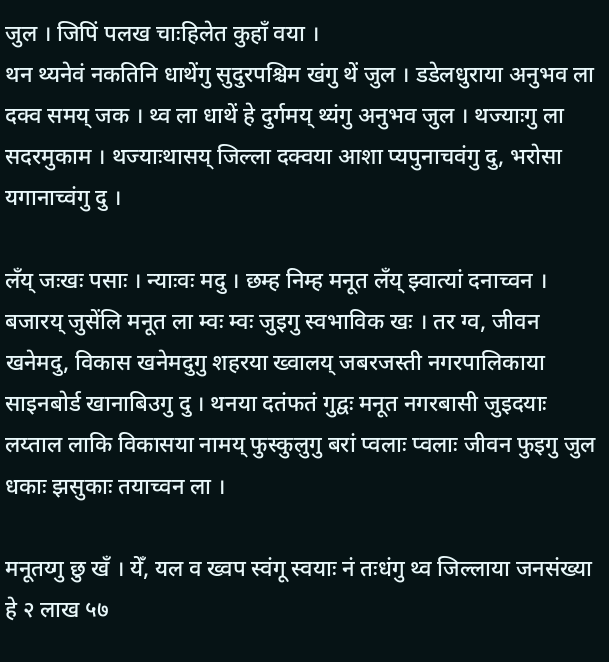जुल । जिपिं पलख चाःहिलेत कुहाँ वया ।
थन थ्यनेवं नकतिनि धाथेंगु सुदुरपश्चिम खंगु थें जुल । डडेलधुराया अनुभव ला दक्व समय् जक । थ्व ला धाथें हे दुर्गमय् थ्यंगु अनुभव जुल । थज्याःगु ला सदरमुकाम । थज्याःथासय् जिल्ला दक्वया आशा प्यपुनाचवंगु दु, भरोसा यगानाच्वंगु दु ।

लँय् जःखः पसाः । न्याःवः मदु । छम्ह निम्ह मनूत लँय् झ्वात्यां दनाच्वन । बजारय् जुसेंलि मनूत ला म्वः म्वः जुइगु स्वभाविक खः । तर ग्व, जीवन खनेमदु, विकास खनेमदुगु शहरया ख्वालय् जबरजस्ती नगरपालिकाया साइनबोर्ड खानाबिउगु दु । थनया दतंफतं गुद्वः मनूत नगरबासी जुइदयाः लय्ताल लाकि विकासया नामय् फुस्कुलुगु बरां प्वलाः प्वलाः जीवन फुइगु जुल धकाः झसुकाः तयाच्वन ला ।

मनूतय्गु छु खँ । येँ, यल व ख्वप स्वंगू स्वयाः नं तःधंगु थ्व जिल्लाया जनसंख्या हे २ लाख ५७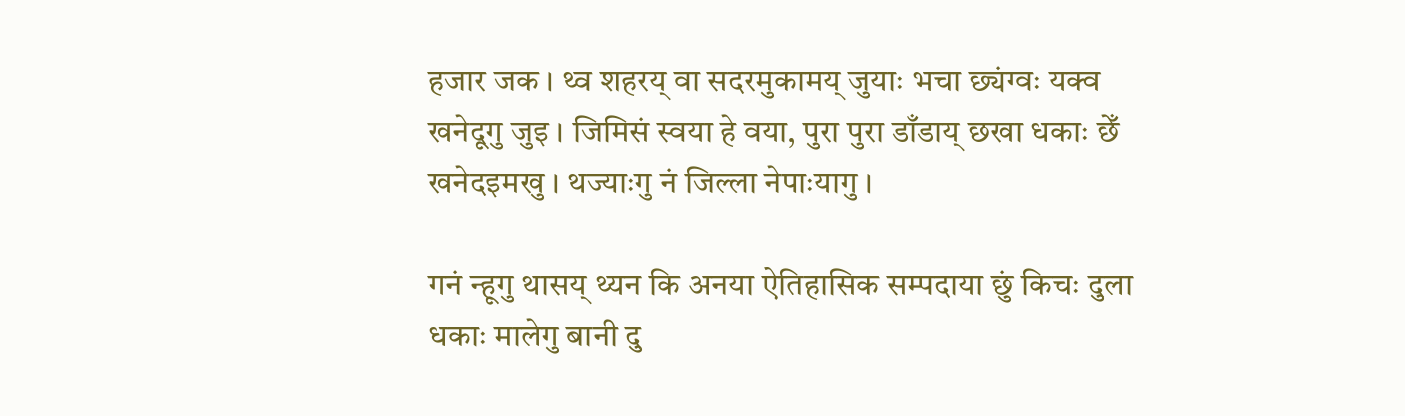हजार जक । थ्व शहरय् वा सदरमुकामय् जुयाः भचा छ्यंग्वः यक्व खनेदूगु जुइ । जिमिसं स्वया हे वया, पुरा पुरा डाँडाय् छखा धकाः छेँ खनेदइमखु । थज्याःगु नं जिल्ला नेपाःयागु ।

गनं न्हूगु थासय् थ्यन कि अनया ऐतिहासिक सम्पदाया छुं किचः दुला धकाः मालेगु बानी दु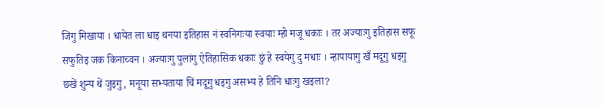जिगु मिखाया । धायेत ला धाइ थनया इतिहास नं स्वनिगःया स्वयाः म्हो मजू धकाः । तर अज्याःगु इतिहास सफू सफुतिइ जक किनाच्वन । अज्याःगु पुलांगु ऐतिहासिक धकाः छुं हे स्वयेगु दु मधाः । न्हापायागु खँ मदूगु धइगु छखें शुन्य थें जुइगु, मनूया सभ्यताया चिं मदूगु धइगु असभ्य हे तिनि धाःगु खइला?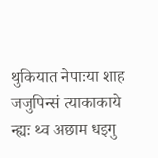थुकियात नेपाःया शाह जजुपिन्सं त्याकाकाये न्ह्यः थ्व अछाम धइगु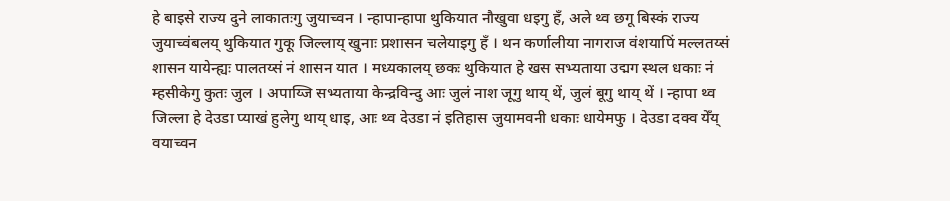हे बाइसे राज्य दुने लाकातःगु जुयाच्वन । न्हापान्हापा थुकियात नौखुवा धइगु हँ, अले थ्व छगू बिस्कं राज्य जुयाच्वंबलय् थुकियात गुकू जिल्लाय् खुनाः प्रशासन चलेयाइगु हँ । थन कर्णालीया नागराज वंशयापिं मल्लतय्सं शासन यायेन्ह्यः पालतय्सं नं शासन यात । मध्यकालय् छकः थुकियात हे खस सभ्यताया उद्मग स्थल धकाः नं म्हसीकेगु कुतः जुल । अपाय्जि सभ्यताया केन्द्रविन्दु आः जुलं नाश जूगु थाय् थें, जुलं बूगु थाय् थें । न्हापा थ्व जिल्ला हे देउडा प्याखं हुलेगु थाय् धाइ, आः थ्व देउडा नं इतिहास जुयामवनी धकाः धायेमफु । देउडा दक्व येँय् वयाच्वन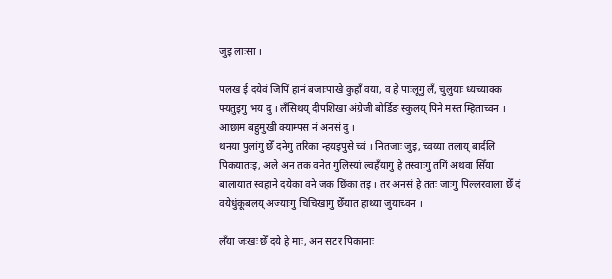जुइ लाःसा ।

पलख ई दयेवं जिपिं हानं बजाःपाखे कुहाँ वया, व हे पाःलूगु लँ, चुलुयाः ध्यच्याक्क फ्यतुइगु भय दु । लँसिथय् दीपशिखा अंग्रेजी बोर्डिङ स्कुलय् पिने मस्त म्हिताच्वन । आछाम बहुमुखी क्याम्पस नं अनसं दु ।
थनया पुलांगु छेँ दनेगु तरिका न्हयइपुसे च्वं । नितजाः जुइ, च्वय्या तलाय् बार्दलि पिकयातःइ, अले अन तक वनेत गुलिस्यां ल्वहँयागु हे तस्वाःगु तगिं अथवा सिँया बालायात स्वहाने दयेका वने जक छिंका तइ । तर अनसं हे ततः जाःगु पिल्लरवाला छेँ दं वयेधुंकूबलय् अज्याःगु चिचिखागु छेँयात हाथ्या जुयाच्वन ।

लँया जःखः छेँ दये हे माः, अन सटर पिकानाः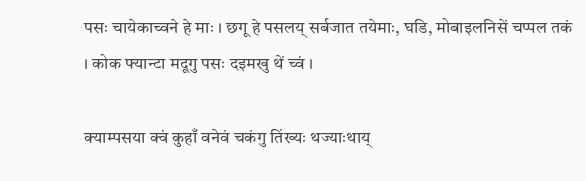पसः चायेकाच्वने हे माः । छगू हे पसलय् सर्बजात तयेमाः, घडि, मोबाइलनिसें चप्पल तकं । कोक फ्यान्टा मदूगु पसः दइमखु थें च्वं ।

क्याम्पसया क्वं कुहाँ वनेवं चकंगु तिंख्यः थज्याःथाय्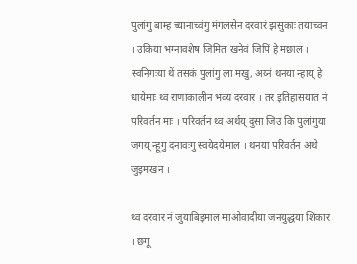पुलांगु बाम्ह च्यानाच्वंगु मंगलसेन दरवारं झसुकाः तयाच्वन । उकिया भग्नावशेष जिमित खनेवं जिपिं हे मछाल । स्वनिगःया थें तसकं पुलांगु ला मखु, अय्नं थनया न्हाय् हे धायेमाः थ्व राणाकालीन भव्य दरवार । तर इतिहासयात नं परिवर्तन माः । परिवर्तन थ्व अर्थय् दुसा जिउ कि पुलांगुया जगय् न्हूगु दनावःगु स्वयेदयेमाल । थनया परिवर्तन अथे जुइमखन ।

थ्व दरवार नं जुयाबिइमाल माओवादीया जनयुद्धया शिकार । छगू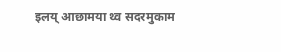इलय् आछामया थ्व सदरमुकाम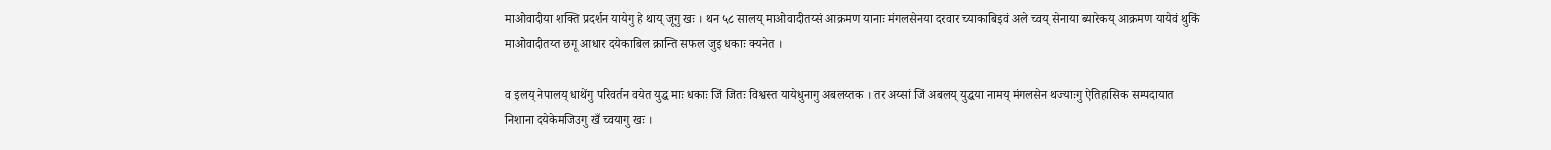माओवादीया शक्ति प्रदर्शन यायेगु हे थाय् जूगु खः । थन ५८ सालय् माओवादीतय्सं आक्रमण यानाः मंगलसेनया दरवार च्याकाबिइवं अले च्वय् सेनाया ब्यारेकय् आक्रमण यायेवं थुकिं माओवादीतय्त छगू आधार दयेकाबिल क्रान्ति सफल जुइ धकाः क्यनेत ।

व इलय् नेपालय् धाथेंगु परिवर्तन वयेत युद्ध माः धकाः जिं जितः विश्वस्त यायेधुनागु अबलय्तक । तर अय्सां जिं अबलय् युद्धया नामय् मंगलसेन थज्याःगु ऐतिहासिक सम्पदायात निशाना दयेकेमजिउगु खँ च्वयागु खः ।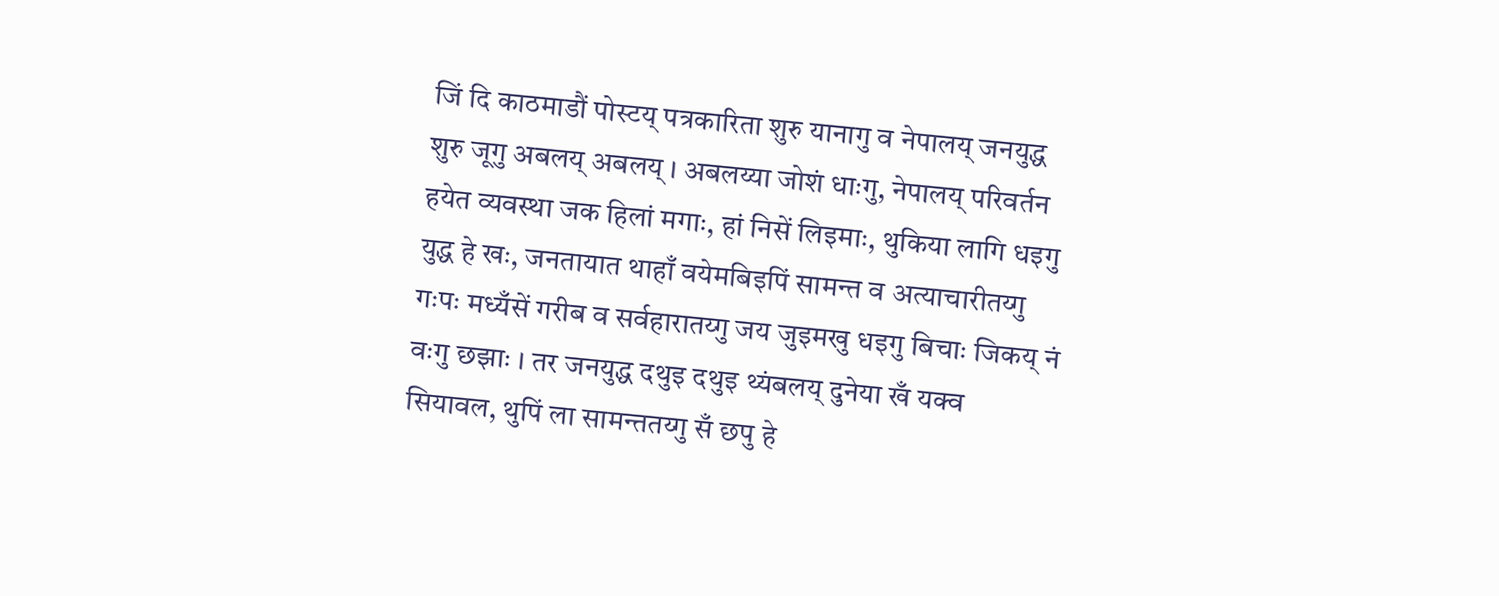जिं दि काठमाडौं पोस्टय् पत्रकारिता शुरु यानागु व नेपालय् जनयुद्ध शुरु जूगु अबलय् अबलय् । अबलय्या जोशं धाःगु, नेपालय् परिवर्तन हयेत व्यवस्था जक हिलां मगाः, हां निसें लिइमाः, थुकिया लागि धइगु युद्ध हे खः, जनतायात थाहाँ वयेमबिइपिं सामन्त व अत्याचारीतय्गु गःपः मध्यँसें गरीब व सर्वहारातय्गु जय जुइमखु धइगु बिचाः जिकय् नं वःगु छझाः । तर जनयुद्ध दथुइ दथुइ थ्यंबलय् दुनेया खँ यक्व सियावल, थुपिं ला सामन्ततय्गु सँ छपु हे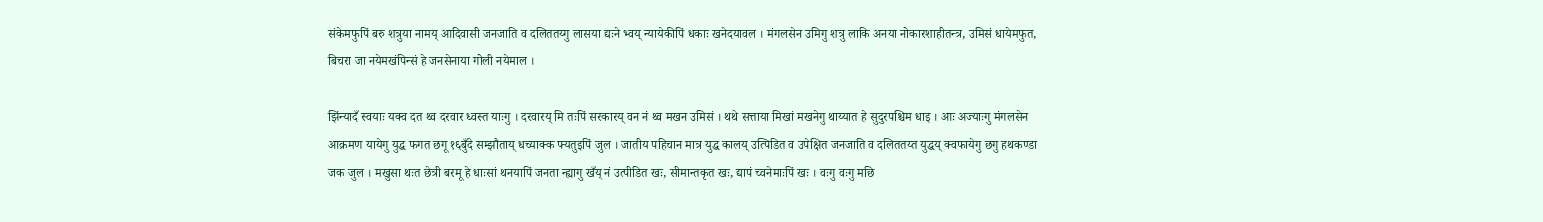संकेमफुपिं बरु शत्रुया नामय् आदिवासी जनजाति व दलिततय्गु लासया द्यःने भ्वय् न्यायेकीपिं धकाः खनेदयावल । मंगलसेन उमिगु शत्रु लाकि अनया नोकारशाहीतन्त्र, उमिसं धायेमफुत, बिचरा जा नयेमखंपिन्सं हे जनसेनाया गोली नयेमाल ।

झिंन्यादँ स्वयाः यक्व दत थ्व दरवार ध्वस्त याःगु । दरवारय् मि तःपिं सरकारय् वन नं थ्व मखन उमिसं । थथे सत्ताया मिखां मखनेगु थाय्यात हे सुदुरपश्चिम धाइ । आः अज्याःगु मंगलसेन आक्रमण यायेगु युद्ध फगत छगू १६बुँदे सम्झौताय् धच्याक्क फ्यतुइपिं जुल । जातीय पहिचान मात्र युद्ध कालय् उत्पिडित व उपेक्षित जनजाति व दलिततय्त युद्धय् क्वफायेगु छगु हथकण्डा जक जुल । मखुसा थःत छेत्री बरमू हे धाःसां थनयापिं जनता न्ह्यागु खँय् नं उत्पीडित खः, सीमान्तकृत खः, द्यापं च्वनेमाःपिं खः । वःगु वःगु मछि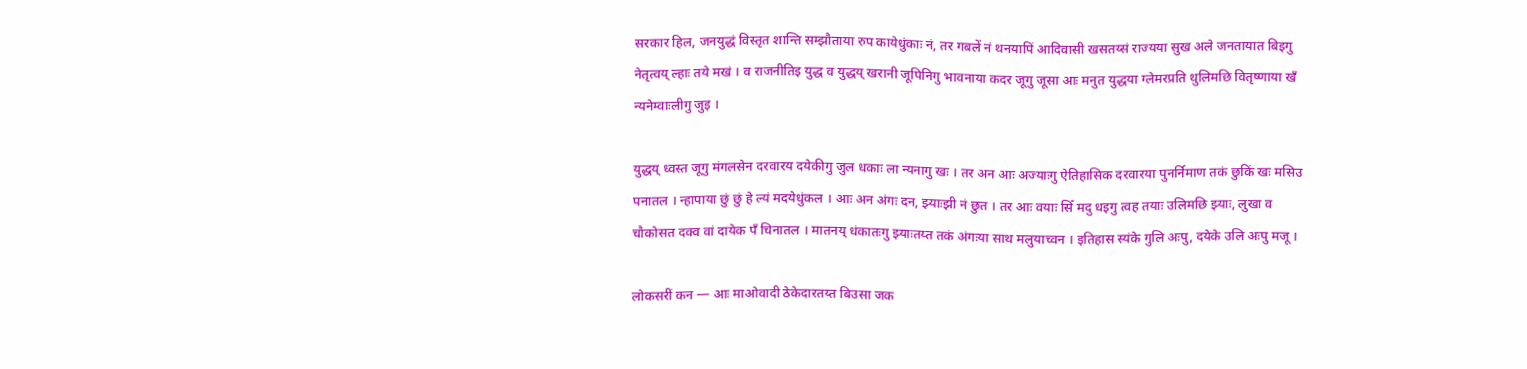सरकार हिल, जनयुद्धं विस्तृत शान्ति सम्झौताया रुप कायेधुंकाः नं, तर गबलें नं थनयापिं आदिवासी खसतय्सं राज्यया सुख अले जनतायात बिइगु नेतृत्वय् ल्हाः तये मखं । व राजनीतिइ युद्ध व युद्धय् खरानी जूपिनिगु भावनाया कदर जूगु जूसा आः मनुत युद्धया ग्लेमरप्रति थुलिमछि वितृष्णाया खँ न्यनेम्वाःलीगु जुइ ।

युद्धय् ध्वस्त जूगु मंगलसेन दरवारय दयेकीगु जुल धकाः ला न्यनागु खः । तर अन आः अज्याःगु ऐतिहासिक दरवारया पुनर्निमाण तकं छुकिं खः मसिउ पनातल । न्हापाया छुं छुं हे ल्यं मदयेधुंकल । आः अन अंगः दन, झ्याःझी नं छुत । तर आः वयाः सिँ मदु धइगु त्वह तयाः उलिमछि झ्याः, लुखा व चौकोसत दक्व वां दायेक पँ चिनातल । मातनय् धंकातःगु झ्याःतय्त तकं अंगःया साथ मलुयाच्वन । इतिहास स्यंके गुलि अःपु, दयेके उलि अःपु मजू ।

लोकसरीं कन — आः माओवादी ठेकेदारतय्त बिउसा जक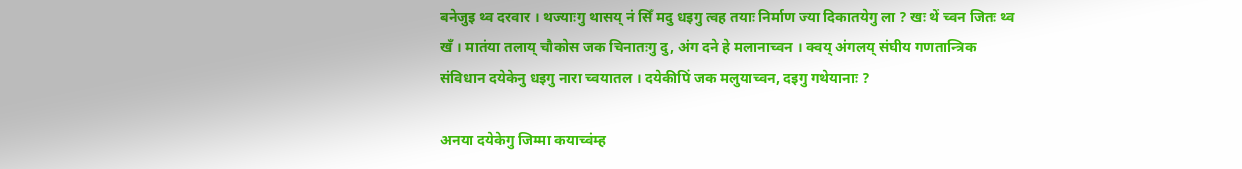बनेजुइ थ्व दरवार । थज्याःगु थासय् नं सिँ मदु धइगु त्वह तयाः निर्माण ज्या दिकातयेगु ला ? खः थें च्वन जितः थ्व खँ । मातंया तलाय् चौकोस जक चिनातःगु दु, अंग दने हे मलानाच्वन । क्वय् अंगलय् संघीय गणतान्त्रिक संविधान दयेकेनु धइगु नारा च्वयातल । दयेकीपिं जक मलुयाच्वन, दइगु गथेयानाः ?

अनया दयेकेगु जिम्मा कयाच्वंम्ह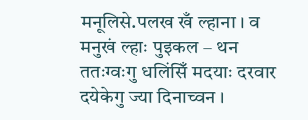मनूलिसे.पलख खँ ल्हाना । व मनुखं ल्हाः पुइकल – थन ततःग्वःगु धलिंसिँ मदयाः दरवार दयेकेगु ज्या दिनाच्वन ।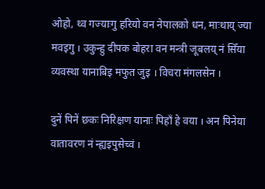ओहो, थ्व गज्याःगु हरियो वन नेपालको धन, माःथाय् ज्या मवइगु । उकुन्हु दीपक बोहरा वन मन्त्री जूबलय् नं सिँया व्यवस्था यानाबिइ मफुत जुइ । विचरा मंगलसेन ।

दुनें पिनें छकः निरिक्षण यानाः पिहाँ हे वया । अन पिनेया वातावरण नं न्ह्यइपुसेच्वं ।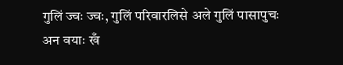गुलिं ज्वः ज्वः, गुलिं परिवारलिसे अले गुलिं पासापुचः अन वयाः खँ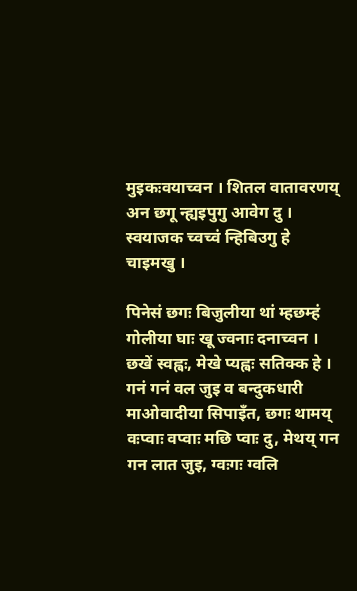मुइकःवयाच्वन । शितल वातावरणय् अन छगू न्ह्यइपुगु आवेग दु । स्वयाजक च्वच्वं न्हिबिउगु हे चाइमखु ।

पिनेसं छगः बिजुलीया थां म्हछम्हं गोलीया घाः खू ज्वनाः दनाच्वन । छखें स्वह्वः, मेखे प्यह्वः सतिक्क हे । गनं गनं वल जुइ व बन्दुकधारी माओवादीया सिपाइँत, छगः थामय् वःप्वाः वप्वाः मछि प्वाः दु, मेथय् गन गन लात जुइ, ग्वःगः ग्वलि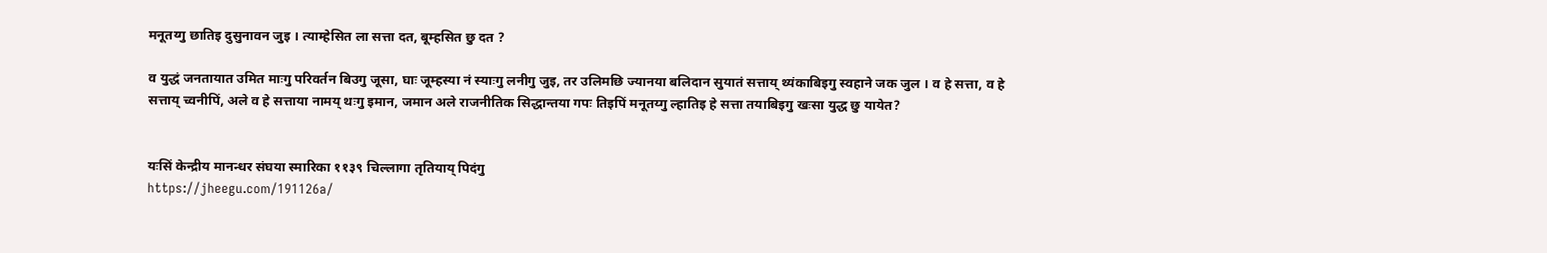मनूतय्गु छातिइ दुसुनावन जुइ । त्याम्हेसित ला सत्ता दत, बूम्हसित छु दत ?

व युद्धं जनतायात उमित माःगु परिवर्तन बिउगु जूसा, घाः जूम्हस्या नं स्याःगु लनीगु जुइ, तर उलिमछि ज्यानया बलिदान सुयातं सत्ताय् थ्यंकाबिइगु स्वहाने जक जुल । व हे सत्ता, व हे सत्ताय् च्वनीपिं, अले व हे सत्ताया नामय् थःगु इमान, जमान अले राजनीतिक सिद्धान्तया गपः तिइपिं मनूतय्गु ल्हातिइ हे सत्ता तयाबिइगु खःसा युद्ध छु यायेत?


यःसिं केन्द्रीय मानन्धर संघया स्मारिका ११३९ चिल्लागा तृतियाय् पिदंगु
https://jheegu.com/191126a/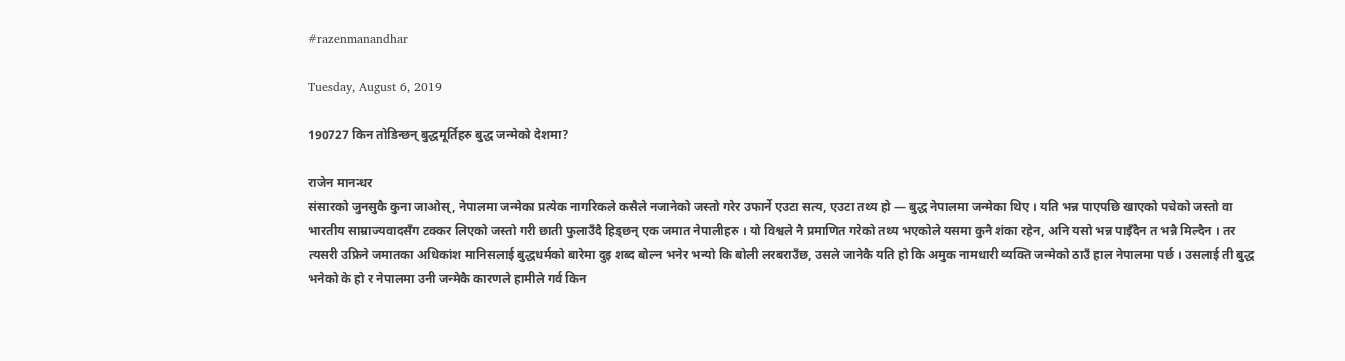#razenmanandhar

Tuesday, August 6, 2019

190727 किन तोडिन्छन् बुद्धमूर्तिहरु बुद्ध जन्मेको देशमा?

राजेन मानन्धर
संसारको जुनसुकै कुना जाओस्, नेपालमा जन्मेका प्रत्येक नागरिकले कसैले नजानेको जस्तो गरेर उफार्ने एउटा सत्य, एउटा तथ्य हो — बुद्ध नेपालमा जन्मेका थिए । यति भन्न पाएपछि खाएको पचेको जस्तो वा भारतीय साम्राज्यवादसँग टक्कर लिएको जस्तो गरी छाती फुलाउँदै हिड्छन् एक जमात नेपालीहरु । यो विश्वले नै प्रमाणित गरेको तथ्य भएकोले यसमा कुनै शंका रहेन, अनि यसो भन्न पाइँदैन त भन्नै मिल्दैन । तर त्यसरी उफ्रिने जमातका अधिकांश मानिसलाई बुद्धधर्मको बारेमा दुइ शब्द बोल्न भनेर भन्यो कि बोली लरबराउँछ, उसले जानेकै यति हो कि अमुक नामधारी व्यक्ति जन्मेको ठाउँ हाल नेपालमा पर्छ । उसलाई ती बुद्ध भनेको के हो र नेपालमा उनी जन्मेकै कारणले हामीले गर्व किन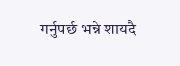गर्नुपर्छ भन्ने शायदै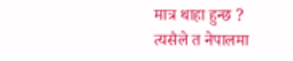मात्र थाहा हुन्छ ?
त्यसैले त नेपालमा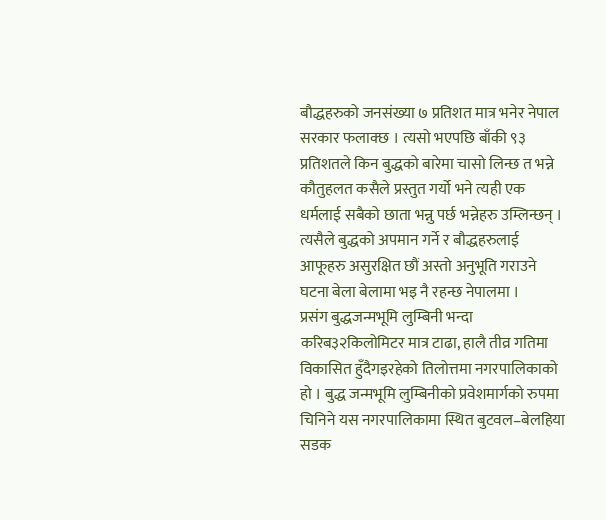बौद्धहरुको जनसंख्या ७ प्रतिशत मात्र भनेर नेपाल सरकार फलाक्छ । त्यसो भएपछि बाँकी ९३ प्रतिशतले किन बुद्धको बारेमा चासो लिन्छ त भन्ने कौतुहलत कसैले प्रस्तुत गर्यो भने त्यही एक धर्मलाई सबैको छाता भन्नु पर्छ भन्नेहरु उम्लिन्छन् । त्यसैले बुद्धको अपमान गर्ने र बौद्धहरुलाई आफूहरु असुरक्षित छौं अस्तो अनुभूति गराउने घटना बेला बेलामा भइ नै रहन्छ नेपालमा ।
प्रसंग बुद्धजन्मभूमि लुम्बिनी भन्दा करिब३२किलोमिटर मात्र टाढा, हालै तीव्र गतिमा विकासित हुँदैगइरहेको तिलोत्तमा नगरपालिकाको हो । बुद्ध जन्मभूमि लुम्बिनीको प्रवेशमार्गको रुपमा चिनिने यस नगरपालिकामा स्थित बुटवल–बेलहिया सडक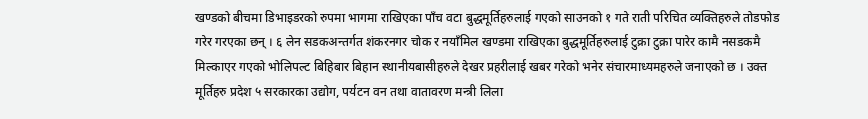खण्डको बीचमा डिभाइडरको रुपमा भागमा राखिएका पाँच वटा बुद्धमूर्तिहरुलाई गएको साउनको १ गते राती परिचित व्यक्तिहरुले तोडफोड गरेर गरएका छन् । ६ लेन सडकअन्तर्गत शंकरनगर चोक र नयाँमिल खण्डमा राखिएका बुद्धमूर्तिहरुलाई टुक्रा टुक्रा पारेर कामै नसडकमै मिल्काएर गएको भोलिपल्ट बिहिबार बिहान स्थानीयबासीहरुले देखर प्रहरीलाई खबर गरेको भनेर संचारमाध्यमहरुले जनाएको छ । उक्त मूर्तिहरु प्रदेश ५ सरकारका उद्योग, पर्यटन वन तथा वातावरण मन्त्री लिला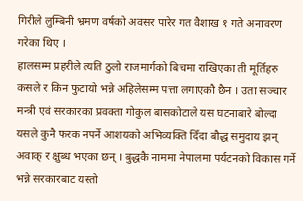गिरीले लुम्बिनी भ्रमण वर्षको अवसर पारेर गत वैशाख १ गते अनावरण गरेका थिए ।
हालसम्म प्रहरीले त्यति ठुलो राजमार्गको बिचमा राखिएका ती मूर्तिहरु कसले र किन फुटायो भन्ने अहिलेसम्म पत्ता लगाएकौ छैन । उता सञ्चार मन्त्री एवं सरकारका प्रवक्ता गोकुल बासकोटाले यस घटनाबारे बोल्दा यसले कुनै फरक नपर्ने आशयको अभिव्यक्ति दिँदा बौद्ध समुदाय झन् अवाक् र क्षुब्ध भएका छन् । बुद्धकै नाममा नेपालमा पर्यटनको विकास गर्ने भन्ने सरकारबाट यस्तो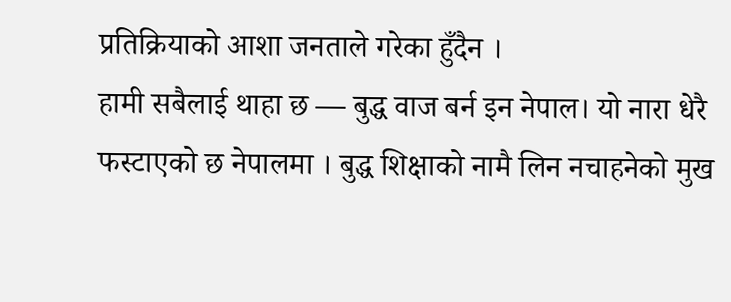प्रतिक्रियाको आशा जनताले गरेका हुँदैन ।
हामी सबैलाई थाहा छ — बुद्ध वाज बर्न इन नेपाल। यो नारा धेरै फस्टाएको छ नेपालमा । बुद्ध शिक्षाको नामै लिन नचाहनेको मुख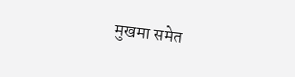मुखमा समेत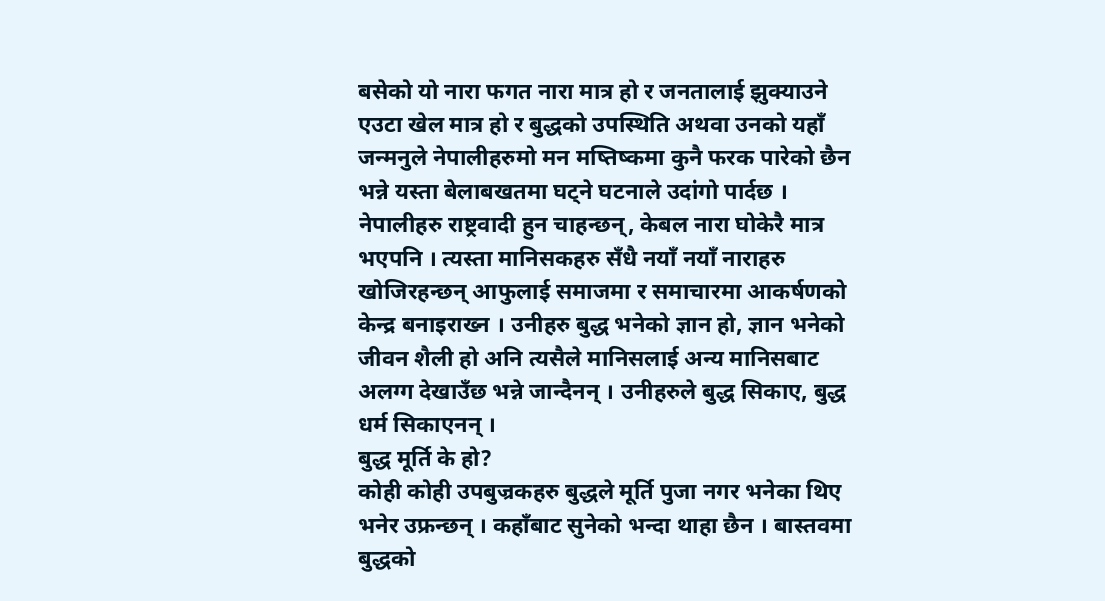बसेको यो नारा फगत नारा मात्र हो र जनतालाई झुक्याउने एउटा खेल मात्र हो र बुद्धको उपस्थिति अथवा उनको यहाँ जन्मनुले नेपालीहरुमो मन मष्तिष्कमा कुनै फरक पारेको छैन भन्ने यस्ता बेलाबखतमा घट्ने घटनाले उदांगो पार्दछ ।
नेपालीहरु राष्ट्रवादी हुन चाहन्छन्, केबल नारा घोकेरै मात्र भएपनि । त्यस्ता मानिसकहरु सँधै नयाँ नयाँ नाराहरु खोजिरहन्छन् आफुलाई समाजमा र समाचारमा आकर्षणको केन्द्र बनाइराख्न । उनीहरु बुद्ध भनेको ज्ञान हो, ज्ञान भनेको जीवन शैली हो अनि त्यसैले मानिसलाई अन्य मानिसबाट अलग्ग देखाउँछ भन्ने जान्दैनन् । उनीहरुले बुद्ध सिकाए, बुद्ध धर्म सिकाएनन् ।
बुद्ध मूर्ति के हो?
कोही कोही उपबुज्रकहरु बुद्धले मूर्ति पुजा नगर भनेका थिए भनेर उफ्रन्छन् । कहाँबाट सुनेको भन्दा थाहा छैन । बास्तवमा बुद्धको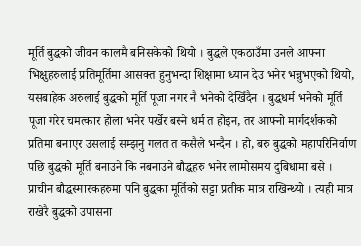मूर्ति बुद्धको जीवन कालमै बनिसकेको थियो । बुद्धले एकठाउँमा उनले आफ्ना भिक्षुहरुलाई प्रतिमूर्तिमा आसक्त हुनुभन्दा शिक्षामा ध्यान देउ भनेर भन्नुभएको थियो, यसबाहेक अरुलाई बुद्धको मूर्ति पूजा नगर नै भनेको देखिँदैन । बुद्धधर्म भनेको मूर्ति पूजा गरेर चमत्कार होला भनेर पर्खेर बस्ने धर्म त होइन, तर आफ्नो मार्गदर्शकको प्रतिमा बनाएर उसलाई सम्झनु गलत त कसैले भन्दैन । हो, बरु बुद्धको महापरिनिर्वाण पछि बुद्धको मूर्ति बनाउने कि नबनाउने बौद्धहरु भनेर लामोसमय दुबिधामा बसे । प्राचीन बौद्धस्मारकहरुमा पनि बुद्धका मूर्तिको सट्टा प्रतीक मात्र राखिन्थ्यो । त्यही मात्र राखेरै बुद्धको उपासना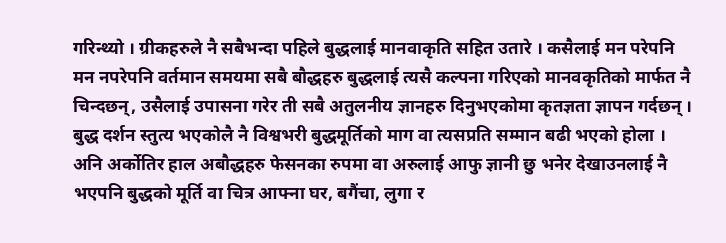गरिन्थ्यो । ग्रीकहरुले नै सबैभन्दा पहिले बुद्धलाई मानवाकृति सहित उतारे । कसैलाई मन परेपनि मन नपरेपनि वर्तमान समयमा सबै बौद्धहरु बुद्धलाई त्यसै कल्पना गरिएको मानवकृतिको मार्फत नै चिन्दछन्, उसैलाई उपासना गरेर ती सबै अतुलनीय ज्ञानहरु दिनुभएकोमा कृतज्ञता ज्ञापन गर्दछन् । बुद्ध दर्शन स्तुत्य भएकोलै नै विश्वभरी बुद्धमूर्तिको माग वा त्यसप्रति सम्मान बढी भएको होला । अनि अर्कोतिर हाल अबौद्धहरु फेसनका रुपमा वा अरुलाई आफु ज्ञानी छु भनेर देखाउनलाई नै भएपनि बुद्धको मूर्ति वा चित्र आफ्ना घर, बगैंचा, लुगा र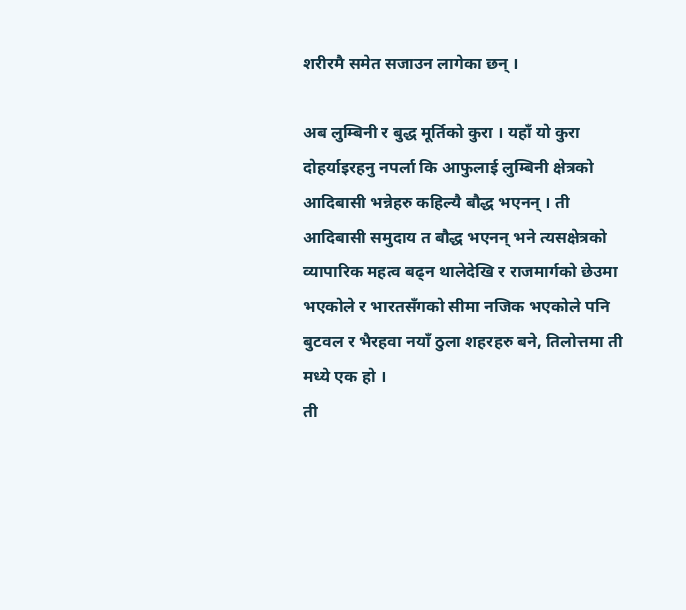शरीरमै समेत सजाउन लागेका छन् ।

अब लुम्बिनी र बुद्ध मूर्तिको कुरा । यहाँ यो कुरा दोहर्याइरहनु नपर्ला कि आफुलाई लुम्बिनी क्षेत्रको आदिबासी भन्नेहरु कहिल्यै बौद्ध भएनन् । ती आदिबासी समुदाय त बौद्ध भएनन् भने त्यसक्षेत्रको व्यापारिक महत्व बढ्न थालेदेखि र राजमार्गको छेउमा भएकोले र भारतसँगको सीमा नजिक भएकोले पनि बुटवल र भैरहवा नयाँ ठुला शहरहरु बने, तिलोत्तमा ती मध्ये एक हो ।
ती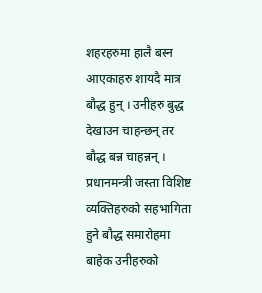शहरहरुमा हालै बस्न आएकाहरु शायदै मात्र बौद्ध हुन् । उनीहरु बुद्ध देखाउन चाहन्छन् तर बौद्ध बन्न चाहन्नन् । प्रधानमन्त्री जस्ता विशिष्ट व्यक्तिहरुको सहभागिता हुने बौद्ध समारोहमा बाहेक उनीहरुको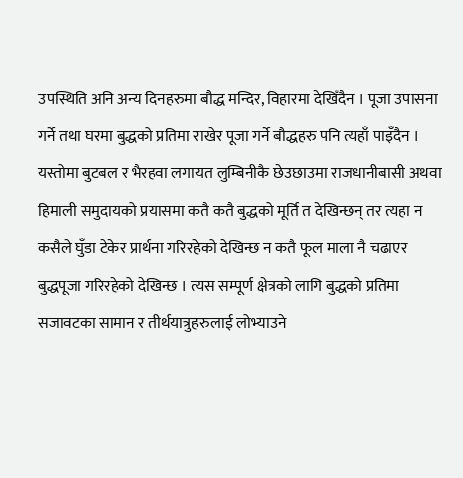उपस्थिति अनि अन्य दिनहरुमा बौद्ध मन्दिर, विहारमा देखिँदैन । पूजा उपासना गर्ने तथा घरमा बुद्धको प्रतिमा राखेर पूजा गर्ने बौद्धहरु पनि त्यहाँ पाइँदैन ।
यस्तोमा बुटबल र भैरहवा लगायत लुम्बिनीकै छेउछाउमा राजधानीबासी अथवा हिमाली समुदायको प्रयासमा कतै कतै बुद्धको मूर्ति त देखिन्छन् तर त्यहा न कसैले घुँडा टेकेर प्रार्थना गरिरहेको देखिन्छ न कतै फूल माला नै चढाएर बुद्धपूजा गरिरहेको देखिन्छ । त्यस सम्पूर्ण क्षेत्रको लागि बुद्धको प्रतिमा सजावटका सामान र तीर्थयात्रुहरुलाई लोभ्याउने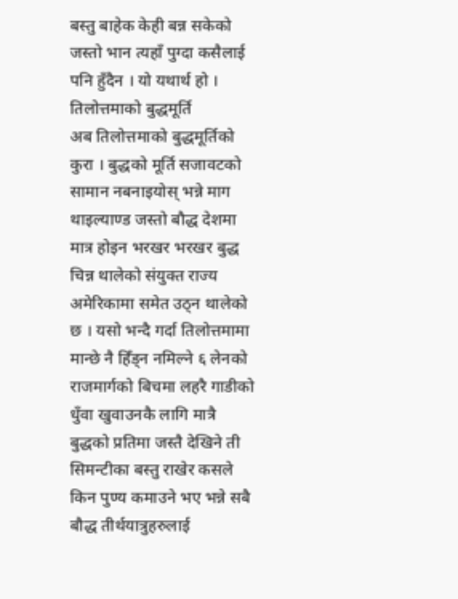बस्तु बाहेक केही बन्न सकेको जस्तो भान त्यहाँ पुग्दा कसैलाई पनि हुँदैन । यो यथार्थ हो ।
तिलोत्तमाको बुद्धमूर्ति
अब तिलोत्तमाको बुद्धमूर्तिको कुरा । बुद्धको मूर्ति सजावटको सामान नबनाइयोस् भन्ने माग थाइल्याण्ड जस्तो बौद्ध देशमा मात्र होइन भरखर भरखर बुद्ध चिन्न थालेको संयुक्त राज्य अमेरिकामा समेत उठ्न थालेको छ । यसो भन्दै गर्दा तिलोत्तमामा मान्छे नै हिँड्न नमिल्ने ६ लेनको राजमार्गको बिचमा लहरै गाडीको धुँवा खुवाउनकै लागि मात्रै बुद्धको प्रतिमा जस्तै देखिने ती सिमन्टीका बस्तु राखेर कसले किन पुण्य कमाउने भए भन्ने सबै बौद्ध तीर्थयात्रुहरुलाई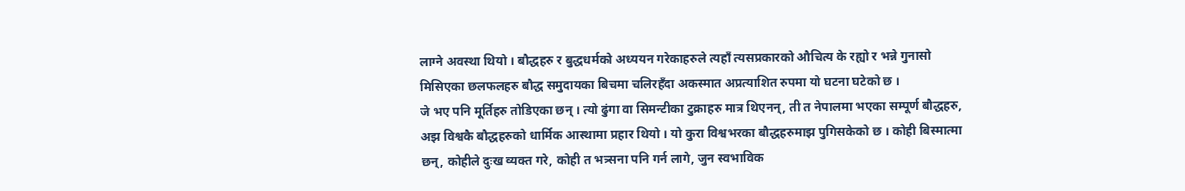लाग्ने अवस्था थियो । बौद्धहरु र बुद्धधर्मको अध्ययन गरेकाहरुले त्यहाँ त्यसप्रकारको औचित्य के रह्यो र भन्ने गुनासो मिसिएका छलफलहरु बौद्ध समुदायका बिचमा चलिरहँदा अकस्मात अप्रत्याशित रुपमा यो घटना घटेको छ ।
जे भए पनि मूर्तिहरु तोडिएका छन् । त्यो ढुंगा वा सिमन्टीका टुक्राहरु मात्र थिएनन्, ती त नेपालमा भएका सम्पूर्ण बौद्धहरु, अझ विश्वकै बौद्धहरुको धार्मिक आस्थामा प्रहार थियो । यो कुरा विश्वभरका बौद्धहरुमाझ पुगिसकेको छ । कोही बिस्मात्मा छन्, कोहीले दुःख व्यक्त गरे, कोही त भत्र्सना पनि गर्न लागे, जुन स्वभाविक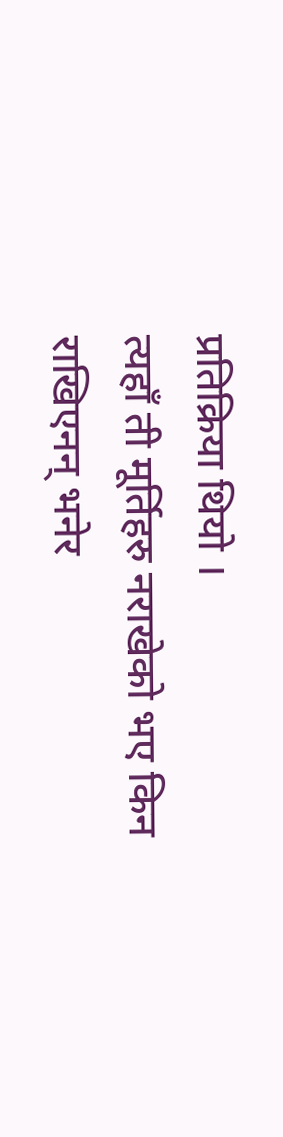प्रतिक्रिया थियो ।
त्यहाँ ती मूर्तिहरु नराखेको भए किन राखिएनन् भनेर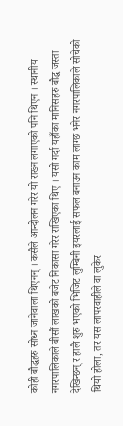कोही बौद्धहरु सोध्न जानेवाला थिएनन् । कसैले आन्दोलन गरेर यो राख्न लगाएको पनि थिएन । स्थानीय नगरपालिकाले बीसौं लाखको बजेट निकासा गरेर राखिएका थिए । यसो गर्दा यहाँका मानिसहरु बौद्ध जस्ता देखिन्छन् र हालै शुरु भएको भिजिट लुम्बिनी इयरलाई सफल बनाउन काम लाग्छ भनेर नगरपालिकाले सोचेको थियो होला, तर यस लापरवाहीले वा लुकेर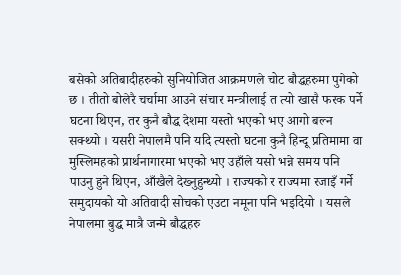बसेको अतिबादीहरुको सुनियोजित आक्रमणले चोट बौद्धहरुमा पुगेको छ । तीतो बोलेरै चर्चामा आउने संचार मन्त्रीलाई त त्यो खासै फरक पर्ने घटना थिएन, तर कुनै बौद्ध देशमा यस्तो भएको भए आगो बल्न सक्थ्यो । यसरी नेपालमै पनि यदि त्यस्तो घटना कुनै हिन्दू प्रतिमामा वा मुस्लिमहको प्रार्थनागारमा भएको भए उहाँले यसो भन्ने समय पनि पाउनु हुने थिएन, आँखैले देख्नुहुन्थ्यो । राज्यको र राज्यमा रजाइँ गर्ने समुदायको यो अतिवादी सोचको एउटा नमूना पनि भइदियो । यसले नेपालमा बुद्ध मात्रै जन्मे बौद्धहरु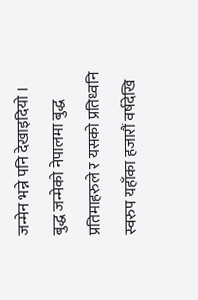जन्मेन भन्ने पनि देखाइदियो ।
बुद्ध जन्मेको नेपालमा बुद्ध प्रतिमाहरुले र यसको प्रतिध्वनि स्वरुप यहाँका हजारौं वर्षदेखि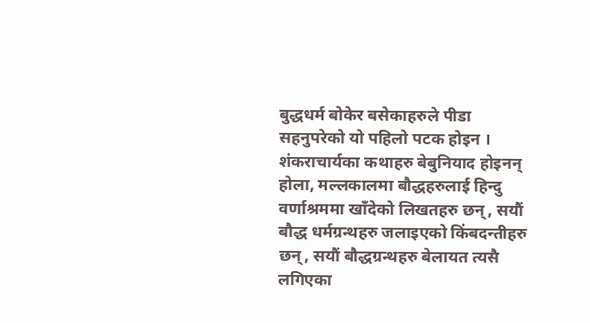बुद्धधर्म बोकेर बसेकाहरुले पीडा सहनुपरेको यो पहिलो पटक होइन । शंकराचार्यका कथाहरु बेबुनियाद होइनन् होला, मल्लकालमा बौद्धहरुलाई हिन्दु वर्णाश्रममा खाँदेको लिखतहरु छन्, सयौं बौद्ध धर्मग्रन्थहरु जलाइएको किंबदन्तीहरु छन्, सयौं बौद्धग्रन्थहरु बेलायत त्यसै लगिएका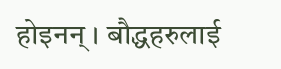होइनन् । बौद्धहरुलाई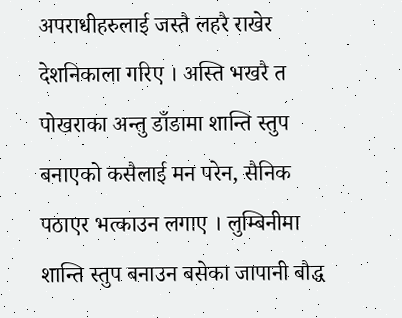अपराधीहरुलाई जस्तै लहरै राखेर देशनिकाला गरिए । अस्ति भखरै त पोखराका अन्तु डाँडामा शान्ति स्तुप बनाएको कसैलाई मन परेन, सैनिक पठाएर भत्काउन लगाए । लुम्बिनीमा शान्ति स्तुप बनाउन बसेका जापानी बौद्ध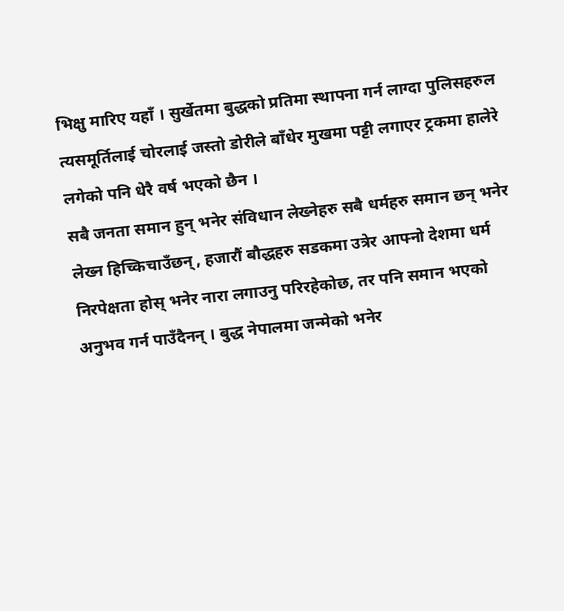भिक्षु मारिए यहाँ । सुर्खेतमा बुद्धको प्रतिमा स्थापना गर्न लाग्दा पुलिसहरुल त्यसमूर्तिलाई चोरलाई जस्तो डोरीले बाँधेर मुखमा पट्टी लगाएर ट्रकमा हालेरे लगेको पनि धेरै वर्ष भएको छैन ।
सबै जनता समान हुन् भनेर संविधान लेख्नेहरु सबै धर्महरु समान छन् भनेर लेख्न हिच्किचाउँछन्, हजारौं बौद्धहरु सडकमा उत्रेर आफ्नो देशमा धर्म निरपेक्षता होस् भनेर नारा लगाउनु परिरहेकोछ, तर पनि समान भएको अनुभव गर्न पाउँदैनन् । बुद्ध नेपालमा जन्मेको भनेर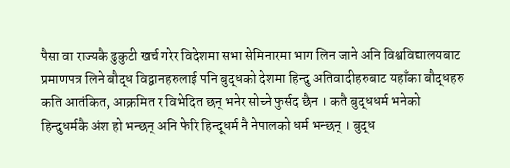पैसा वा राज्यकै ढुकुटी खर्च गरेर विदेशमा सभा सेमिनारमा भाग लिन जाने अनि विश्वविद्यालयबाट प्रमाणपत्र लिने बौद्ध विद्वानहरुलाई पनि बुद्धको देशमा हिन्दु अतिवादीहरुबाट यहाँका बौद्धहरु कति आतंकित, आक्रमित र विभेदित छन् भनेर सोच्ने फुर्सद छैन । कतै बुद्धधर्म भनेको हिन्दुधर्मकै अंश हो भन्छन् अनि फेरि हिन्दूधर्म नै नेपालको धर्म भन्छन् । बुद्ध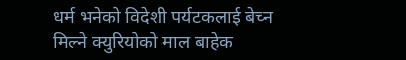धर्म भनेको विदेशी पर्यटकलाई बेच्न मिल्ने क्युरियोको माल बाहेक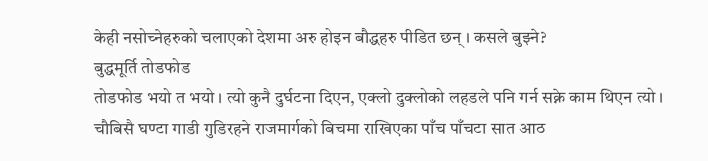केही नसोच्नेहरुको चलाएको देशमा अरु होइन बौद्धहरु पीडित छन् । कसले बुझ्ने?
बुद्धमूर्ति तोडफोड
तोडफोड भयो त भयो । त्यो कुनै दुर्घटना दिएन, एक्लो दुक्लोको लहडले पनि गर्न सक्ने काम थिएन त्यो । चौबिसै घण्टा गाडी गुडिरहने राजमार्गको बिचमा राखिएका पाँच पाँचटा सात आठ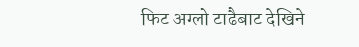फिट अग्लो टाढैबाट देखिने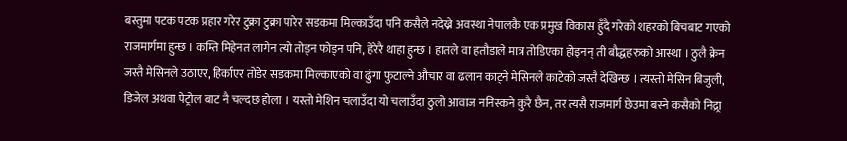बस्तुमा पटक पटक प्रहार गरेर टुक्रा टुक्रा पारेर सडकमा मिल्काउँदा पनि कसैले नदेख्ने अवस्था नेपालकै एक प्रमुख विकास हुँदै गरेको शहरको बिचबाट गएको राजमार्गमा हुन्छ । कम्ति मिहेनत लागेन त्यो तोड्न फोड्न पनि, हेरेरै थाहा हुन्छ । हातले वा हतौडाले मात्र तोडिएका होइनन् ती बौद्धहरुको आस्था । ठुलै क्रेन जस्तै मेसिनले उठाएर, हिर्काएर तोडेर सडकमा मिल्काएको वा ढुंगा फुटाल्ने औचार वा ढलान काट्ने मेसिनले काटेको जस्तै देखिन्छ । त्यस्तो मेसिन बिजुली, डिजेल अथवा पेट्रोल बाट नै चल्दछ होला । यस्तो मेशिन चलाउँदा यो चलाउँदा ठुलो आवाज ननिस्कने कुरै छैन, तर त्यसै राजमार्ग छेउमा बस्ने कसैको निद्र्रा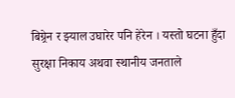बिग्र्रेन र झ्याल उघारेर पनि हेरेन । यस्तो घटना हुँदा सुरक्षा निकाय अथवा स्थानीय जनताले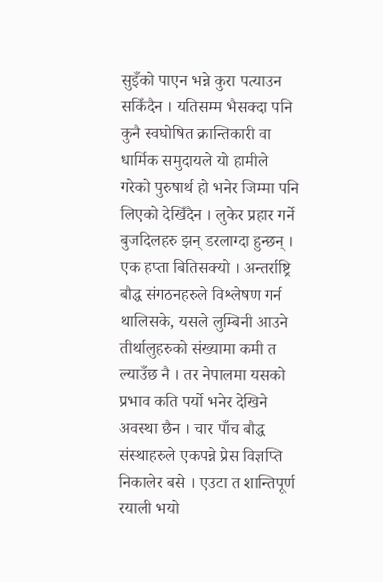सुइँको पाएन भन्ने कुरा पत्याउन सकिँदैन । यतिसम्म भैसक्दा पनि कुनै स्वघोषित क्रान्तिकारी वा धार्मिक समुदायले यो हामीले गरेको पुरुषार्थ हो भनेर जिम्मा पनि लिएको देखिँदैन । लुकेर प्रहार गर्ने बुजदिलहरु झन् डरलाग्दा हुन्छन् ।
एक हप्ता बितिसक्यो । अन्तर्राष्ट्रि बौद्ध संगठनहरुले विश्लेषण गर्न थालिसके, यसले लुम्बिनी आउने तीर्थालुहरुको संख्यामा कमी त ल्याउँछ नै । तर नेपालमा यसको प्रभाव कति पर्यो भनेर देखिने अवस्था छैन । चार पाँच बौद्ध संस्थाहरुले एकपन्ने प्रेस विज्ञप्ति निकालेर बसे । एउटा त शान्तिपूर्ण रयाली भयो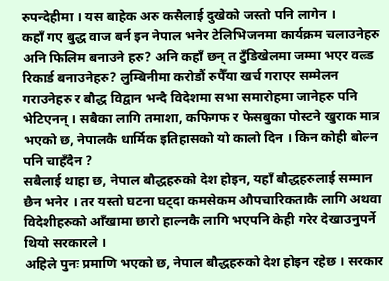रुपन्देहीमा । यस बाहेक अरु कसैलाई दुखेको जस्तो पनि लागेन ।
कहाँ गए बुद्ध वाज बर्न इन नेपाल भनेर टेलिभिजनमा कार्यक्रम चलाउनेहरु अनि फिलिम बनाउने हरु? अनि कहाँ छन् त टुँडिखेलमा जम्मा भएर वल्र्ड रिकार्ड बनाउनेहरु? लुम्बिनीमा करोडौं रुपैँया खर्च गराएर सम्मेलन गराउनेहरु र बौद्ध विद्वान भन्दै विदेशमा सभा समारोहमा जानेहरु पनि भेटिएनन् । सबैका लागि तमाशा, कफिगफ र फेसबुका पोस्टने खुराक मात्र भएको छ, नेपालकै धार्मिक इतिहासको यो कालो दिन । किन कोही बोल्न पनि चाहँदैन ?
सबैलाई थाहा छ, नेपाल बौद्धहरुको देश होइन, यहाँ बौद्धहरुलाई सम्मान छैन भनेर । तर यस्तो घटना घट्दा कमसेकम औपचारिकताकै लागि अथवा विदेशीहरुको आँखामा छारो हाल्नकै लागि भएपनि केही गरेर देखाउनुपर्ने थियो सरकारले ।
अहिले पुनः प्रमाणि भएको छ, नेपाल बौद्धहरुको देश होइन रहेछ । सरकार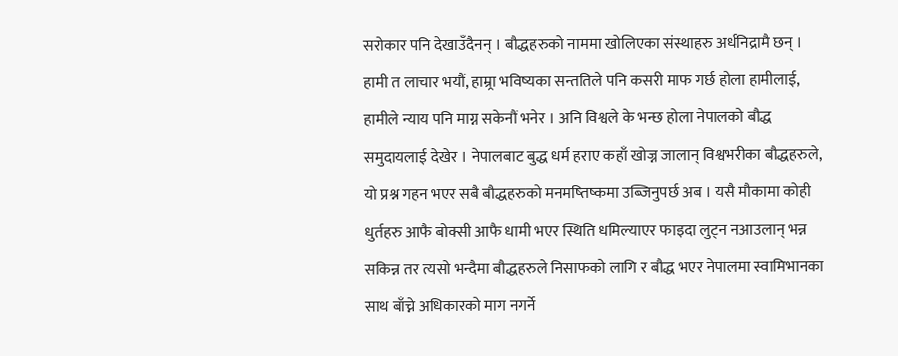सरोकार पनि देखाउँदैनन् । बौद्धहरुको नाममा खोलिएका संस्थाहरु अर्धनिद्रामै छन् । हामी त लाचार भयौं, हाम्र्रा भविष्यका सन्ततिले पनि कसरी माफ गर्छ होला हामीलाई, हामीले न्याय पनि माग्न सकेनौं भनेर । अनि विश्वले के भन्छ होला नेपालको बौद्ध समुदायलाई देखेर । नेपालबाट बुद्ध धर्म हराए कहाँ खोज्न जालान् विश्वभरीका बौद्धहरुले, यो प्रश्न गहन भएर सबै बौद्धहरुको मनमष्तिष्कमा उब्जिनुपर्छ अब । यसै मौकामा कोही धुर्तहरु आफै बोक्सी आफै धामी भएर स्थिति धमिल्याएर फाइदा लुट्न नआउलान् भन्न सकिन्न तर त्यसो भन्दैमा बौद्धहरुले निसाफको लागि र बौद्ध भएर नेपालमा स्वामिभानका साथ बाँच्ने अधिकारको माग नगर्ने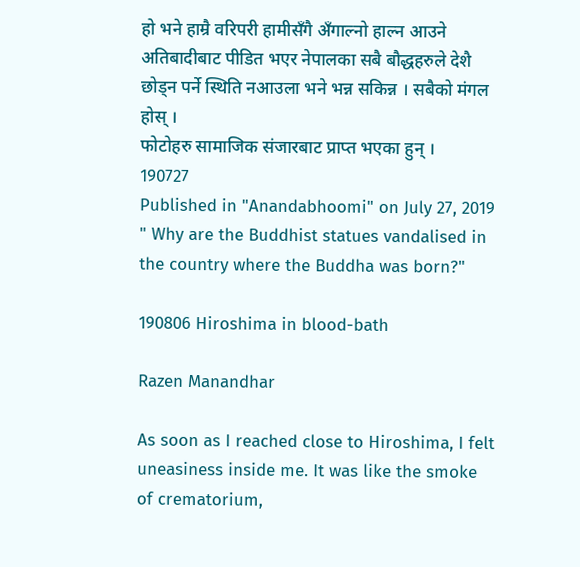हो भने हाम्रै वरिपरी हामीसँगै अँगाल्नो हाल्न आउने अतिबादीबाट पीडित भएर नेपालका सबै बौद्धहरुले देशै छोड्न पर्ने स्थिति नआउला भने भन्न सकिन्न । सबैको मंगल होस् ।
फोटोहरु सामाजिक संजारबाट प्राप्त भएका हुन् ।
190727
Published in "Anandabhoomi" on July 27, 2019 " Why are the Buddhist statues vandalised in the country where the Buddha was born?"

190806 Hiroshima in blood-bath

Razen Manandhar

As soon as I reached close to Hiroshima, I felt uneasiness inside me. It was like the smoke of crematorium,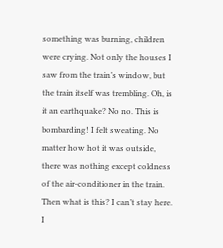something was burning, children were crying. Not only the houses I saw from the train’s window, but the train itself was trembling. Oh, is it an earthquake? No no. This is bombarding! I felt sweating. No matter how hot it was outside, there was nothing except coldness of the air-conditioner in the train. Then what is this? I can’t stay here. I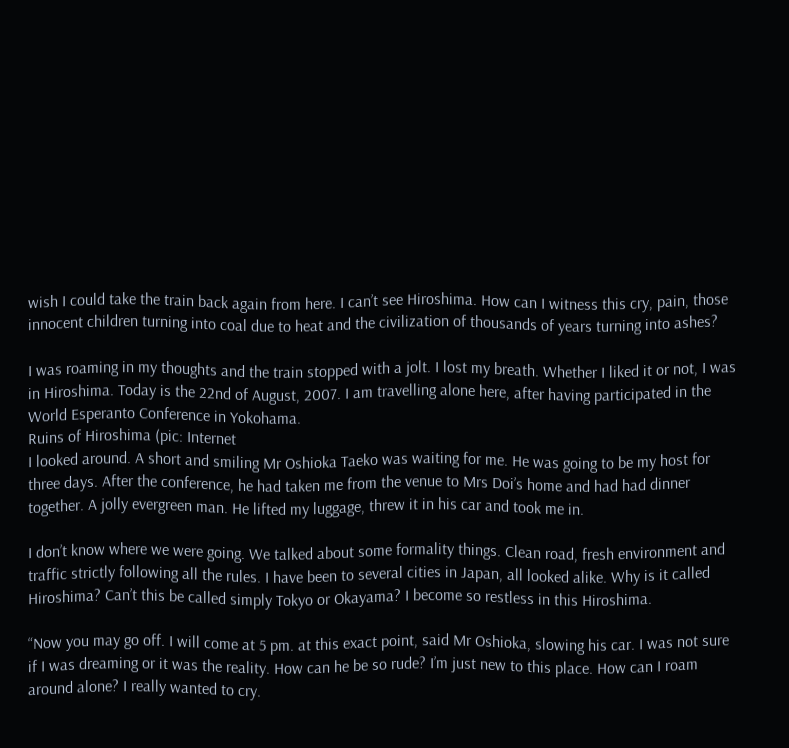wish I could take the train back again from here. I can’t see Hiroshima. How can I witness this cry, pain, those innocent children turning into coal due to heat and the civilization of thousands of years turning into ashes?

I was roaming in my thoughts and the train stopped with a jolt. I lost my breath. Whether I liked it or not, I was in Hiroshima. Today is the 22nd of August, 2007. I am travelling alone here, after having participated in the World Esperanto Conference in Yokohama.
Ruins of Hiroshima (pic: Internet
I looked around. A short and smiling Mr Oshioka Taeko was waiting for me. He was going to be my host for three days. After the conference, he had taken me from the venue to Mrs Doi’s home and had had dinner together. A jolly evergreen man. He lifted my luggage, threw it in his car and took me in.

I don’t know where we were going. We talked about some formality things. Clean road, fresh environment and traffic strictly following all the rules. I have been to several cities in Japan, all looked alike. Why is it called Hiroshima? Can’t this be called simply Tokyo or Okayama? I become so restless in this Hiroshima.

“Now you may go off. I will come at 5 pm. at this exact point, said Mr Oshioka, slowing his car. I was not sure if I was dreaming or it was the reality. How can he be so rude? I’m just new to this place. How can I roam around alone? I really wanted to cry.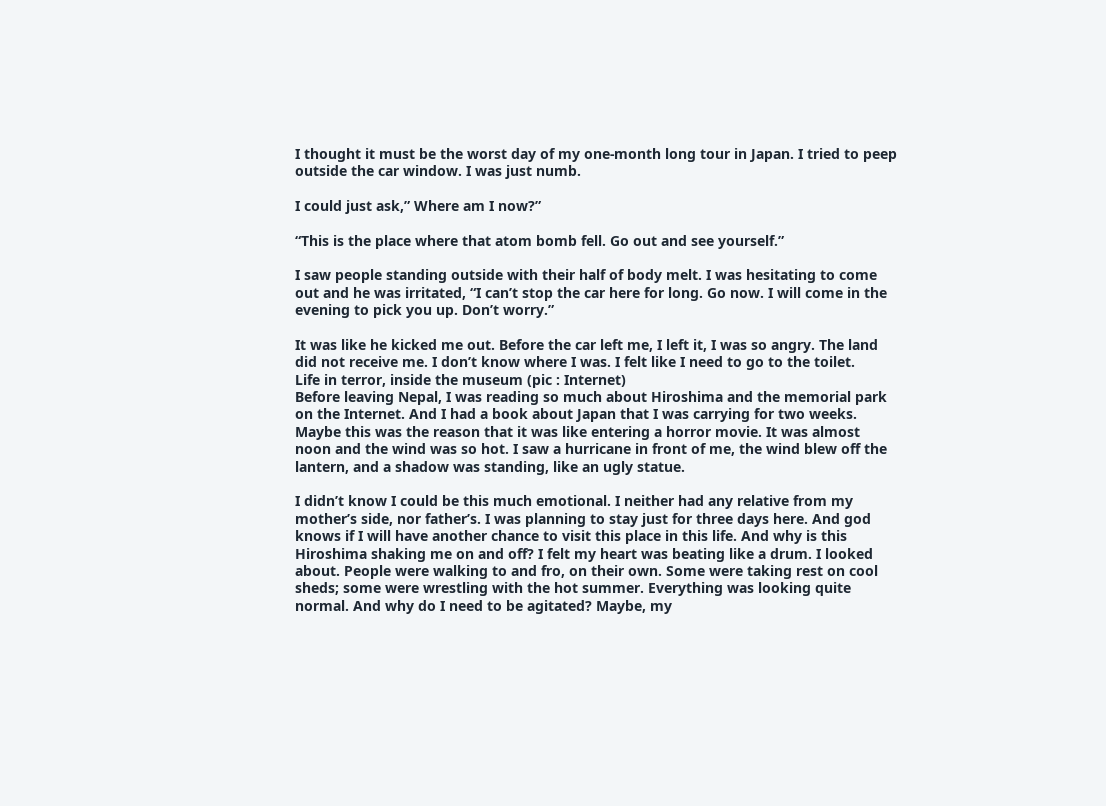I thought it must be the worst day of my one-month long tour in Japan. I tried to peep outside the car window. I was just numb.

I could just ask,” Where am I now?”

“This is the place where that atom bomb fell. Go out and see yourself.”

I saw people standing outside with their half of body melt. I was hesitating to come out and he was irritated, “I can’t stop the car here for long. Go now. I will come in the evening to pick you up. Don’t worry.”

It was like he kicked me out. Before the car left me, I left it, I was so angry. The land did not receive me. I don’t know where I was. I felt like I need to go to the toilet.
Life in terror, inside the museum (pic : Internet)
Before leaving Nepal, I was reading so much about Hiroshima and the memorial park on the Internet. And I had a book about Japan that I was carrying for two weeks. Maybe this was the reason that it was like entering a horror movie. It was almost noon and the wind was so hot. I saw a hurricane in front of me, the wind blew off the lantern, and a shadow was standing, like an ugly statue.

I didn’t know I could be this much emotional. I neither had any relative from my mother’s side, nor father’s. I was planning to stay just for three days here. And god knows if I will have another chance to visit this place in this life. And why is this Hiroshima shaking me on and off? I felt my heart was beating like a drum. I looked about. People were walking to and fro, on their own. Some were taking rest on cool sheds; some were wrestling with the hot summer. Everything was looking quite normal. And why do I need to be agitated? Maybe, my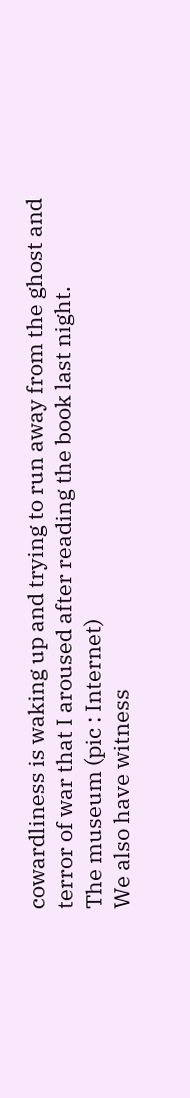cowardliness is waking up and trying to run away from the ghost and terror of war that I aroused after reading the book last night.
The museum (pic : Internet)
We also have witness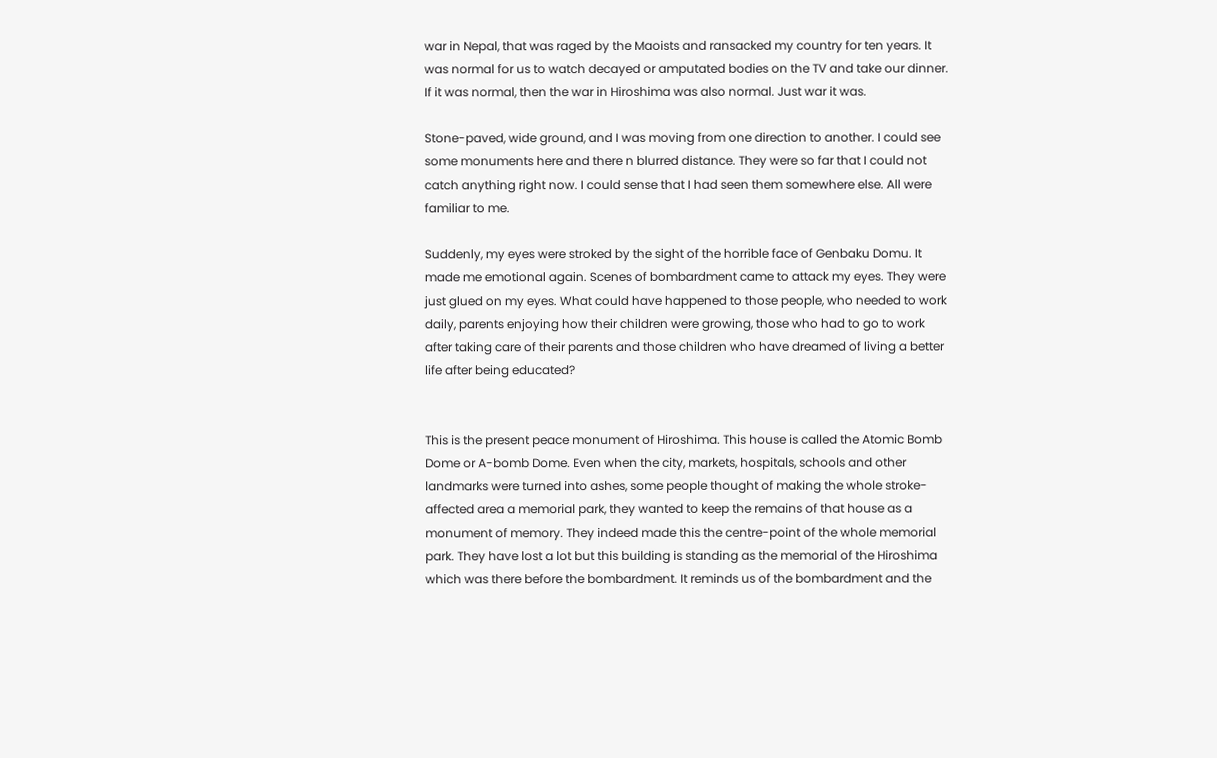war in Nepal, that was raged by the Maoists and ransacked my country for ten years. It was normal for us to watch decayed or amputated bodies on the TV and take our dinner. If it was normal, then the war in Hiroshima was also normal. Just war it was.

Stone-paved, wide ground, and I was moving from one direction to another. I could see some monuments here and there n blurred distance. They were so far that I could not catch anything right now. I could sense that I had seen them somewhere else. All were familiar to me.

Suddenly, my eyes were stroked by the sight of the horrible face of Genbaku Domu. It made me emotional again. Scenes of bombardment came to attack my eyes. They were just glued on my eyes. What could have happened to those people, who needed to work daily, parents enjoying how their children were growing, those who had to go to work after taking care of their parents and those children who have dreamed of living a better life after being educated?


This is the present peace monument of Hiroshima. This house is called the Atomic Bomb Dome or A-bomb Dome. Even when the city, markets, hospitals, schools and other landmarks were turned into ashes, some people thought of making the whole stroke-affected area a memorial park, they wanted to keep the remains of that house as a monument of memory. They indeed made this the centre-point of the whole memorial park. They have lost a lot but this building is standing as the memorial of the Hiroshima which was there before the bombardment. It reminds us of the bombardment and the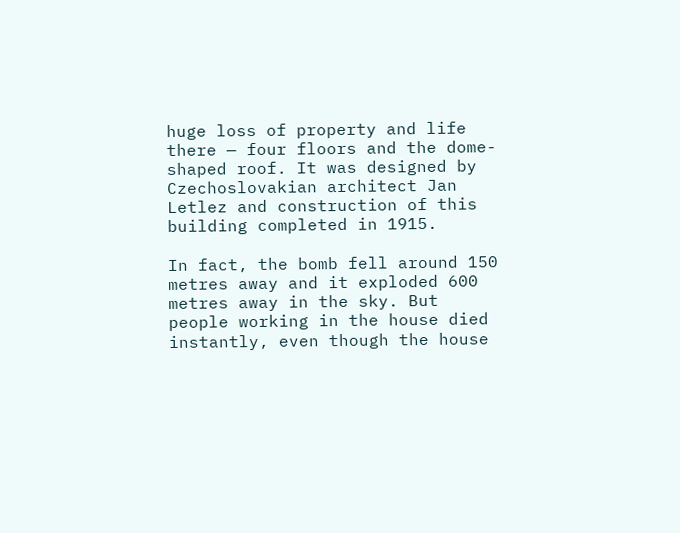huge loss of property and life there — four floors and the dome-shaped roof. It was designed by Czechoslovakian architect Jan Letlez and construction of this building completed in 1915.

In fact, the bomb fell around 150 metres away and it exploded 600 metres away in the sky. But people working in the house died instantly, even though the house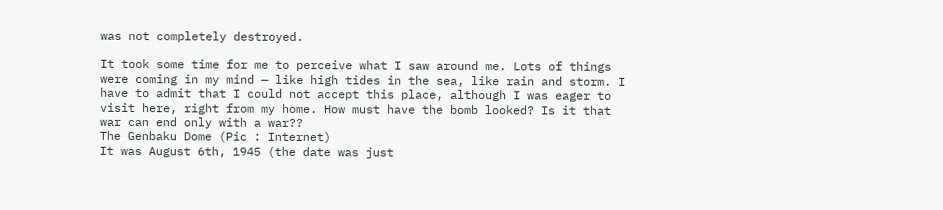was not completely destroyed.

It took some time for me to perceive what I saw around me. Lots of things were coming in my mind — like high tides in the sea, like rain and storm. I have to admit that I could not accept this place, although I was eager to visit here, right from my home. How must have the bomb looked? Is it that war can end only with a war??
The Genbaku Dome (Pic : Internet)
It was August 6th, 1945 (the date was just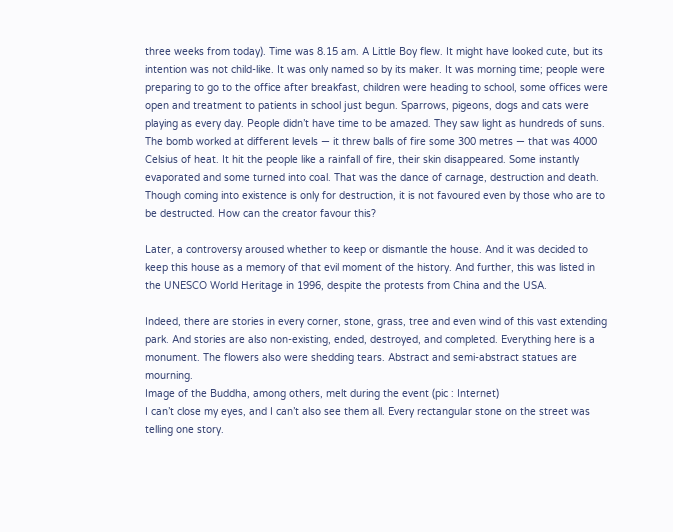three weeks from today). Time was 8.15 am. A Little Boy flew. It might have looked cute, but its intention was not child-like. It was only named so by its maker. It was morning time; people were preparing to go to the office after breakfast, children were heading to school, some offices were open and treatment to patients in school just begun. Sparrows, pigeons, dogs and cats were playing as every day. People didn’t have time to be amazed. They saw light as hundreds of suns. The bomb worked at different levels — it threw balls of fire some 300 metres — that was 4000 Celsius of heat. It hit the people like a rainfall of fire, their skin disappeared. Some instantly evaporated and some turned into coal. That was the dance of carnage, destruction and death. Though coming into existence is only for destruction, it is not favoured even by those who are to be destructed. How can the creator favour this?

Later, a controversy aroused whether to keep or dismantle the house. And it was decided to keep this house as a memory of that evil moment of the history. And further, this was listed in the UNESCO World Heritage in 1996, despite the protests from China and the USA.

Indeed, there are stories in every corner, stone, grass, tree and even wind of this vast extending park. And stories are also non-existing, ended, destroyed, and completed. Everything here is a monument. The flowers also were shedding tears. Abstract and semi-abstract statues are mourning.
Image of the Buddha, among others, melt during the event (pic : Internet)
I can’t close my eyes, and I can’t also see them all. Every rectangular stone on the street was telling one story.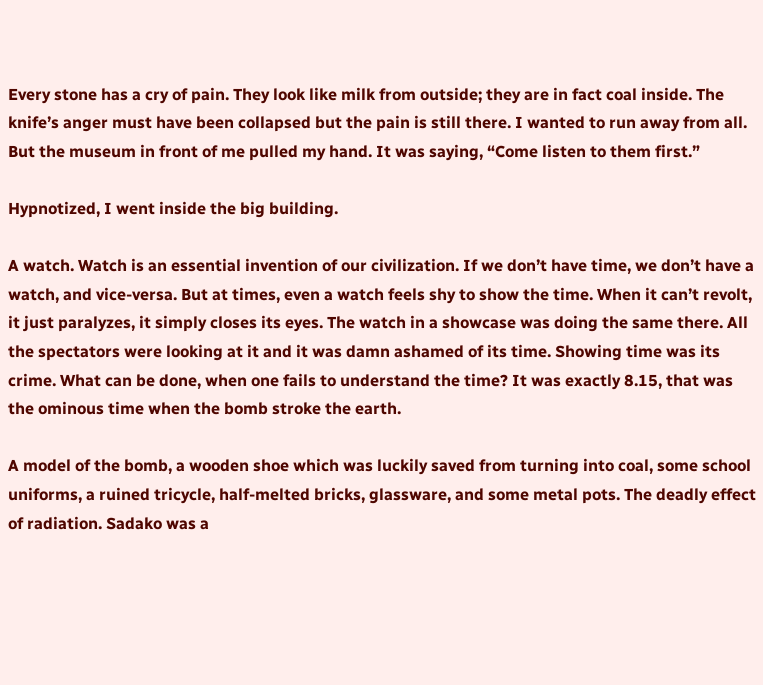Every stone has a cry of pain. They look like milk from outside; they are in fact coal inside. The knife’s anger must have been collapsed but the pain is still there. I wanted to run away from all. But the museum in front of me pulled my hand. It was saying, “Come listen to them first.”

Hypnotized, I went inside the big building.

A watch. Watch is an essential invention of our civilization. If we don’t have time, we don’t have a watch, and vice-versa. But at times, even a watch feels shy to show the time. When it can’t revolt, it just paralyzes, it simply closes its eyes. The watch in a showcase was doing the same there. All the spectators were looking at it and it was damn ashamed of its time. Showing time was its crime. What can be done, when one fails to understand the time? It was exactly 8.15, that was the ominous time when the bomb stroke the earth.

A model of the bomb, a wooden shoe which was luckily saved from turning into coal, some school uniforms, a ruined tricycle, half-melted bricks, glassware, and some metal pots. The deadly effect of radiation. Sadako was a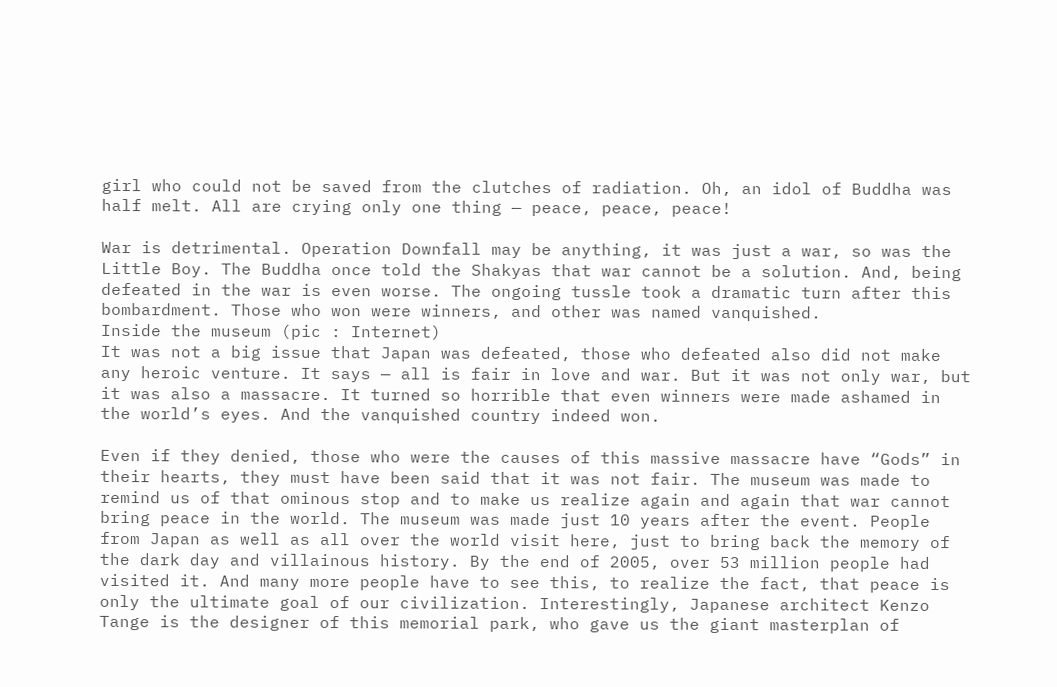girl who could not be saved from the clutches of radiation. Oh, an idol of Buddha was half melt. All are crying only one thing — peace, peace, peace!

War is detrimental. Operation Downfall may be anything, it was just a war, so was the Little Boy. The Buddha once told the Shakyas that war cannot be a solution. And, being defeated in the war is even worse. The ongoing tussle took a dramatic turn after this bombardment. Those who won were winners, and other was named vanquished.
Inside the museum (pic : Internet)
It was not a big issue that Japan was defeated, those who defeated also did not make any heroic venture. It says — all is fair in love and war. But it was not only war, but it was also a massacre. It turned so horrible that even winners were made ashamed in the world’s eyes. And the vanquished country indeed won.

Even if they denied, those who were the causes of this massive massacre have “Gods” in their hearts, they must have been said that it was not fair. The museum was made to remind us of that ominous stop and to make us realize again and again that war cannot bring peace in the world. The museum was made just 10 years after the event. People from Japan as well as all over the world visit here, just to bring back the memory of the dark day and villainous history. By the end of 2005, over 53 million people had visited it. And many more people have to see this, to realize the fact, that peace is only the ultimate goal of our civilization. Interestingly, Japanese architect Kenzo Tange is the designer of this memorial park, who gave us the giant masterplan of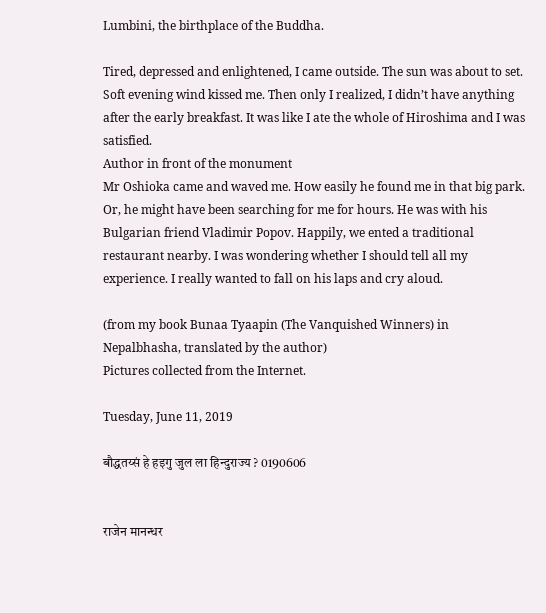Lumbini, the birthplace of the Buddha.

Tired, depressed and enlightened, I came outside. The sun was about to set. Soft evening wind kissed me. Then only I realized, I didn’t have anything after the early breakfast. It was like I ate the whole of Hiroshima and I was satisfied.
Author in front of the monument
Mr Oshioka came and waved me. How easily he found me in that big park. Or, he might have been searching for me for hours. He was with his Bulgarian friend Vladimir Popov. Happily, we ented a traditional restaurant nearby. I was wondering whether I should tell all my experience. I really wanted to fall on his laps and cry aloud.

(from my book Bunaa Tyaapin (The Vanquished Winners) in Nepalbhasha, translated by the author)
Pictures collected from the Internet.

Tuesday, June 11, 2019

बौद्धतय्सं हे हइगु जुल ला हिन्दुराज्य ? 0190606


राजेन मानन्धर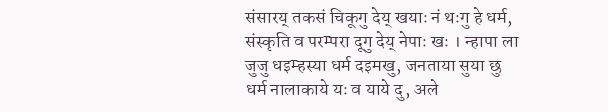संसारय् तकसं चिकूगु देय् खयाः नं थःगु हे धर्म, संस्कृति व परम्परा दूगु देय् नेपाः खः । न्हापा ला जुजु धइम्हस्या धर्म दइमखु, जनताया सुया छु धर्म नालाकाये यः व याये दु, अले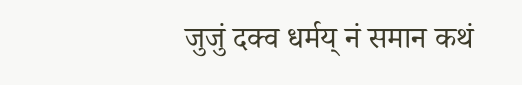जुजुं दक्व धर्मय् नं समान कथं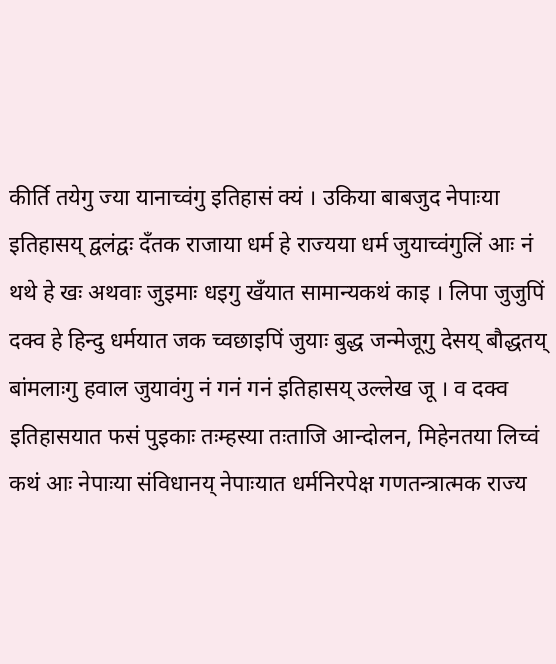कीर्ति तयेगु ज्या यानाच्वंगु इतिहासं क्यं । उकिया बाबजुद नेपाःया इतिहासय् द्वलंद्वः दँतक राजाया धर्म हे राज्यया धर्म जुयाच्वंगुलिं आः नं थथे हे खः अथवाः जुइमाः धइगु खँयात सामान्यकथं काइ । लिपा जुजुपिं दक्व हे हिन्दु धर्मयात जक च्वछाइपिं जुयाः बुद्ध जन्मेजूगु देसय् बौद्धतय् बांमलाःगु हवाल जुयावंगु नं गनं गनं इतिहासय् उल्लेख जू । व दक्व इतिहासयात फसं पुइकाः तःम्हस्या तःताजि आन्दोलन, मिहेनतया लिच्वं कथं आः नेपाःया संविधानय् नेपाःयात धर्मनिरपेक्ष गणतन्त्रात्मक राज्य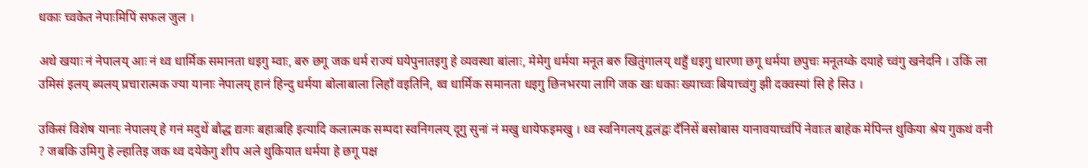धकाः च्वकेत नेपाःमिपिं सफल जुल ।

अथे खयाः नं नेपालय् आः नं थ्व धार्मिक समानता धइगु म्वाः, बरु छगू जक धर्म राज्यं घयेपुनातइगु हे व्यवस्था बांलाः, मेमेगु धर्मया मनूत बरु खितुंगालय् थहुँ धइगु धारणा छगू धर्मया छपुचः मनूतय्के दयाहे च्वंगु खनेदनि । उकिं ला उमिसं इलय् ब्यलय् प्रचारात्मक ज्या यानाः नेपालय् हानं हिन्दु धर्मया बोलाबाला लिहाँ वइतिनि, थ्व धार्मिक समानता धइगु छिनभरया लागि जक खः धकाः ख्याच्वः बियाच्वंगु झी दक्वस्यां सि हे सिउ ।

उकिसं विशेष यानाः नेपालय् हे गनं मदुथें बौद्ध द्यःगः बहाःबहि इत्यादि कलात्मक सम्पदा स्वनिगलय् दूगु सुनां नं मखु धायेफइमखु । थ्व स्वनिगलय् द्वलंद्वः दँनिसें बसोबास यानावयाच्वंपिं नेवाःत बाहेक मेपिन्त थुकिया श्रेय गुकथं वनी ? जबकि उमिगु हे ल्हातिइ जक थ्व दयेकेगु शीप अले थुकियात धर्मया हे छगू पक्ष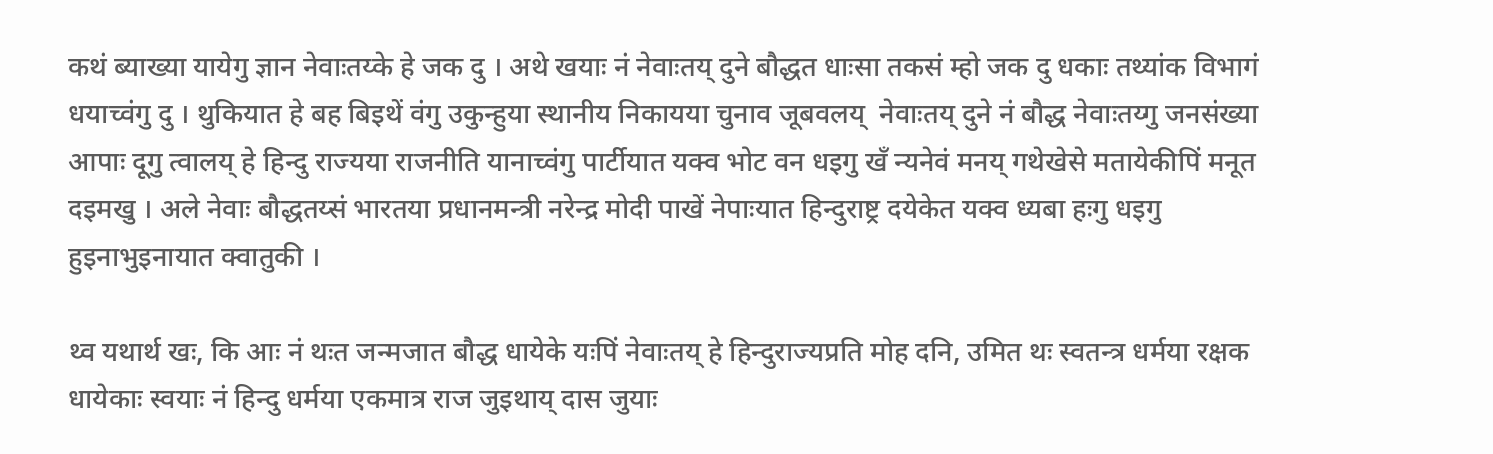कथं ब्याख्या यायेगु ज्ञान नेवाःतय्के हे जक दु । अथे खयाः नं नेवाःतय् दुने बौद्धत धाःसा तकसं म्हो जक दु धकाः तथ्यांक विभागं धयाच्वंगु दु । थुकियात हे बह बिइथें वंगु उकुन्हुया स्थानीय निकायया चुनाव जूबवलय्  नेवाःतय् दुने नं बौद्ध नेवाःतय्गु जनसंख्या आपाः दूगु त्वालय् हे हिन्दु राज्यया राजनीति यानाच्वंगु पार्टीयात यक्व भोट वन धइगु खँ न्यनेवं मनय् गथेखेसे मतायेकीपिं मनूत दइमखु । अले नेवाः बौद्धतय्सं भारतया प्रधानमन्त्री नरेन्द्र मोदी पाखें नेपाःयात हिन्दुराष्ट्र दयेकेत यक्व ध्यबा हःगु धइगु हुइनाभुइनायात क्वातुकी ।

थ्व यथार्थ खः, कि आः नं थःत जन्मजात बौद्ध धायेके यःपिं नेवाःतय् हे हिन्दुराज्यप्रति मोह दनि, उमित थः स्वतन्त्र धर्मया रक्षक धायेकाः स्वयाः नं हिन्दु धर्मया एकमात्र राज जुइथाय् दास जुयाः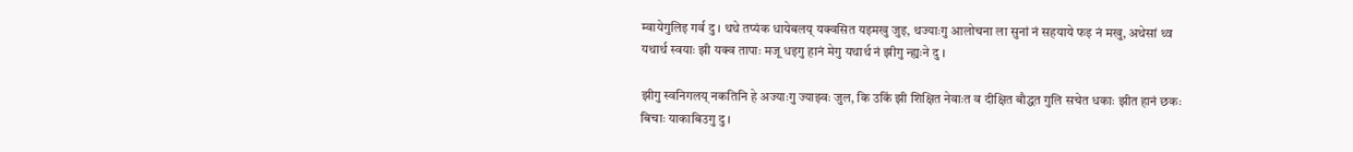म्वायेगुलिइ गर्व दु । थथे तप्यंक धायेबलय् यक्वसित यइमखु जुइ, थज्याःगु आलोचना ला सुनां नं सहयाये फइ नं मखु, अथेसां थ्व यथार्थ स्वयाः झी यक्व तापाः मजू धइगु हानं मेगु यथार्थ नं झीगु न्ह्यःने दु ।

झीगु स्वनिगलय् नकतिनि हे अज्याःगु ज्याझ्वः जुल, कि उकिं झी शिक्षित नेवाःत व दीक्षित बौद्धत गुलि सचेत धकाः झीत हानं छकः बिचाः याकाबिउगु दु ।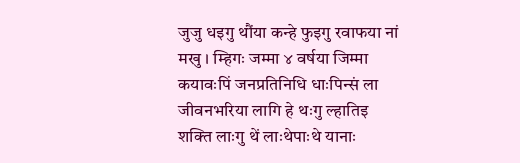जुजु धइगु थौंया कन्हे फुइगु रवाफया नां मखु । म्हिगः जम्मा ४ वर्षया जिम्मा कयावःपिं जनप्रतिनिधि धाःपिन्सं ला जीवनभरिया लागि हे थःगु ल्हातिइ शक्ति लाःगु थें लाःथेपाःथे यानाः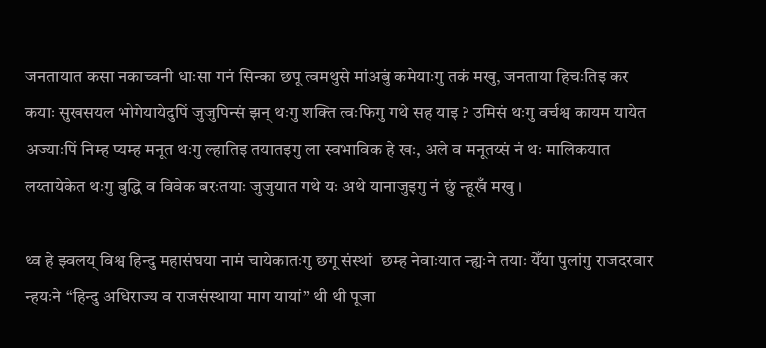जनतायात कसा नकाच्वनी धाःसा गनं सिन्का छपू त्वमथुसे मांअबुं कमेयाःगु तकं मखु, जनताया हिचःतिइ कर कयाः सुखसयल भोगेयायेदुपिं जुजुपिन्सं झन् थःगु शक्ति त्वःफिगु गथे सह याइ ? उमिसं थःगु वर्चश्व कायम यायेत अज्याःपिं निम्ह प्यम्ह मनूत थःगु ल्हातिइ तयातइगु ला स्वभाविक हे खः, अले व मनूतय्सं नं थः मालिकयात लय्तायेकेत थःगु बुद्धि व विवेक बरःतयाः जुजुयात गथे यः अथे यानाजुइगु नं छुं न्हूखँ मखु ।

थ्व हे झ्वलय् विश्व हिन्दु महासंघया नामं चायेकातःगु छगू संस्थां  छम्ह नेवाःयात न्ह्यःने तयाः येँया पुलांगु राजदरवार न्हयःने “हिन्दु अधिराज्य व राजसंस्थाया माग यायां” थी थी पूजा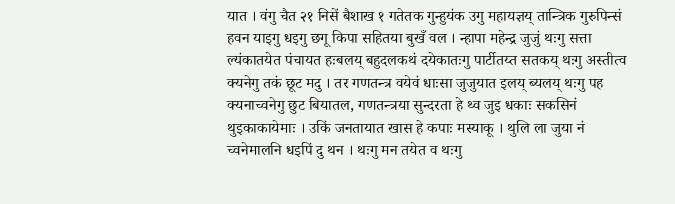यात । वंगु चैत २१ निसें बैशाख १ गतेतक गुन्हुयंक उगु महायज्ञय् तान्त्रिक गुरुपिन्सं हवन याइगु धइगु छगू किपा सहितया बुखँ वल । न्हापा महेन्द्र जुजुं थःगु सत्ता ल्यंकातयेत पंचायत हःबलय् बहुदलकथं दयेकातःगु पार्टीतय्त सतकय् थःगु अस्तीत्व क्यनेगु तकं छूट मदु । तर गणतन्त्र वयेवं धाःसा जुजुयात इलय् ब्यलय् थःगु पह क्यनाच्वनेगु छुट बियातल, गणतन्त्रया सुन्दरता हे थ्व जुइ धकाः सकसिनं थुइकाकायेमाः । उकिं जनतायात खास हे कपाः मस्याकू । थुलि ला जुया नं च्वनेमालनि धइपिं दु थन । थःगु मन तयेत व थःगु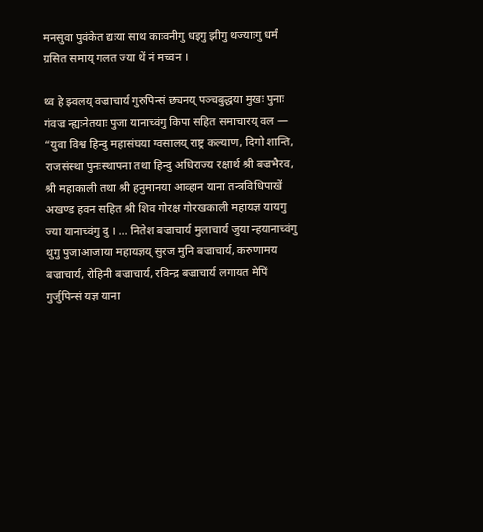मनसुवा पुवंकेत द्यःया साथ काःवनीगु धइगु झीगु थज्याःगु धर्मं ग्रसित समाय् गलत ज्या थें नं मच्वन ।

थ्व हे झ्वलय् वज्राचार्य गुरुपिन्सं छ्यनय् पञ्चबुद्धया मुखः पुनाः गंवज्र न्ह्यःनेतयाः पुजा यानाच्वंगु किपा सहित समाचारय् वल — “युवा विश्व हिन्दु महासंघया ग्वसालय् राष्ट्र कल्याण, दिगो शान्ति, राजसंस्था पुनःस्थापना तथा हिन्दु अधिराज्य रक्षार्थ श्री बज्रभैरव, श्री महाकाली तथा श्री हनुमानया आव्हान याना तन्त्रविधिपाखें अखण्ड हवन सहित श्री शिव गोरक्ष गोरखकाली महायज्ञ यायगु ज्या यानाच्वंगु दु । ... नितेश बज्राचार्य मुलाचार्य जुया न्हयानाच्वंगु थुगु पुजाआजाया महायज्ञय् सुरज मुनि बज्राचार्य, करुणामय बज्राचार्य, रोहिनी बज्राचार्य, रविन्द्र बज्राचार्य लगायत मेपिं गुर्जुपिन्सं यज्ञ याना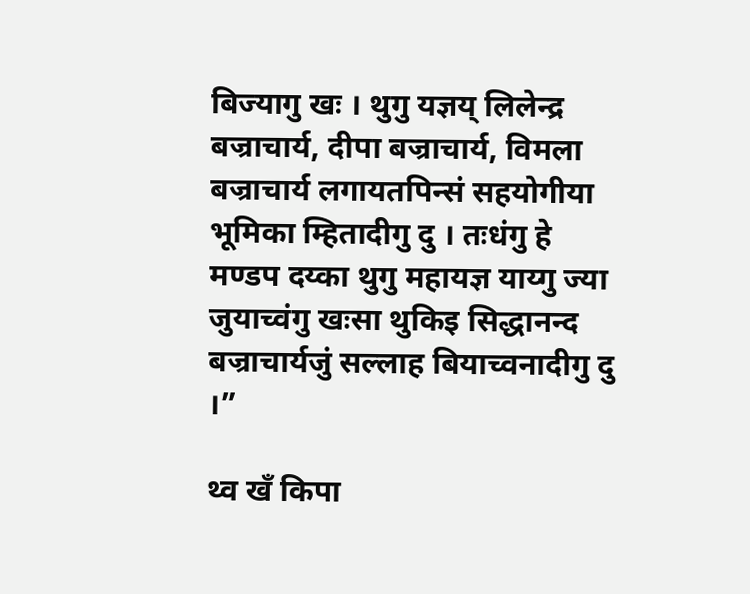बिज्यागु खः । थुगु यज्ञय् लिलेन्द्र बज्राचार्य, दीपा बज्राचार्य, विमला बज्राचार्य लगायतपिन्सं सहयोगीया भूमिका म्हितादीगु दु । तःधंगु हे मण्डप दय्का थुगु महायज्ञ याय्गु ज्या जुयाच्वंगु खःसा थुकिइ सिद्धानन्द बज्राचार्यजुं सल्लाह बियाच्वनादीगु दु ।”

थ्व खँ किपा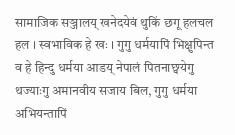सामाजिक सञ्जालय् खनेदयेवं थुकिं छगू हलचल हल । स्वभाविक हे खः । गुगु धर्मयापिं भिक्षुपिन्त व हे हिन्दु धर्मया आडय् नेपालं पितनाछ्वयेगु थज्याःगु अमानवीय सजाय बिल, गुगु धर्मया अभियन्तापिं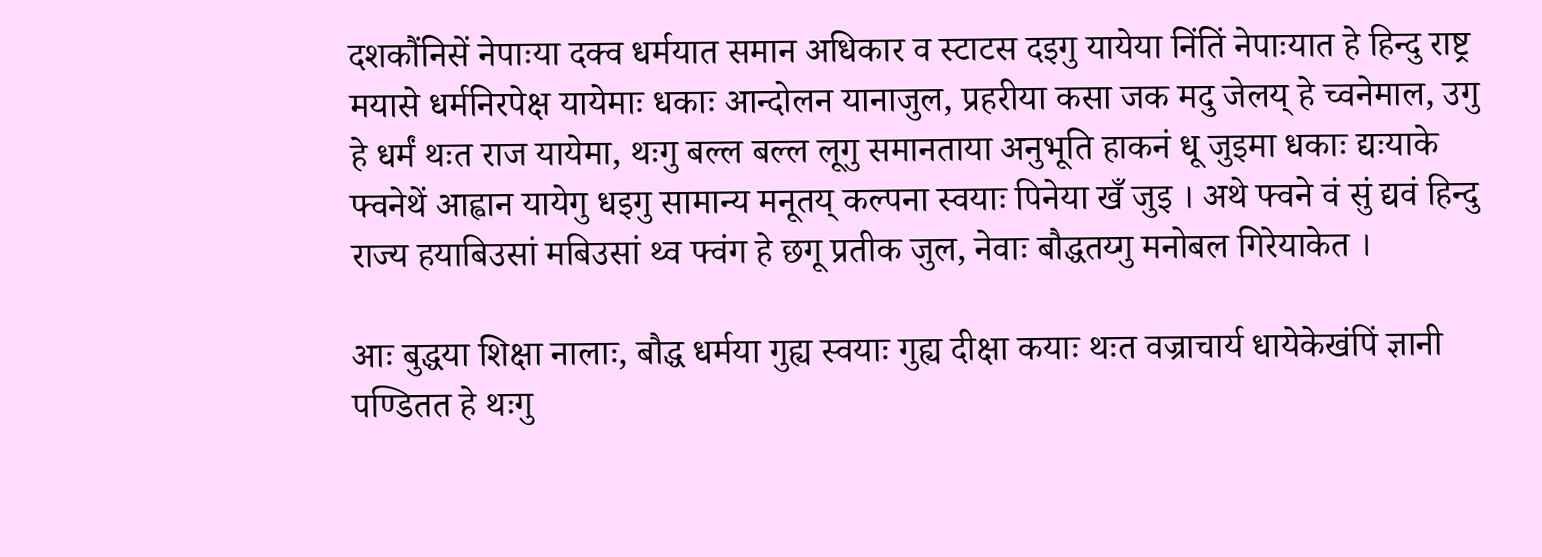दशकौंनिसें नेपाःया दक्व धर्मयात समान अधिकार व स्टाटस दइगु यायेया निंतिं नेपाःयात हे हिन्दु राष्ट्र मयासे धर्मनिरपेक्ष यायेमाः धकाः आन्दोलन यानाजुल, प्रहरीया कसा जक मदु जेलय् हे च्वनेमाल, उगु हे धर्मं थःत राज यायेमा, थःगु बल्ल बल्ल लूगु समानताया अनुभूति हाकनं धू जुइमा धकाः द्यःयाके फ्वनेथें आह्वान यायेगु धइगु सामान्य मनूतय् कल्पना स्वयाः पिनेया खँ जुइ । अथे फ्वने वं सुं द्यवं हिन्दु राज्य हयाबिउसां मबिउसां थ्व फ्वंग हे छगू प्रतीक जुल, नेवाः बौद्धतय्गु मनोबल गिरेयाकेत ।

आः बुद्धया शिक्षा नालाः, बौद्ध धर्मया गुह्य स्वयाः गुह्य दीक्षा कयाः थःत वज्राचार्य धायेकेखंपिं ज्ञानी पण्डितत हे थःगु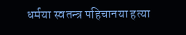धर्मया स्वतन्त्र पहिचानया हत्या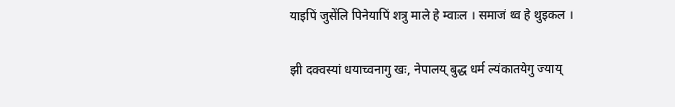याइपिं जुसेंलि पिनेयापिं शत्रु माले हे म्वाःल । समाजं थ्व हे थुइकल ।

झी दक्वस्यां धयाच्वनागु खः, नेपालय् बुद्ध धर्म ल्यंकातयेगु ज्याय्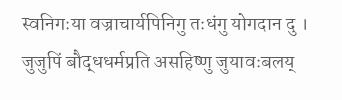स्वनिगःया वज्राचार्यपिनिगु तःधंगु योगदान दु । जुजुपिं बौद्धधर्मप्रति असहिष्णु जुयावःबलय्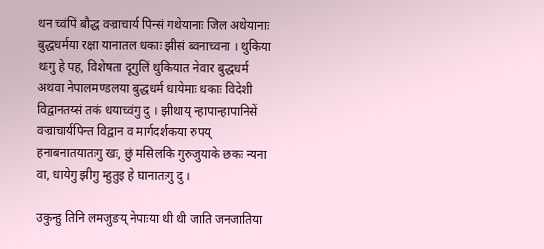थन च्वंपिं बौद्ध वज्राचार्य पिन्सं गथेयानाः जिल अथेयानाः बुद्धधर्मया रक्षा यानातल धकाः झीसं ब्वनाच्वना । थुकिया थःगु हे पह, विशेषता दूगुलिं थुकियात नेवार बुद्धधर्म अथवा नेपालमण्डलया बुद्धधर्म धायेमाः धकाः विदेशी विद्वानतय्सं तकं धयाच्वंगु दु । झीथाय् न्हापान्हापानिसें वज्राचार्यपिन्त विद्वान व मार्गदर्शकया रुपय् हनाबनातयातःगु खः, छुं मसिलकि गुरुजुयाके छकः न्यना वा, धायेगु झीगु म्हुतुइ हे घानातःगु दु ।

उकुन्हु तिनि लमजुङय् नेपाःया थी थी जाति जनजातिया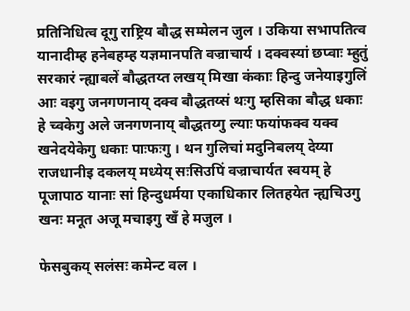प्रतिनिधित्व दूगु राष्ट्रिय बौद्ध सम्मेलन जुल । उकिया सभापतित्व यानादीम्ह हनेबहम्ह यज्ञमानपति वज्राचार्य । दक्वस्यां छप्वाः म्हुतुं सरकारं न्ह्याबलें बौद्धतय्त लखय् मिखा कंकाः हिन्दु जनेयाइगुलिं आः वइगु जनगणनाय् दक्व बौद्धतय्सं थःगु म्हसिका बौद्ध धकाः हे च्वकेगु अले जनगणनाय् बौद्धतय्गु ल्याः फयांफक्व यक्व खनेदयेकेगु धकाः पाःफःगु । थन गुलिचां मदुनिबलय् देय्या राजधानीइ दकलय् मध्येय् सःसिउपिं वज्राचार्यत स्वयम् हे पूजापाठ यानाः सां हिन्दुधर्मया एकाधिकार लितहयेत न्ह्यचिउगु खनः मनूत अजू मचाइगु खँ हे मजुल ।

फेसबुकय् सलंसः कमेन्ट वल ।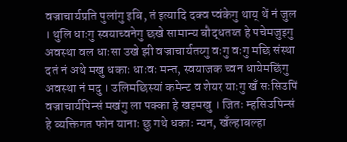वज्राचार्यप्रति पुलांगु इबि, तं इत्यादि दक्व प्वंकेगु थाय् थें नं जुल । थुलि धाःगु स्वयाच्वनेगु छखे सामान्य बौद्धतय्त हे पचेमजुइगु अवस्था वल धाःसा उखे झी वज्राचार्यतय्गु वःगु वःगु मछि संस्था दतं नं अथे मखु धकाः धाःवः मन्त, स्वयाजक च्वन धायेमछिंगु अवस्था नं मदु । उलिमछिस्यां कमेन्ट व शेयर याःगु खँ सःसिउपिं वज्राचार्यपिन्सं मखंगु ला पक्का हे खइमखु । जितः म्हसिउपिन्सं हे व्यक्तिगत फोन यानाः छु गथे धकाः न्यन, खँल्हाबल्हा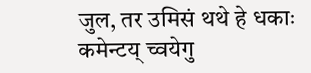जुल, तर उमिसं थथे हे धकाः कमेन्टय् च्वयेगु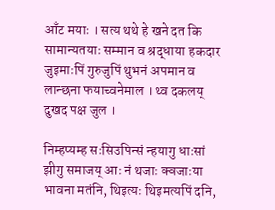आँट मयाः । सत्य थथे हे खने दत कि सामान्यतयाः सम्मान व श्रद्धाया हकदार जुइमाःपिं गुरुजुपिं थुभनं अपमान व लान्छना फयाच्वनेमाल । थ्व दकलय् दुखद पक्ष जुल ।

निम्हप्यम्ह सःसिउपिन्सं न्हयागु धाःसां झीगु समाजय् आः नं थजाः क्वजाःया भावना मतंनि, थिइत्यः थिइमत्यपिं दनि,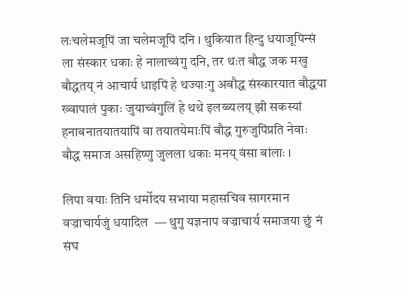लःचलेमजूपिं जा चलेमजूपिं दनि । थुकियात हिन्दु धयाजूपिन्सं ला संस्कार धकाः हे नालाच्वंगु दनि, तर थःत बौद्ध जक मखु बौद्धतय् नं आचार्य धाइपिं हे थज्याःगु अबौद्ध संस्कारयात बौद्धया ख्वापालं पुकाः जुयाच्वंगुलिं हे थथे इलय्ब्यलय् झी सकस्यां हनाबनातयातयापिं वा तयातयेमाःपिं बौद्ध गुरुजुपिंप्रति नेवाः बौद्ध समाज असहिष्णु जुलला धकाः मनय् वंसा बांलाः ।

लिपा वयाः तिनि धर्मोदय सभाया महासचिव सागरमान वज्राचार्यजुं धयादिल  — थुगु यज्ञनाप वज्राचार्य समाजया छुं नं संघ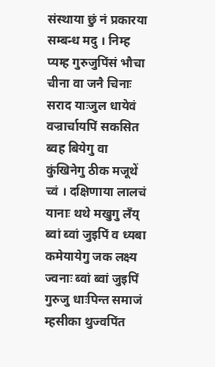संस्थाया छुं नं प्रकारया सम्बन्ध मदु । निम्ह प्यम्ह गुरुजुपिंसं भौचा चीना वा जनै चिनाः सराद याःजुल धायेवं वज्रार्चायपिं सकसित ब्वह बियेगु वा कुंखिनेगु ठीक मजूथें च्वं । दक्षिणाया लालचं यानाः थथे मखुगु लँय् ब्वां ब्वां जुइपिं व ध्यबा कमेयायेगु जक लक्ष्य ज्वनाः ब्वां ब्वां जुइपिं गुरुजु धाःपिन्त समाजं म्हसीका थुज्वपिंत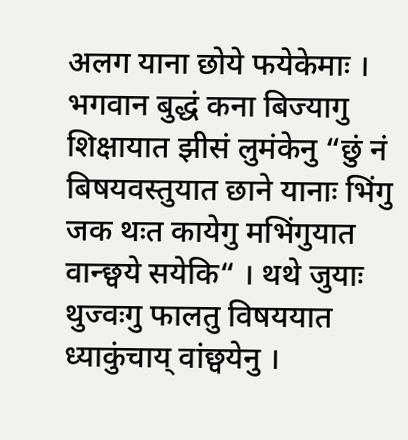अलग याना छोये फयेकेमाः । भगवान बुद्धं कना बिज्यागु शिक्षायात झीसं लुमंकेनु “छुं नं बिषयवस्तुयात छाने यानाः भिंगु जक थःत कायेगु मभिंगुयात वान्छ्वये सयेकि“ । थथे जुयाः थुज्वःगु फालतु विषययात ध्याकुंचाय् वांछ्वयेनु ।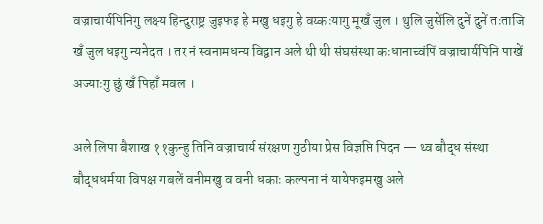वज्राचार्यपिनिगु लक्ष्य हिन्दुराष्ट्र जुइफइ हे मखु धइगु हे वय्कःयागु मूखँ जुल । थुलि जुसेंलि दुनें दुनें तःताजि खँ जुल धइगु न्यनेदत । तर नं स्वनामधन्य विद्वान अले थी थी संघसंस्था कःधानाच्वंपिं वज्राचार्यपिनि पाखें अज्याःगु छुं खँ पिहाँ मवल ।

अले लिपा बैशाख ११कुन्हु तिनि वज्राचार्य संरक्षण गुठीया प्रेस विज्ञप्ति पिदन — थ्व बौद्ध संस्था बौद्धधर्मया विपक्ष गबलें वनीमखु व वनी धकाः कल्पना नं यायेफइमखु अले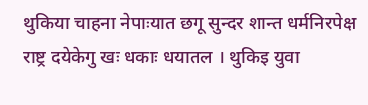थुकिया चाहना नेपाःयात छगू सुन्दर शान्त धर्मनिरपेक्ष राष्ट्र दयेकेगु खः धकाः धयातल । थुकिइ युवा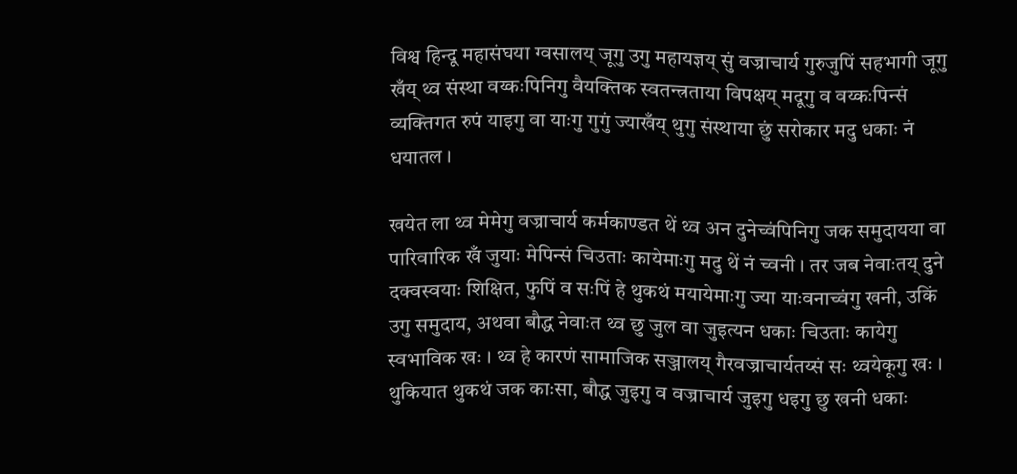विश्व हिन्दू महासंघया ग्वसालय् जूगु उगु महायज्ञय् सुं वज्राचार्य गुरुजुपिं सहभागी जूगु खँय् थ्व संस्था वय्कःपिनिगु वैयक्तिक स्वतन्त्रताया विपक्षय् मदूगु व वय्कःपिन्सं व्यक्तिगत रुपं याइगु वा याःगु गुगुं ज्याखँय् थुगु संस्थाया छुं सरोकार मदु धकाः नं धयातल ।

खयेत ला थ्व मेमेगु वज्राचार्य कर्मकाण्डत थें थ्व अन दुनेच्वंपिनिगु जक समुदायया वा पारिवारिक खँ जुयाः मेपिन्सं चिउताः कायेमाःगु मदु थें नं च्वनी । तर जब नेवाःतय् दुने दक्वस्वयाः शिक्षित, फुपिं व सःपिं हे थुकथं मयायेमाःगु ज्या याःवनाच्वंगु खनी, उकिं उगु समुदाय, अथवा बौद्ध नेवाःत थ्व छु जुल वा जुइत्यन धकाः चिउताः कायेगु स्वभाविक खः । थ्व हे कारणं सामाजिक सञ्जालय् गैरवज्राचार्यतय्सं सः थ्वयेकूगु खः । थुकियात थुकथं जक काःसा, बौद्ध जुइगु व वज्राचार्य जुइगु धइगु छु खनी धकाः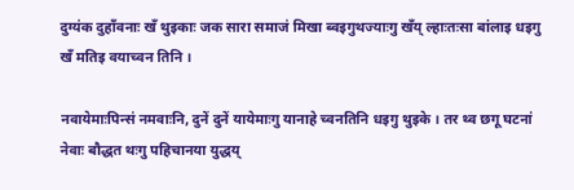दुग्यंक दुहाँवनाः खँ थुइकाः जक सारा समाजं मिखा ब्वइगुथज्याःगु खँय् ल्हाःतःसा बांलाइ धइगु खँ मतिइ वयाच्वन तिनि ।

नवायेमाःपिन्सं नमवाःनि, दुनें दुनें यायेमाःगु यानाहे च्वनतिनि धइगु थुइके । तर थ्व छगू घटनां नेवाः बौद्धत थःगु पहिचानया युद्धय्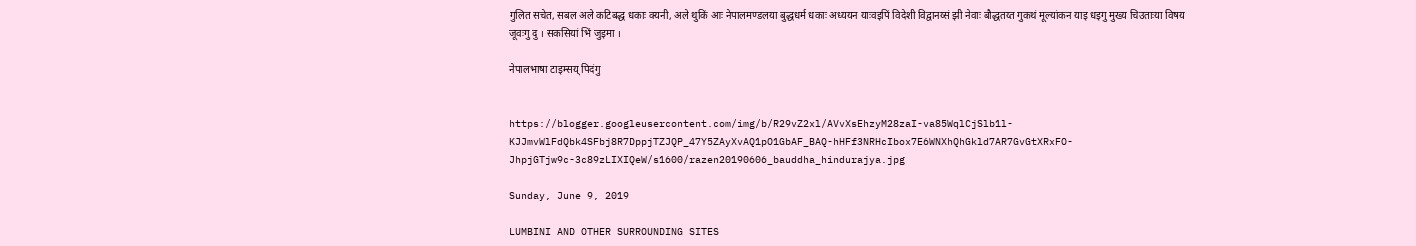गुलित सचेत, सबल अले कटिबद्ध धकाः क्यनी, अले थुकिं आः नेपालमण्डलया बुद्धधर्म धकाः अध्ययन याःवइपिं विदेशी विद्वानय्सं झी नेवाः बौद्धतय्त गुकथं मूल्यांकन याइ धइगु मुख्य चिउताःया विषय जूवःगु दु । सकसियां भिं जुइमा ।

नेपालभाषा टाइम्सय् पिदंगु


https://blogger.googleusercontent.com/img/b/R29vZ2xl/AVvXsEhzyM28zaI-va85WqlCjSlb1l-KJJmvWlFdQbk4SFbj8R7DppjTZJQP_47Y5ZAyXvAQ1pO1GbAF_BAQ-hHFf3NRHcIbox7E6WNXhQhGkld7AR7GvGtXRxFO-JhpjGTjw9c-3c89zLIXIQeW/s1600/razen20190606_bauddha_hindurajya.jpg

Sunday, June 9, 2019

LUMBINI AND OTHER SURROUNDING SITES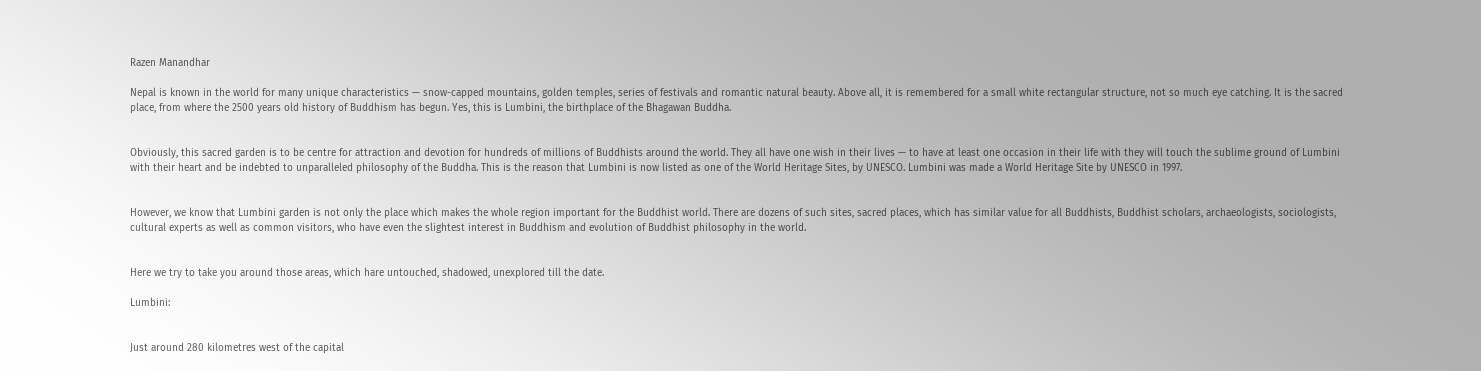Razen Manandhar

Nepal is known in the world for many unique characteristics — snow-capped mountains, golden temples, series of festivals and romantic natural beauty. Above all, it is remembered for a small white rectangular structure, not so much eye catching. It is the sacred place, from where the 2500 years old history of Buddhism has begun. Yes, this is Lumbini, the birthplace of the Bhagawan Buddha.


Obviously, this sacred garden is to be centre for attraction and devotion for hundreds of millions of Buddhists around the world. They all have one wish in their lives — to have at least one occasion in their life with they will touch the sublime ground of Lumbini with their heart and be indebted to unparalleled philosophy of the Buddha. This is the reason that Lumbini is now listed as one of the World Heritage Sites, by UNESCO. Lumbini was made a World Heritage Site by UNESCO in 1997.


However, we know that Lumbini garden is not only the place which makes the whole region important for the Buddhist world. There are dozens of such sites, sacred places, which has similar value for all Buddhists, Buddhist scholars, archaeologists, sociologists, cultural experts as well as common visitors, who have even the slightest interest in Buddhism and evolution of Buddhist philosophy in the world.


Here we try to take you around those areas, which hare untouched, shadowed, unexplored till the date.

Lumbini:


Just around 280 kilometres west of the capital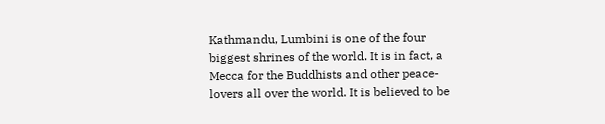Kathmandu, Lumbini is one of the four biggest shrines of the world. It is in fact, a Mecca for the Buddhists and other peace-lovers all over the world. It is believed to be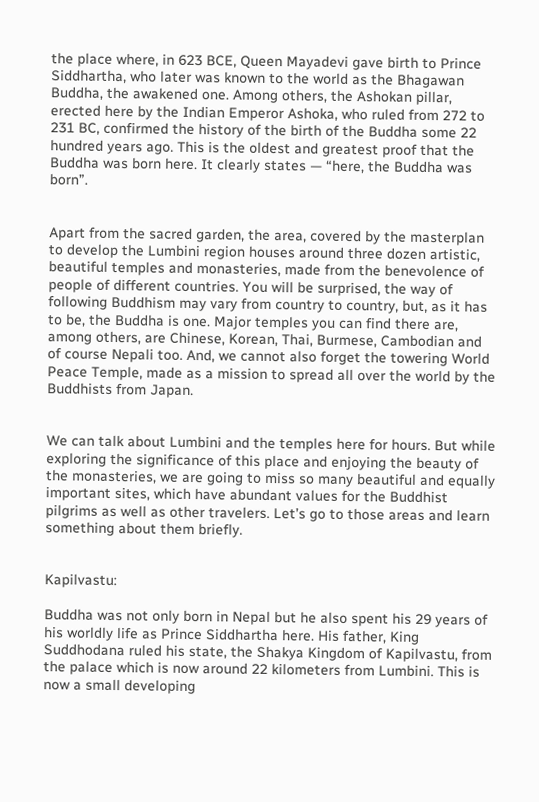the place where, in 623 BCE, Queen Mayadevi gave birth to Prince Siddhartha, who later was known to the world as the Bhagawan Buddha, the awakened one. Among others, the Ashokan pillar, erected here by the Indian Emperor Ashoka, who ruled from 272 to 231 BC, confirmed the history of the birth of the Buddha some 22 hundred years ago. This is the oldest and greatest proof that the Buddha was born here. It clearly states — “here, the Buddha was born”.


Apart from the sacred garden, the area, covered by the masterplan to develop the Lumbini region houses around three dozen artistic, beautiful temples and monasteries, made from the benevolence of people of different countries. You will be surprised, the way of following Buddhism may vary from country to country, but, as it has to be, the Buddha is one. Major temples you can find there are, among others, are Chinese, Korean, Thai, Burmese, Cambodian and of course Nepali too. And, we cannot also forget the towering World Peace Temple, made as a mission to spread all over the world by the Buddhists from Japan.


We can talk about Lumbini and the temples here for hours. But while exploring the significance of this place and enjoying the beauty of the monasteries, we are going to miss so many beautiful and equally important sites, which have abundant values for the Buddhist pilgrims as well as other travelers. Let’s go to those areas and learn something about them briefly.


Kapilvastu:

Buddha was not only born in Nepal but he also spent his 29 years of his worldly life as Prince Siddhartha here. His father, King Suddhodana ruled his state, the Shakya Kingdom of Kapilvastu, from the palace which is now around 22 kilometers from Lumbini. This is now a small developing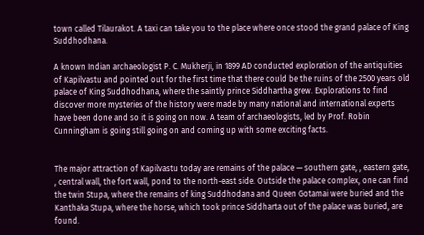town called Tilaurakot. A taxi can take you to the place where once stood the grand palace of King Suddhodhana.

A known Indian archaeologist P. C. Mukherji, in 1899 AD conducted exploration of the antiquities of Kapilvastu and pointed out for the first time that there could be the ruins of the 2500 years old palace of King Suddhodhana, where the saintly prince Siddhartha grew. Explorations to find discover more mysteries of the history were made by many national and international experts have been done and so it is going on now. A team of archaeologists, led by Prof. Robin Cunningham is going still going on and coming up with some exciting facts.


The major attraction of Kapilvastu today are remains of the palace — southern gate, , eastern gate, , central wall, the fort wall, pond to the north-east side. Outside the palace complex, one can find the twin Stupa, where the remains of king Suddhodana and Queen Gotamai were buried and the Kanthaka Stupa, where the horse, which took prince Siddharta out of the palace was buried, are found.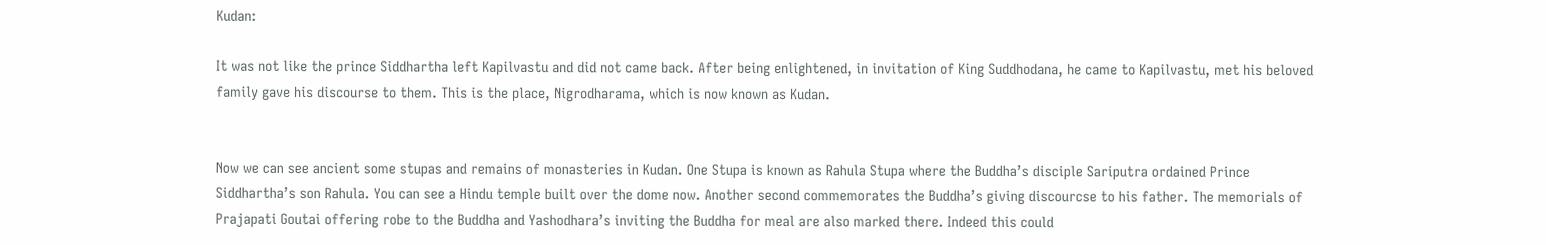Kudan:

It was not like the prince Siddhartha left Kapilvastu and did not came back. After being enlightened, in invitation of King Suddhodana, he came to Kapilvastu, met his beloved family gave his discourse to them. This is the place, Nigrodharama, which is now known as Kudan.


Now we can see ancient some stupas and remains of monasteries in Kudan. One Stupa is known as Rahula Stupa where the Buddha’s disciple Sariputra ordained Prince Siddhartha’s son Rahula. You can see a Hindu temple built over the dome now. Another second commemorates the Buddha’s giving discourcse to his father. The memorials of Prajapati Goutai offering robe to the Buddha and Yashodhara’s inviting the Buddha for meal are also marked there. Indeed this could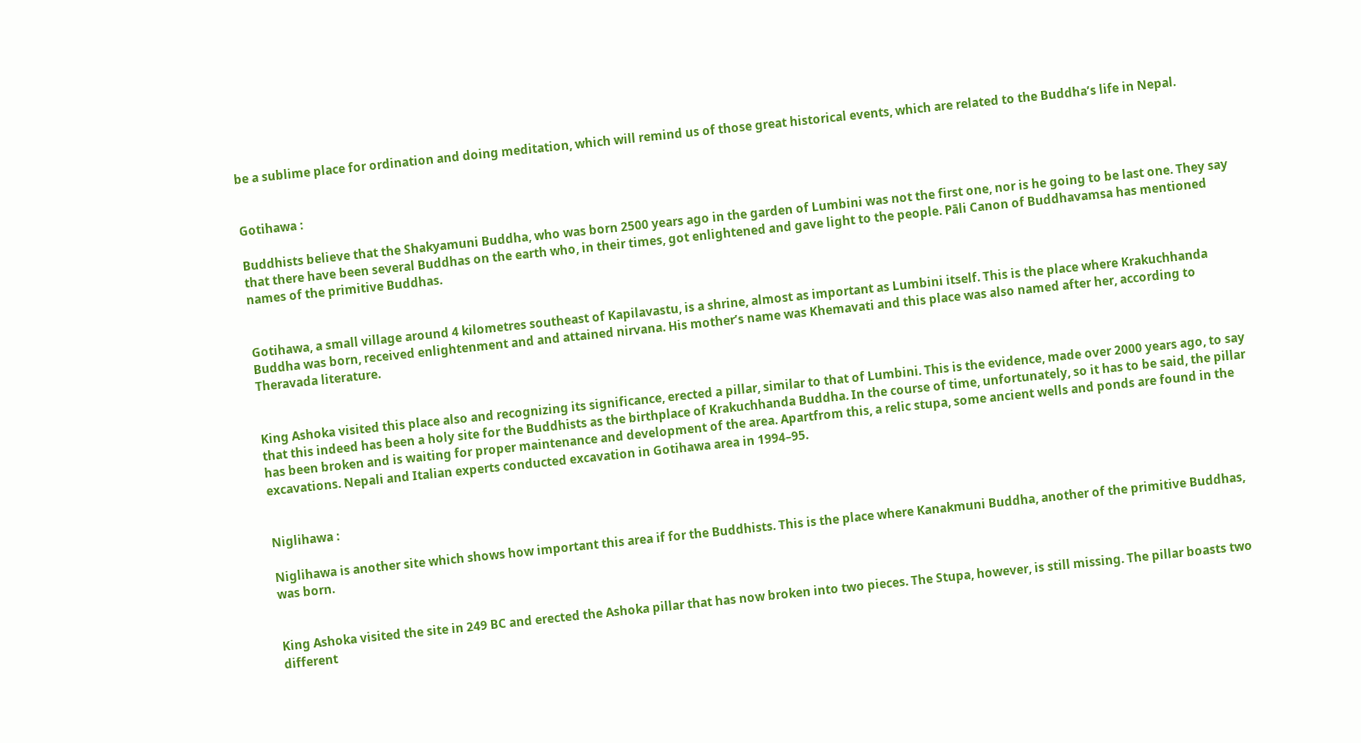be a sublime place for ordination and doing meditation, which will remind us of those great historical events, which are related to the Buddha’s life in Nepal.


Gotihawa :

Buddhists believe that the Shakyamuni Buddha, who was born 2500 years ago in the garden of Lumbini was not the first one, nor is he going to be last one. They say that there have been several Buddhas on the earth who, in their times, got enlightened and gave light to the people. Pāli Canon of Buddhavamsa has mentioned names of the primitive Buddhas.


Gotihawa, a small village around 4 kilometres southeast of Kapilavastu, is a shrine, almost as important as Lumbini itself. This is the place where Krakuchhanda Buddha was born, received enlightenment and and attained nirvana. His mother’s name was Khemavati and this place was also named after her, according to Theravada literature.


King Ashoka visited this place also and recognizing its significance, erected a pillar, similar to that of Lumbini. This is the evidence, made over 2000 years ago, to say that this indeed has been a holy site for the Buddhists as the birthplace of Krakuchhanda Buddha. In the course of time, unfortunately, so it has to be said, the pillar has been broken and is waiting for proper maintenance and development of the area. Apartfrom this, a relic stupa, some ancient wells and ponds are found in the excavations. Nepali and Italian experts conducted excavation in Gotihawa area in 1994–95.


Niglihawa :

Niglihawa is another site which shows how important this area if for the Buddhists. This is the place where Kanakmuni Buddha, another of the primitive Buddhas, was born.


King Ashoka visited the site in 249 BC and erected the Ashoka pillar that has now broken into two pieces. The Stupa, however, is still missing. The pillar boasts two different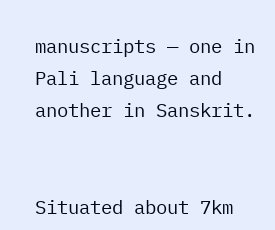manuscripts — one in Pali language and another in Sanskrit.


Situated about 7km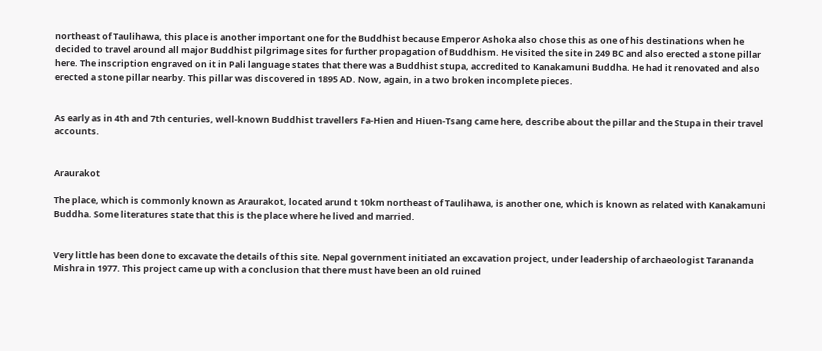northeast of Taulihawa, this place is another important one for the Buddhist because Emperor Ashoka also chose this as one of his destinations when he decided to travel around all major Buddhist pilgrimage sites for further propagation of Buddhism. He visited the site in 249 BC and also erected a stone pillar here. The inscription engraved on it in Pali language states that there was a Buddhist stupa, accredited to Kanakamuni Buddha. He had it renovated and also erected a stone pillar nearby. This pillar was discovered in 1895 AD. Now, again, in a two broken incomplete pieces.


As early as in 4th and 7th centuries, well-known Buddhist travellers Fa-Hien and Hiuen-Tsang came here, describe about the pillar and the Stupa in their travel accounts.


Araurakot

The place, which is commonly known as Araurakot, located arund t 10km northeast of Taulihawa, is another one, which is known as related with Kanakamuni Buddha. Some literatures state that this is the place where he lived and married.


Very little has been done to excavate the details of this site. Nepal government initiated an excavation project, under leadership of archaeologist Tarananda Mishra in 1977. This project came up with a conclusion that there must have been an old ruined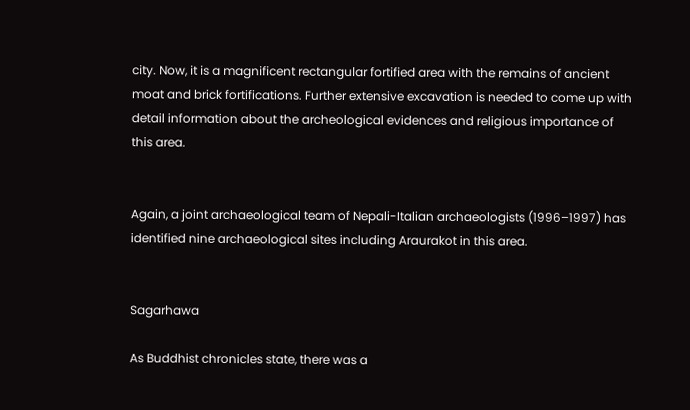city. Now, it is a magnificent rectangular fortified area with the remains of ancient moat and brick fortifications. Further extensive excavation is needed to come up with detail information about the archeological evidences and religious importance of this area.


Again, a joint archaeological team of Nepali-Italian archaeologists (1996–1997) has identified nine archaeological sites including Araurakot in this area.


Sagarhawa

As Buddhist chronicles state, there was a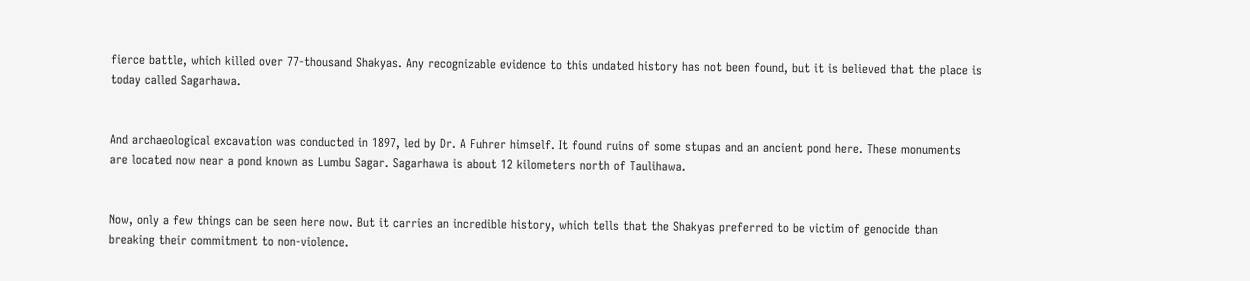fierce battle, which killed over 77-thousand Shakyas. Any recognizable evidence to this undated history has not been found, but it is believed that the place is today called Sagarhawa.


And archaeological excavation was conducted in 1897, led by Dr. A Fuhrer himself. It found ruins of some stupas and an ancient pond here. These monuments are located now near a pond known as Lumbu Sagar. Sagarhawa is about 12 kilometers north of Taulihawa.


Now, only a few things can be seen here now. But it carries an incredible history, which tells that the Shakyas preferred to be victim of genocide than breaking their commitment to non-violence.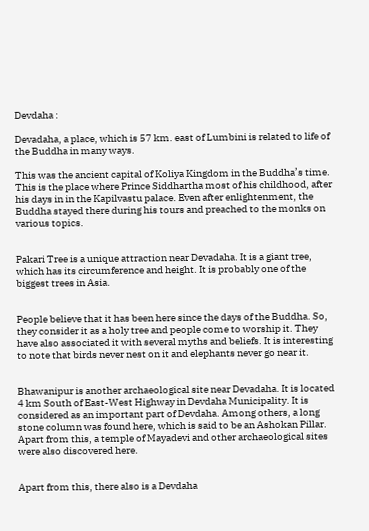Devdaha :

Devadaha, a place, which is 57 km. east of Lumbini is related to life of the Buddha in many ways.

This was the ancient capital of Koliya Kingdom in the Buddha’s time. This is the place where Prince Siddhartha most of his childhood, after his days in in the Kapilvastu palace. Even after enlightenment, the Buddha stayed there during his tours and preached to the monks on various topics.


Pakari Tree is a unique attraction near Devadaha. It is a giant tree, which has its circumference and height. It is probably one of the biggest trees in Asia.


People believe that it has been here since the days of the Buddha. So, they consider it as a holy tree and people come to worship it. They have also associated it with several myths and beliefs. It is interesting to note that birds never nest on it and elephants never go near it.


Bhawanipur is another archaeological site near Devadaha. It is located 4 km South of East-West Highway in Devdaha Municipality. It is considered as an important part of Devdaha. Among others, a long stone column was found here, which is said to be an Ashokan Pillar. Apart from this, a temple of Mayadevi and other archaeological sites were also discovered here.


Apart from this, there also is a Devdaha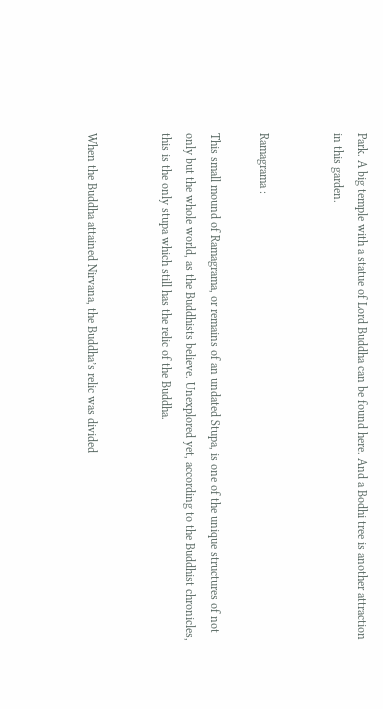Park. A big temple with a statue of Lord Buddha can be found here. And a Bodhi tree is another attraction in this garden.


Ramagrama :

This small mound of Ramagrama, or remains of an undated Stupa, is one of the unique structures of not only but the whole world, as the Buddhists believe. Unexplored yet, according to the Buddhist chronicles, this is the only stupa which still has the relic of the Buddha.


When the Buddha attained Nirvana, the Buddha’s relic was divided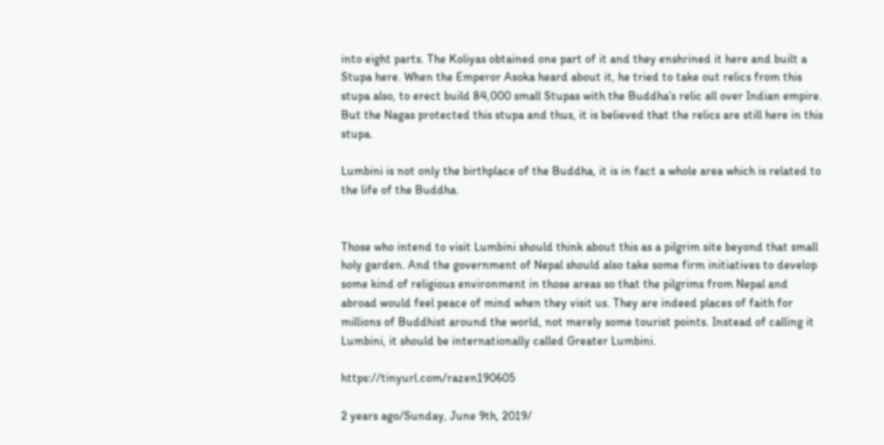into eight parts. The Koliyas obtained one part of it and they enshrined it here and built a Stupa here. When the Emperor Asoka heard about it, he tried to take out relics from this stupa also, to erect build 84,000 small Stupas with the Buddha’s relic all over Indian empire. But the Nagas protected this stupa and thus, it is believed that the relics are still here in this stupa.

Lumbini is not only the birthplace of the Buddha, it is in fact a whole area which is related to the life of the Buddha.


Those who intend to visit Lumbini should think about this as a pilgrim site beyond that small holy garden. And the government of Nepal should also take some firm initiatives to develop some kind of religious environment in those areas so that the pilgrims from Nepal and abroad would feel peace of mind when they visit us. They are indeed places of faith for millions of Buddhist around the world, not merely some tourist points. Instead of calling it Lumbini, it should be internationally called Greater Lumbini.

https://tinyurl.com/razen190605

2 years ago/Sunday, June 9th, 2019/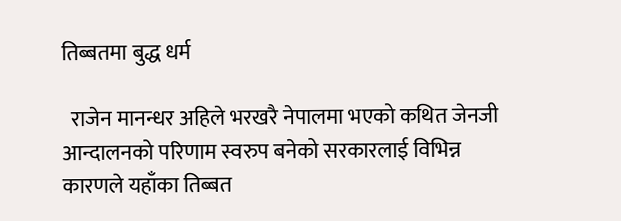तिब्बतमा बुद्ध धर्म

  राजेन मानन्धर अहिले भरखरै नेपालमा भएको कथित जेनजी आन्दालनको परिणाम स्वरुप बनेको सरकारलाई विभिन्न कारणले यहाँका तिब्बत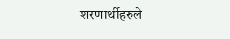शरणार्थीहरुले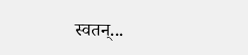स्वतन्...